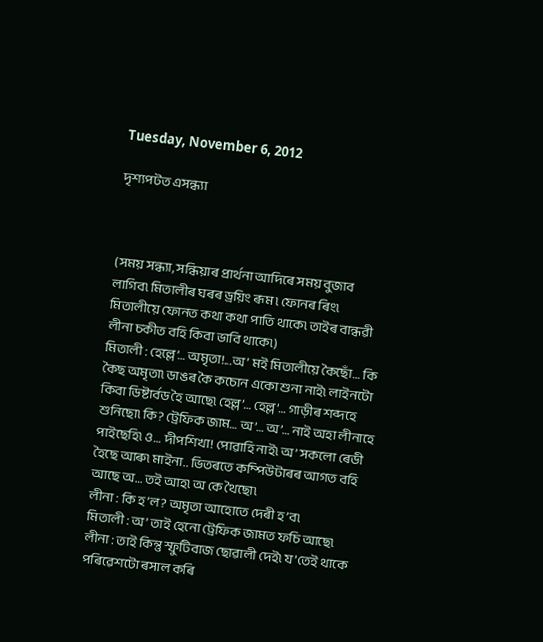Tuesday, November 6, 2012

দৃশ্যপটত এসন্ধ্যা



(সময় সন্ধ্যা, সন্ধিয়াৰ প্ৰাৰ্থনা আদিৰে সময় বুজাব লাগিব৷ মিতালীৰ ঘৰৰ ড্ৰয়িং ৰূম ৷ ফোনৰ ৰিং৷ মিতালীয়ে ফোনত কথা কথা পাতি থাকে৷ তাইৰ বান্ধৱী লীনা চকীত বহি কিবা ভাবি থাকে৷)
মিতালী : হেল্লে’… অমৃতা!...অ’ মই মিতালীয়ে কৈছোঁ… কি কৈছ অমৃতা৷ ডাঙৰ কৈ কচোন একো শুনা নাই৷ লাইনটো কিবা ডিষ্টাৰ্বড হৈ আছে৷ হেল্ল’… হেল্ল’… গাড়ীৰ শব্দহে শুনিছো৷ কি? ট্ৰেফিক জাম… অ’… অ’… নাই অহা লীনাহে পাইছেহি৷ ও… দীপশিখা! পোৱাহি নাই৷ অ’ সকলো ৰেডী হৈছে আৰু৷ মাইনা.. ভিতৰতে কম্পিউটাৰৰ আগত বহি আছে অ… তই আহ৷ অ কে থৈছো৷
লীনা : কি হ’ল? অমৃতা আহোতে দেৰী হ’ব৷
মিতালী : অ’ তাই হেনো ট্ৰেফিক জামত ফচি আছে৷
লীনা : তাই কিন্তু স্ফুটিবাজ ছোৱালী দেই৷ য’তেই থাকে পৰিৱেশটো ৰসাল কৰি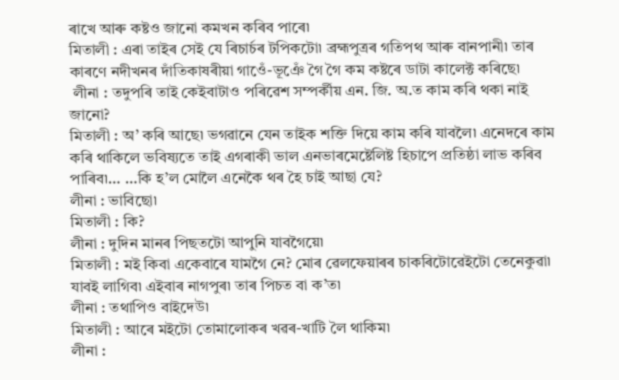ৰাখে আৰু কষ্টও জানো কমখন কৰিব পাৰে৷
মিতালী : এৰা তাইৰ সেই যে ৰিচাৰ্চৰ টপিকটো৷ ব্ৰহ্মপুত্ৰৰ গতিপথ আৰু বানপানী৷ তাৰ কাৰণে নদীখনৰ দাঁতিকাষৰীয়া গাওেঁ-ভূঞেঁ গৈ গৈ কম কষ্টৰে ডাটা কালেক্ট কৰিছে৷
 লীনা : তদুপৰি তাই কেইবাটাও পৰিৱেশ সম্পৰ্কীয় এন. জি. অ.ত কাম কৰি থকা নাই জানো?
মিতালী : অ’ কৰি আছে৷ ভগৱানে যেন তাইক শক্তি দিয়ে কাম কৰি যাবলৈ৷ এনেদৰে কাম কৰি থাকিলে ভবিষ্যতে তাই এগৰাকী ভাল এনভাৰমেষ্টেলিষ্ট হিচাপে প্ৰতিষ্ঠা লাভ কৰিব পাৰিব৷… …কি হ’ল মোলৈ এনেকৈ থৰ হৈ চাই আছা যে?
লীনা : ভাবিছো৷
মিতালী : কি?
লীনা : দুদিন মানৰ পিছতটো আপুনি যাবগৈয়ে৷
মিতালী : মই কিবা একেবাৰে যামগৈ নে? মোৰ ৱেলফেয়াৰৰ চাকৰিটোৱেইটো তেনেকুৱা৷ যাবই লাগিব৷ এইবাৰ নাগপুৰ৷ তাৰ পিচত বা ক’ত৷
লীনা : তথাপিও বাইদেউ৷
মিতালী : আৰে মইটো তোমালোকৰ খৱৰ-খাটি লৈ থাকিম৷
লীনা :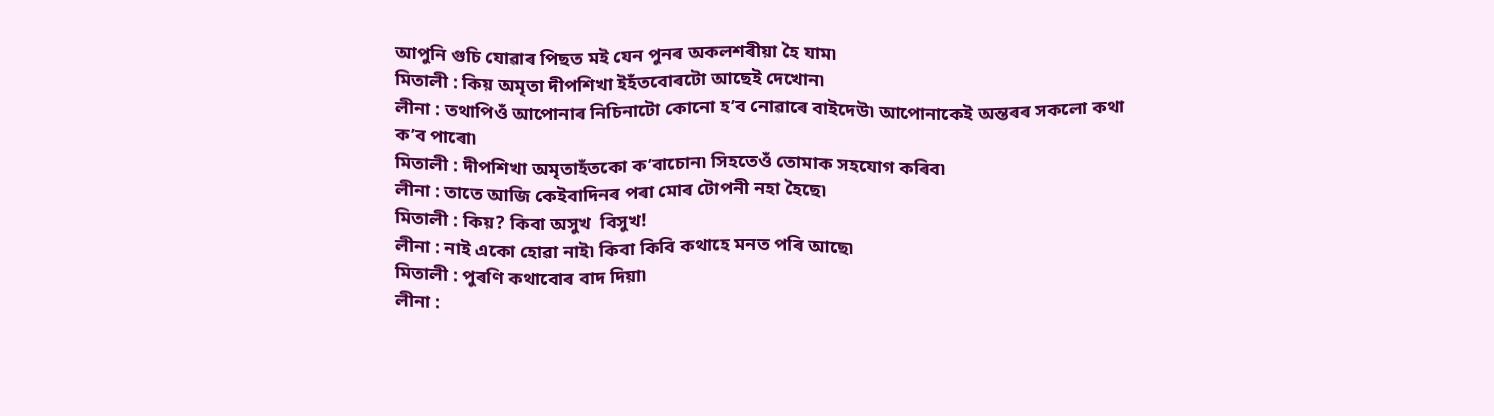আপুনি গুচি যোৱাৰ পিছত মই যেন পুনৰ অকলশৰীয়া হৈ যাম৷
মিতালী : কিয় অমৃতা দীপশিখা ইহঁতবোৰটো আছেই দেখোন৷
লীনা : তথাপিওঁ আপোনাৰ নিচিনাটো কোনো হ’ব নোৱাৰে বাইদেউ৷ আপোনাকেই অন্তৰৰ সকলো কথা ক’ব পাৰো৷
মিতালী : দীপশিখা অমৃতাহঁতকো ক’বাচোন৷ সিহতেওঁ তোমাক সহযোগ কৰিব৷
লীনা : তাতে আজি কেইবাদিনৰ পৰা মোৰ টোপনী নহা হৈছে৷
মিতালী : কিয়? কিবা অসুখ  বিসুখ!
লীনা : নাই একো হোৱা নাই৷ কিবা কিবি কথাহে মনত পৰি আছে৷
মিতালী : পুৰণি কথাবোৰ বাদ দিয়া৷
লীনা :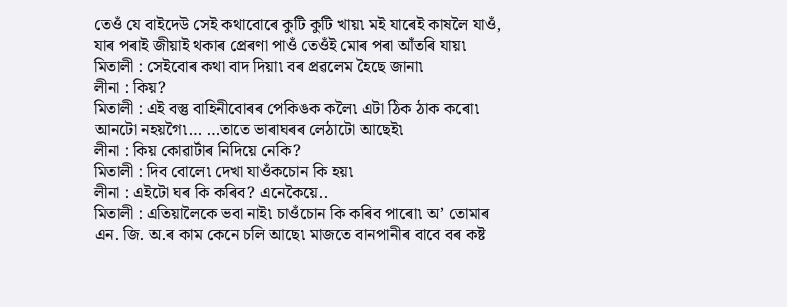তেওঁ যে বাইদেউ সেই কথাবোৰে কুটি কুটি খায়৷ মই যাৰেই কাষলৈ যাওঁ, যাৰ পৰাই জীয়াই থকাৰ প্ৰেৰণা পাওঁ তেওঁই মোৰ পৰা আঁতৰি যায়৷
মিতালী : সেইবোৰ কথা বাদ দিয়া৷ বৰ প্ৰৱলেম হৈছে জানা৷
লীনা : কিয়?
মিতালী : এই বস্তু বাহিনীবোৰৰ পেকিঙক কলৈ৷ এটা ঠিক ঠাক কৰো৷ আনটো নহয়গৈ৷… …তাতে ভাৰাঘৰৰ লেঠাটো আছেই৷
লীনা : কিয় কোৱাৰ্টাৰ নিদিয়ে নেকি?
মিতালী : দিব বোলে৷ দেখা যাওঁকচোন কি হয়৷
লীনা : এইটো ঘৰ কি কৰিব? এনেকৈয়ে..
মিতালী : এতিয়ালৈকে ভবা নাই৷ চাওঁচোন কি কৰিব পাৰো৷ অ’ তোমাৰ এন. জি. অ.ৰ কাম কেনে চলি আছে৷ মাজতে বানপানীৰ বাবে বৰ কষ্ট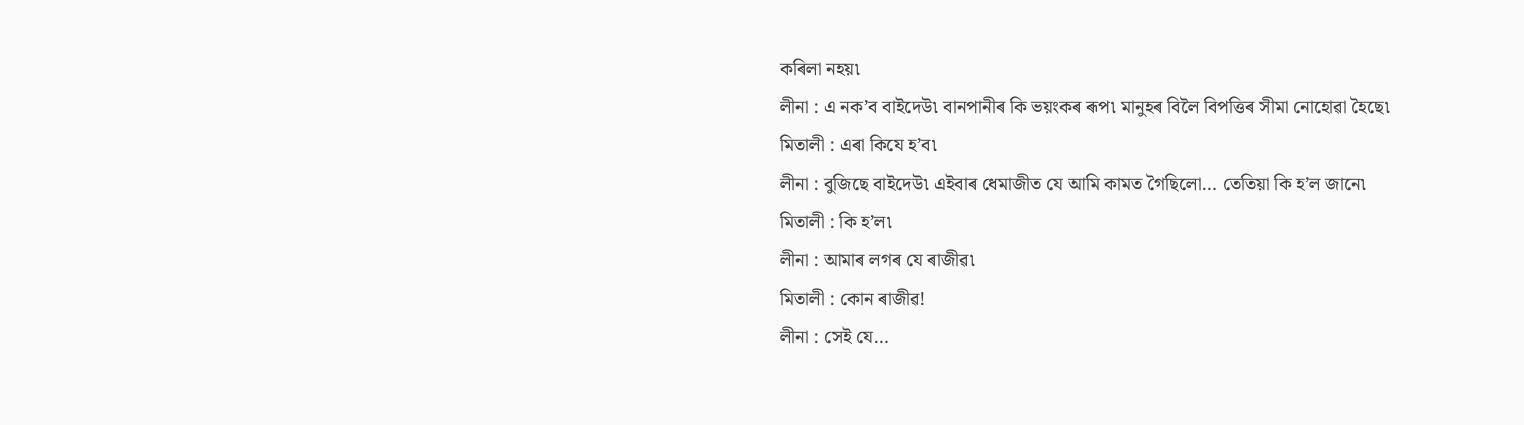কৰিলা নহয়৷
লীনা : এ নক’ব বাইদেউ৷ বানপানীৰ কি ভয়ংকৰ ৰূপ৷ মানুহৰ বিলৈ বিপত্তিৰ সীমা নোহোৱা হৈছে৷
মিতালী : এৰা কিযে হ’ব৷
লীনা : বুজিছে বাইদেউ৷ এইবাৰ ধেমাজীত যে আমি কামত গৈছিলো… তেতিয়া কি হ’ল জানে৷
মিতালী : কি হ’ল৷
লীনা : আমাৰ লগৰ যে ৰাজীৱ৷
মিতালী : কোন ৰাজীৱ!
লীনা : সেই যে…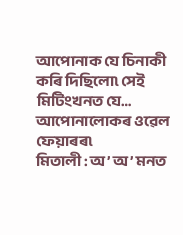আপোনাক যে চিনাকী কৰি দিছিলো৷ সেই মিটিংখনত যে… আপোনালোকৰ ওৱেল ফেয়াৰৰ৷
মিতালী : অ’ অ’ মনত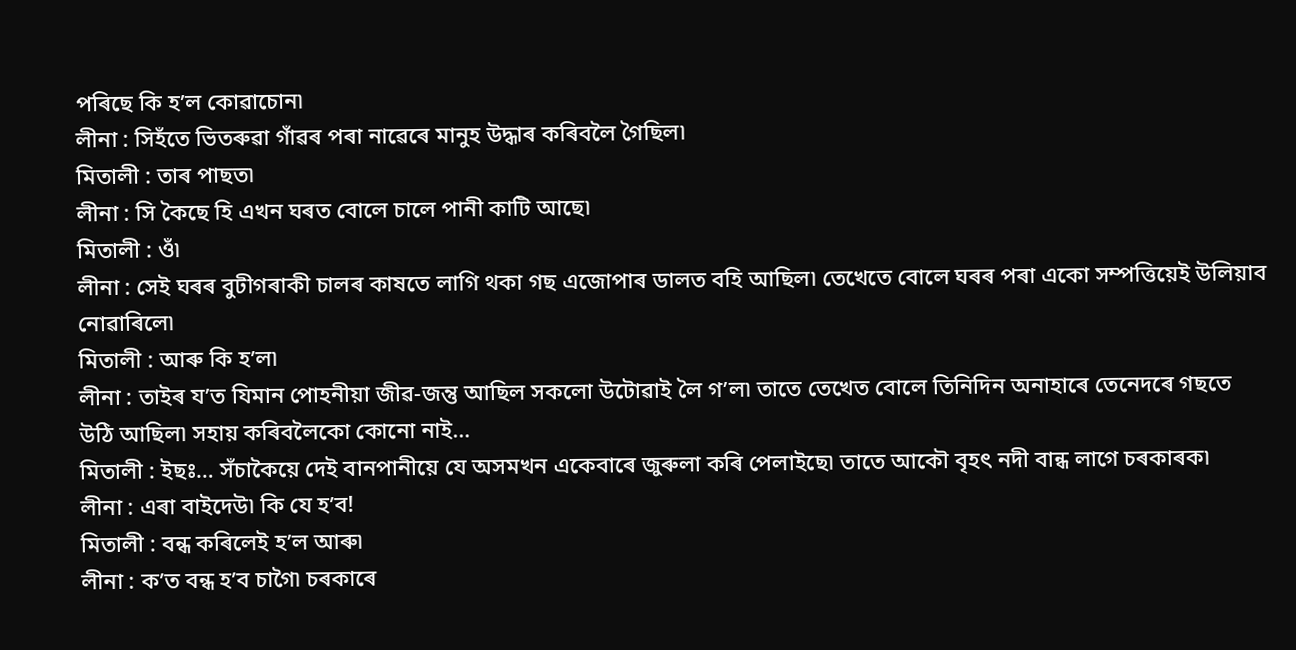পৰিছে কি হ’ল কোৱাচোন৷
লীনা : সিহঁতে ভিতৰুৱা গাঁৱৰ পৰা নাৱেৰে মানুহ উদ্ধাৰ কৰিবলৈ গৈছিল৷
মিতালী : তাৰ পাছত৷
লীনা : সি কৈছে হি এখন ঘৰত বোলে চালে পানী কাটি আছে৷
মিতালী : ওঁ৷
লীনা : সেই ঘৰৰ বুঢীগৰাকী চালৰ কাষতে লাগি থকা গছ এজোপাৰ ডালত বহি আছিল৷ তেখেতে বোলে ঘৰৰ পৰা একো সম্পত্তিয়েই উলিয়াব নোৱাৰিলে৷
মিতালী : আৰু কি হ’ল৷
লীনা : তাইৰ য’ত যিমান পোহনীয়া জীৱ-জন্তু আছিল সকলো উটোৱাই লৈ গ’ল৷ তাতে তেখেত বোলে তিনিদিন অনাহাৰে তেনেদৰে গছতে উঠি আছিল৷ সহায় কৰিবলৈকো কোনো নাই…
মিতালী : ইছঃ… সঁচাকৈয়ে দেই বানপানীয়ে যে অসমখন একেবাৰে জুৰুলা কৰি পেলাইছে৷ তাতে আকৌ বৃহৎ নদী বান্ধ লাগে চৰকাৰক৷
লীনা : এৰা বাইদেউ৷ কি যে হ’ব!
মিতালী : বন্ধ কৰিলেই হ’ল আৰু৷
লীনা : ক’ত বন্ধ হ’ব চাগৈ৷ চৰকাৰে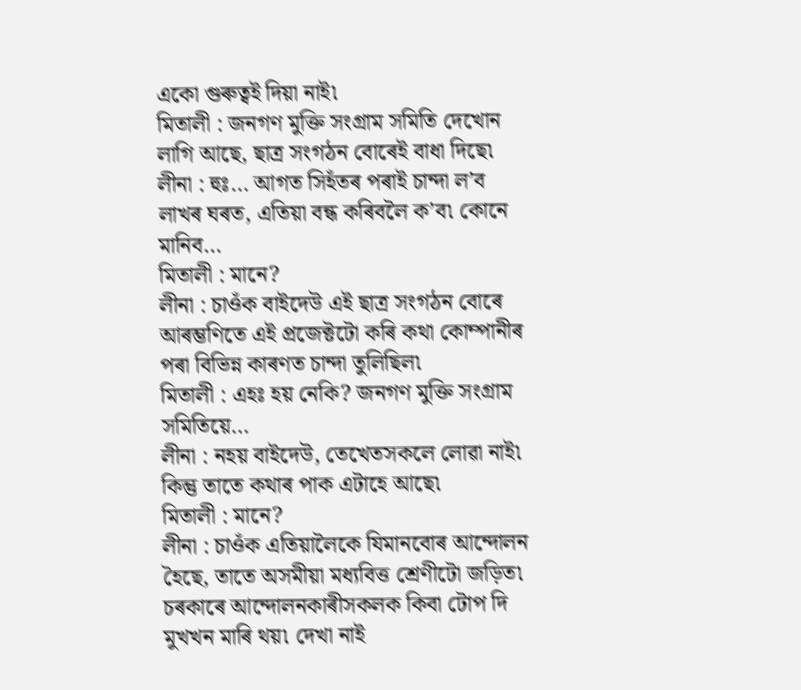একো গুৰুত্বই দিয়া নাই৷
মিতালী : জনগণ মুক্তি সংগ্ৰাম সমিতি দেখোন লাগি আছে, ছাত্ৰ সংগঠন বোৰেই বাধা দিছে৷
লীনা : হুঃ… আগত সিহঁতৰ পৰাই চান্দা ল’ব লাখৰ ঘৰত, এতিয়া বন্ধ কৰিবলৈ ক’ব৷ কোনে মানিব…
মিতালী : মানে?
লীনা : চাওঁক বাইদেউ এই ছাত্ৰ সংগঠন বোৰে আৰম্ভণিতে এই প্ৰজেক্টটো কৰি কথা কোম্পানীৰ পৰা বিভিন্ন কাৰণত চান্দা তুলিছিল৷
মিতালী : এহঃ হয় নেকি? জনগণ মুক্তি সংগ্ৰাম সমিতিয়ে…
লীনা : নহয় বাইদেউ, তেখেতসকলে লোৱা নাই৷ কিন্তু তাতে কথাৰ পাক এটাহে আছে৷
মিতালী : মানে?
লীনা : চাওঁক এতিয়ালৈকে যিমানবোৰ আন্দোলন হৈছে, তাতে অসমীয়া মধ্যবিত্ত শ্ৰেণীটো জড়িত৷ চৰকাৰে আন্দোলনকাৰীসকলক কিবা টোপ দি মুখখন মাৰি থয়৷ দেখা নাই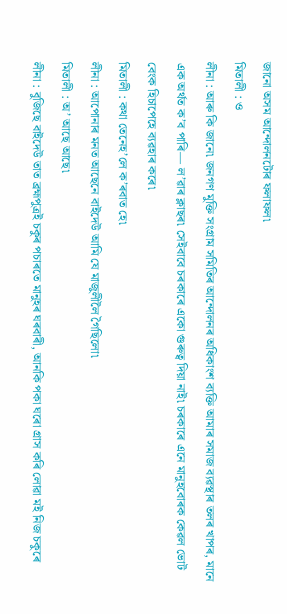জানো অসম আন্দোলনটোৰ ফলাফল৷
মিতালী : ও
লীনা : আৰু কি জানে৷ জনগণ মুক্তি সংগ্ৰাম সমিতিৰ আন্দোলনৰ অধিকাংশ ব্যক্তি আমাৰ সমাজ ব্যৱস্থাৰ তলৰ খাপৰ, মানে এক অৰ্থত ক’ব পাৰি— ল’ৱাৰ ক্লাছৰ৷ সেইবাবে চৰকাৰে একো গুৰুত্ব দিয়া নাই৷ চৰকাৰে এনে মানুহবোৰক কেৱল ভোট বেংক হিচাপেহে ব্যৱহাৰ কৰে৷
মিতালী : কথা তেনেহ’লে ক’ৰবাত হে৷
লীনা : আপোনাৰ মনত আছেনে বাইদেউ আমি যে মাজুলীলৈ গৈছিলো৷
মিতালী : অ’ আছে আছে৷
লীনা : বুজিছে বাইদেউ তাত ব্ৰহ্মপুত্ৰই চকুৰ পচাৰতে মানুহৰ ঘৰবাৰী, আনকি পকা ঘৰো গ্ৰাস কৰি লোৱা মই নিজ চকুৰে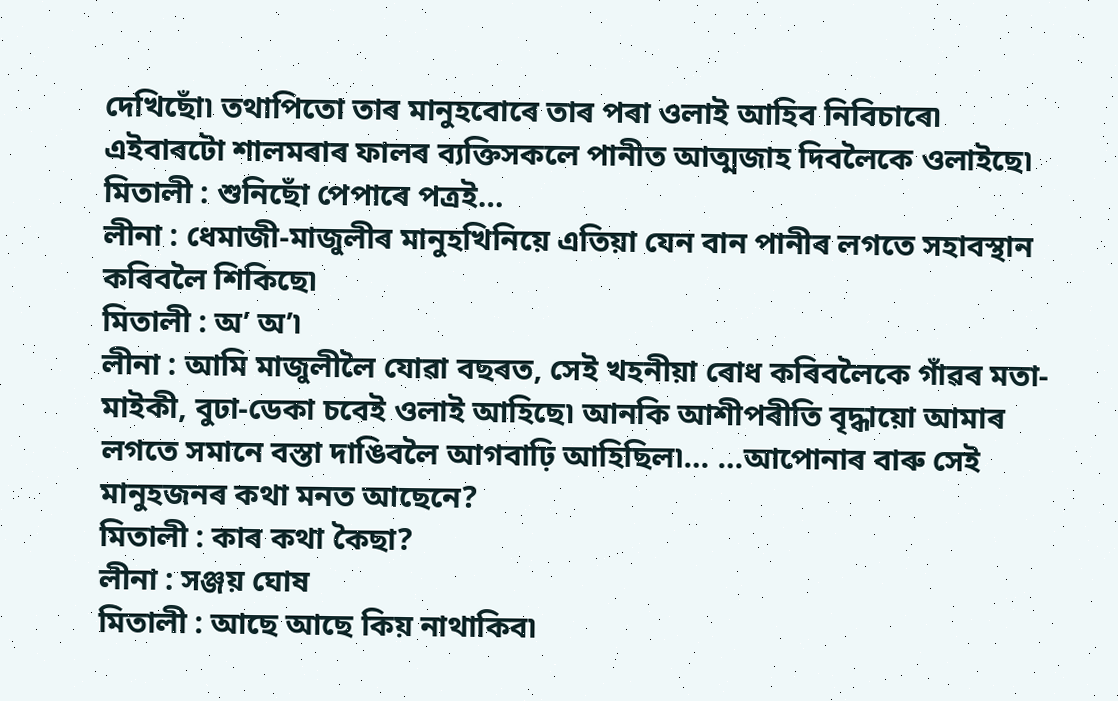দেখিছোঁ৷ তথাপিতো তাৰ মানুহবোৰে তাৰ পৰা ওলাই আহিব নিবিচাৰে৷ এইবাৰটো শালমৰাৰ ফালৰ ব্যক্তিসকলে পানীত আত্মজাহ দিবলৈকে ওলাইছে৷
মিতালী : শুনিছোঁ পেপাৰে পত্ৰই…
লীনা : ধেমাজী-মাজুলীৰ মানুহখিনিয়ে এতিয়া যেন বান পানীৰ লগতে সহাবস্থান কৰিবলৈ শিকিছে৷
মিতালী : অ’ অ’৷
লীনা : আমি মাজুলীলৈ যোৱা বছৰত, সেই খহনীয়া ৰোধ কৰিবলৈকে গাঁৱৰ মতা-মাইকী, বুঢা-ডেকা চবেই ওলাই আহিছে৷ আনকি আশীপৰীতি বৃদ্ধায়ো আমাৰ লগতে সমানে বস্তা দাঙিবলৈ আগবাঢ়ি আহিছিল৷… …আপোনাৰ বাৰু সেই মানুহজনৰ কথা মনত আছেনে?
মিতালী : কাৰ কথা কৈছা?
লীনা : সঞ্জয় ঘোষ
মিতালী : আছে আছে কিয় নাথাকিব৷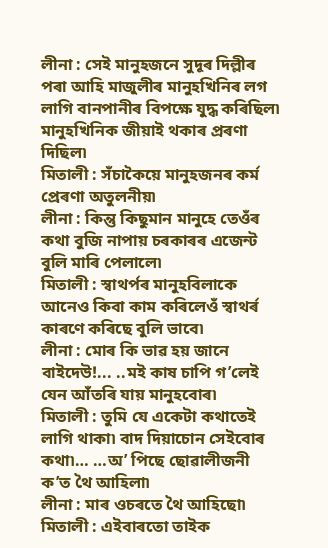লীনা : সেই মানুহজনে সুদূৰ দিল্লীৰ পৰা আহি মাজুলীৰ মানুহখিনিৰ লগ লাগি বানপানীৰ বিপক্ষে যুদ্ধ কৰিছিল৷ মানুহখিনিক জীয়াই থকাৰ প্ৰৰণা দিছিল৷
মিতালী : সঁচাকৈয়ে মানুহজনৰ কৰ্ম প্ৰেৰণা অতুলনীয়৷
লীনা : কিন্তু কিছুমান মানুহে তেওঁৰ কথা বুজি নাপায় চৰকাৰৰ এজেন্ট বুলি মাৰি পেলালে৷
মিতালী : স্বাথৰ্পৰ মানুহবিলাকে আনেও কিবা কাম কৰিলেওঁ স্বাথৰ্ৰ কাৰণে কৰিছে বুলি ভাবে৷
লীনা : মোৰ কি ভাৱ হয় জানে বাইদেউ!... ..মই কাষ চাপি গ’লেই যেন আঁতৰি যায় মানুহবোৰ৷
মিতালী : তুমি যে একেটা কথাতেই লাগি থাকা৷ বাদ দিয়াচোন সেইবোৰ কথা৷… …অ’ পিছে ছোৱালীজনী ক’ত থৈ আহিলা৷
লীনা : মাৰ ওচৰতে থৈ আহিছো৷
মিতালী : এইবাৰতো তাইক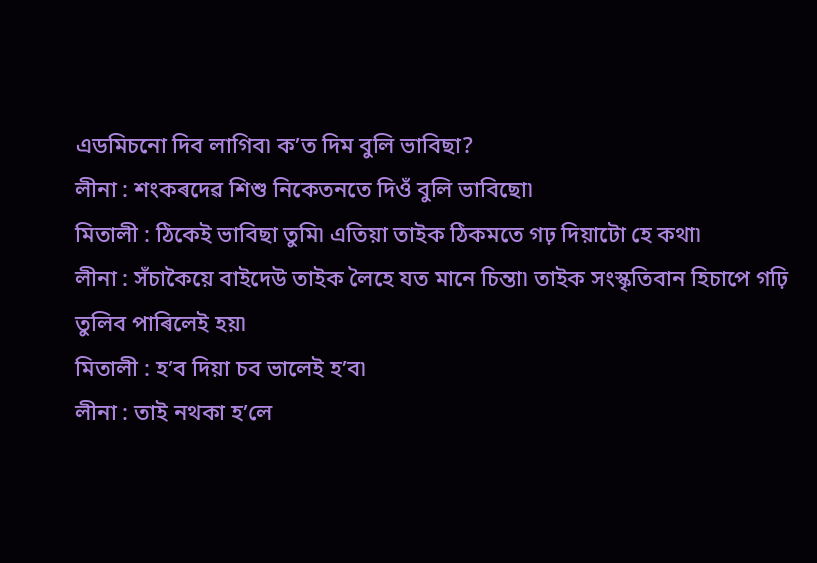এডমিচনো দিব লাগিব৷ ক’ত দিম বুলি ভাবিছা?
লীনা : শংকৰদেৱ শিশু নিকেতনতে দিওঁ বুলি ভাবিছো৷
মিতালী : ঠিকেই ভাবিছা তুমি৷ এতিয়া তাইক ঠিকমতে গঢ় দিয়াটো হে কথা৷
লীনা : সঁচাকৈয়ে বাইদেউ তাইক লৈহে যত মানে চিন্তা৷ তাইক সংস্কৃতিবান হিচাপে গঢ়ি তুলিব পাৰিলেই হয়৷
মিতালী : হ’ব দিয়া চব ভালেই হ’ব৷
লীনা : তাই নথকা হ’লে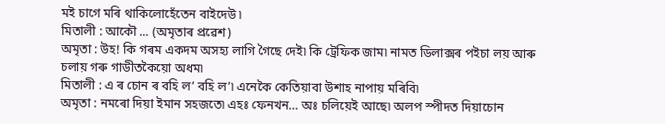মই চাগে মৰি থাকিলোহেঁতেন বাইদেউ ৷
মিতালী : আকৌ ... (অমৃতাৰ প্ৰৱেশ)
অমৃতা : উহ! কি গৰম একদম অসহ্য লাগি গৈছে দেই৷ কি ট্ৰেফিক জাম৷ নামত ডিলাক্সৰ পইচা লয় আৰু চলায় গৰু গাডীতকৈয়ো অধম৷
মিতালী : এ ৰ চোন ৰ বহি ল’ বহি ল’৷ এনেকৈ কেতিয়াবা উশাহ নাপায় মৰিবি৷
অমৃতা : নমৰো দিয়া ইমান সহজতে৷ এহঃ ফেনখন… অঃ চলিয়েই আছে৷ অলপ স্পীদত দিয়াচোন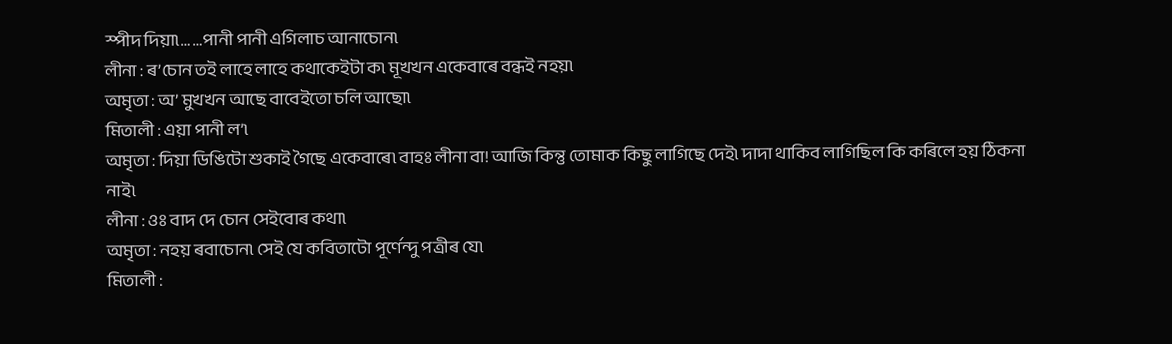স্পীদ দিয়া৷… …পানী পানী এগিলাচ আনাচোন৷
লীনা : ৰ’চোন তই লাহে লাহে কথাকেইটা ক৷ মূখখন একেবাৰে বন্ধই নহয়৷
অমৃতা : অ’ মুখখন আছে বাবেইতো চলি আছো৷
মিতালী : এয়া পানী ল’৷
অমৃতা : দিয়া ডিঙিটো শুকাই গৈছে একেবাৰে৷ বাহঃ লীনা বা! আজি কিন্তু তোমাক কিছু লাগিছে দেই৷ দাদা থাকিব লাগিছিল কি কৰিলে হয় ঠিকনা নাই৷
লীনা : ওঃ বাদ দে চোন সেইবোৰ কথা৷
অমৃতা : নহয় ৰবাচোন৷ সেই যে কবিতাটো পূৰ্ণেন্দু পত্ৰীৰ যে৷
মিতালী :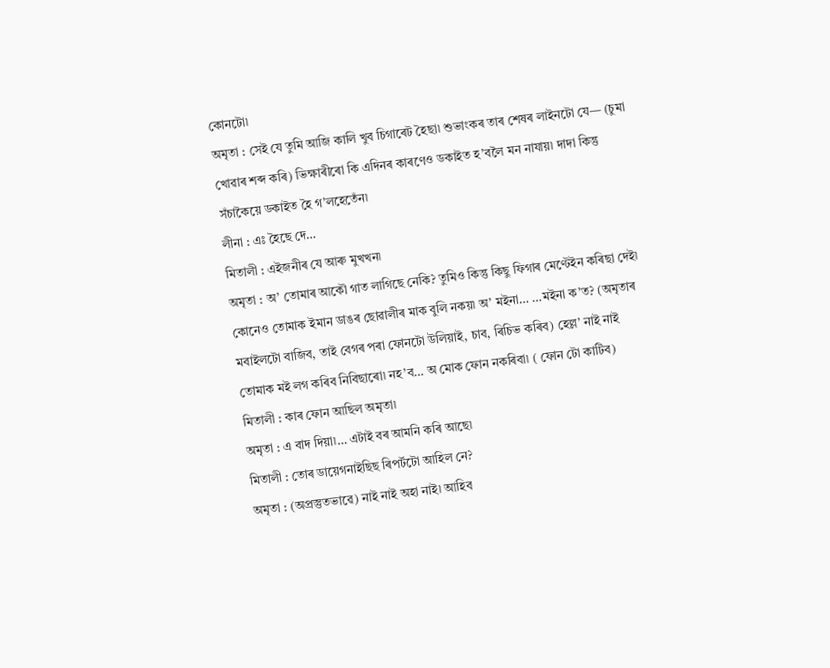কোনটো৷
অমৃতা : সেই যে তুমি আজি কালি খুব চিগাৰেট হৈছা৷ শুভাংকৰ তাৰ শেষৰ লাইনটো যে— (চুমা খোৱাৰ শব্দ কৰি) ভিক্ষাৰীৰো কি এদিনৰ কাৰণেও ডকাইত হ’বলৈ মন নাযায়৷ দাদা কিন্তু সঁচাকৈয়ে ডকাইত হৈ গ’লহেতেঁন৷
লীনা : এঃ হৈছে দে…
মিতালী : এইজনীৰ যে আৰু মুখখন৷
অমৃতা : অ’ তোমাৰ আকৌ গাত লাগিছে নেকি? তুমিও কিন্তু কিছু ফিগাৰ মেণ্টেইন কৰিছা দেই৷ কোনেও তোমাক ইমান ডাঙৰ ছোৱালীৰ মাক বুলি নকয়৷ অ’ মইনা… …মইনা ক’ত? (অমৃতাৰ মবাইলটো বাজিব, তাই বেগৰ পৰা ফোনটো উলিয়াই, চাব, ৰিচিভ কৰিব) হেল্ল’ নাই নাই তোমাক মই লগ কৰিব নিবিছাৰো৷ নহ’ব… অ মোক ফোন নকৰিবা৷ ( ফোন টো কাটিব)
মিতালী : কাৰ ফোন আছিল অমৃতা৷
অমৃতা : এ বাদ দিয়া৷… এটাই বৰ আমনি কৰি আছে৷
মিতালী : তোৰ ডায়েগনাইছিছ ৰিপৰ্টটো আহিল নে?
অমৃতা : (অপ্ৰস্তুতভাৱে) নাই নাই অহা নাই৷ আহিব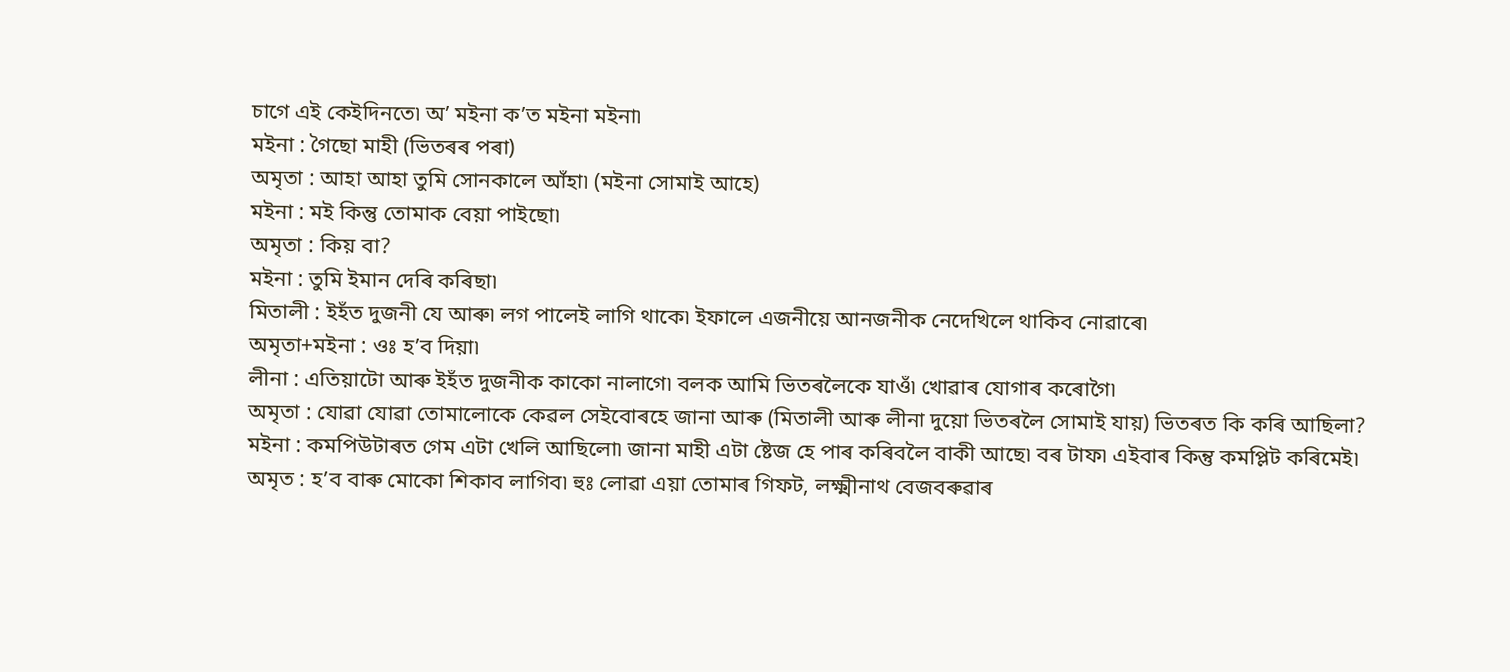চাগে এই কেইদিনতে৷ অ’ মইনা ক’ত মইনা মইনা৷
মইনা : গৈছো মাহী (ভিতৰৰ পৰা)
অমৃতা : আহা আহা তুমি সোনকালে আঁহা৷ (মইনা সোমাই আহে)
মইনা : মই কিন্তু তোমাক বেয়া পাইছো৷
অমৃতা : কিয় বা?
মইনা : তুমি ইমান দেৰি কৰিছা৷
মিতালী : ইহঁত দুজনী যে আৰু৷ লগ পালেই লাগি থাকে৷ ইফালে এজনীয়ে আনজনীক নেদেখিলে থাকিব নোৱাৰে৷
অমৃতা+মইনা : ওঃ হ’ব দিয়া৷
লীনা : এতিয়াটো আৰু ইহঁত দুজনীক কাকো নালাগে৷ বলক আমি ভিতৰলৈকে যাওঁ৷ খোৱাৰ যোগাৰ কৰোগৈ৷
অমৃতা : যোৱা যোৱা তোমালোকে কেৱল সেইবোৰহে জানা আৰু (মিতালী আৰু লীনা দুয়ো ভিতৰলৈ সোমাই যায়) ভিতৰত কি কৰি আছিলা?
মইনা : কমপিউটাৰত গেম এটা খেলি আছিলো৷ জানা মাহী এটা ষ্টেজ হে পাৰ কৰিবলৈ বাকী আছে৷ বৰ টাফ৷ এইবাৰ কিন্তু কমপ্লিট কৰিমেই৷
অমৃত : হ’ব বাৰু মোকো শিকাব লাগিব৷ হুঃ লোৱা এয়া তোমাৰ গিফট, লক্ষ্মীনাথ বেজবৰুৱাৰ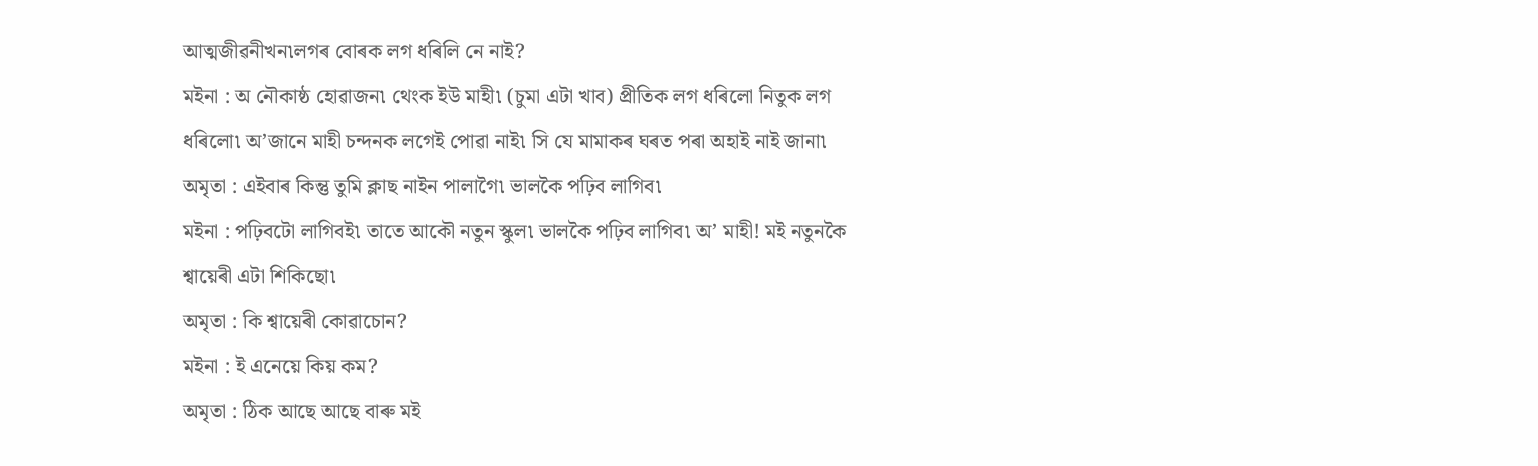আত্মজীৱনীখন৷লগৰ বোৰক লগ ধৰিলি নে নাই?
মইনা : অ নৌকাষ্ঠ হোৱাজন৷ থেংক ইউ মাহী৷ (চুমা এটা খাব) প্ৰীতিক লগ ধৰিলো নিতুক লগ ধৰিলো৷ অ’জানে মাহী চন্দনক লগেই পোৱা নাই৷ সি যে মামাকৰ ঘৰত পৰা অহাই নাই জানা৷
অমৃতা : এইবাৰ কিন্তু তুমি ক্লাছ নাইন পালাগৈ৷ ভালকৈ পঢ়িব লাগিব৷
মইনা : পঢ়িবটো লাগিবই৷ তাতে আকৌ নতুন স্কুল৷ ভালকৈ পঢ়িব লাগিব৷ অ’ মাহী! মই নতুনকৈ শ্বায়েৰী এটা শিকিছো৷
অমৃতা : কি শ্বায়েৰী কোৱাচোন?
মইনা : ই এনেয়ে কিয় কম?
অমৃতা : ঠিক আছে আছে বাৰু মই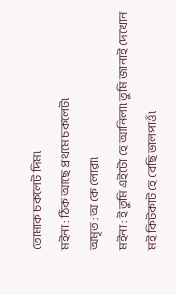তোমাক চকলেট দিম৷
মইনা : ঠিক আছে প্ৰথমে চকলেট৷
অমৃত : অ কে লোৱা৷
মইনা : ই তুমি এইটো হে আনিলা৷ তুমি জানাই দেখোন মই কিটকাট হে বেছি ভালপাওঁ৷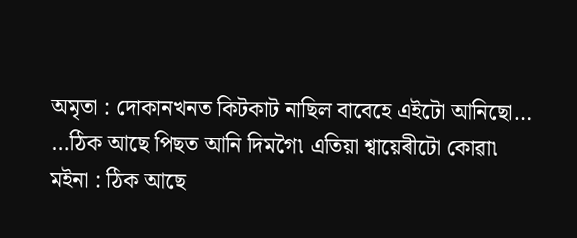অমৃতা : দোকানখনত কিটকাট নাছিল বাবেহে এইটো আনিছো… …ঠিক আছে পিছত আনি দিমগৈ৷ এতিয়া শ্বায়েৰীটো কোৱা৷
মইনা : ঠিক আছে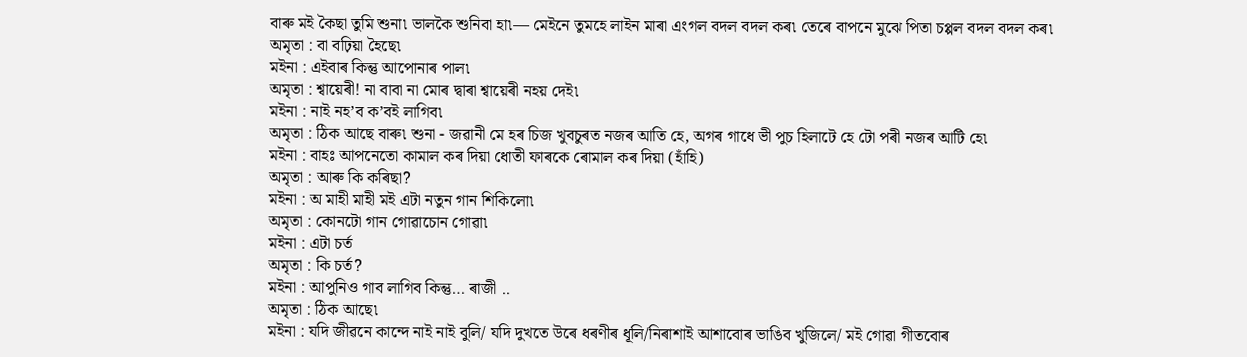বাৰু মই কৈছা তুমি শুনা৷ ভালকৈ শুনিবা হা৷— মেইনে তুমহে লাইন মাৰা এংগল বদল বদল কৰ৷ তেৰে বাপনে মুঝে পিতা চপ্পল বদল বদল কৰ৷
অমৃতা : বা বঢ়িয়া হৈছে৷
মইনা : এইবাৰ কিন্তু আপোনাৰ পাল৷
অমৃতা : শ্বায়েৰী! না বাবা না মোৰ দ্বাৰা শ্বায়েৰী নহয় দেই৷
মইনা : নাই নহ’ব ক’বই লাগিব৷
অমৃতা : ঠিক আছে বাৰু৷ শুনা - জৱানী মে হৰ চিজ খুবচুৰত নজৰ আতি হে, অগৰ গাধে ভী পুচ হিলাটে হে টো পৰী নজৰ আটি হে৷
মইনা : বাহঃ আপনেতো কামাল কৰ দিয়া ধোতী ফাৰকে ৰোমাল কৰ দিয়া (হাঁহি)
অমৃতা : আৰু কি কৰিছা?
মইনা : অ মাহী মাহী মই এটা নতুন গান শিকিলো৷
অমৃতা : কোনটো গান গোৱাচোন গোৱা৷
মইনা : এটা চৰ্ত
অমৃতা : কি চৰ্ত?
মইনা : আপুনিও গাব লাগিব কিন্তু… ৰাজী ..
অমৃতা : ঠিক আছে৷
মইনা : যদি জীৱনে কান্দে নাই নাই বুলি/ যদি দুখতে উৰে ধৰণীৰ ধূলি/নিৰাশাই আশাবোৰ ভাঙিব খুজিলে/ মই গোৱা গীতবোৰ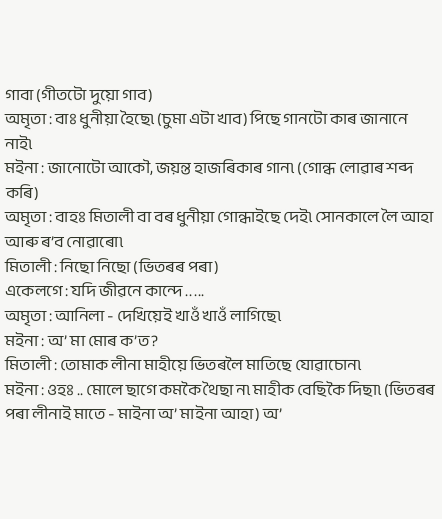গাবা (গীতটো দুয়ো গাব)
অমৃতা : বাঃ ধুনীয়া হৈছে৷ (চুমা এটা খাব) পিছে গানটো কাৰ জানানে নাই৷
মইনা : জানোটো আকৌ, জয়ন্ত হাজৰিকাৰ গান৷ (গোন্ধ লোৱাৰ শব্দ কৰি)
অমৃতা : বাহঃ মিতালী বা বৰ ধুনীয়া গোন্ধাইছে দেই৷ সোনকালে লৈ আহা আৰু ৰ’ব নোৱাৰো৷
মিতালী : নিছো নিছো (ভিতৰৰ পৰা)
একেলগে : যদি জীৱনে কান্দে .. ...
অমৃতা : আনিলা - দেখিয়েই খাওঁ খাওঁ লাগিছে৷
মইনা : অ’ মা মোৰ ক’ত?
মিতালী : তোমাক লীনা মাহীয়ে ভিতৰলৈ মাতিছে যোৱাচোন৷
মইনা : ওহঃ .. মোলে ছাগে কমকৈ থৈছা ন৷ মাহীক বেছিকৈ দিছা৷ (ভিতৰৰ পৰা লীনাই মাতে - মাইনা অ’ মাইনা আহা) অ’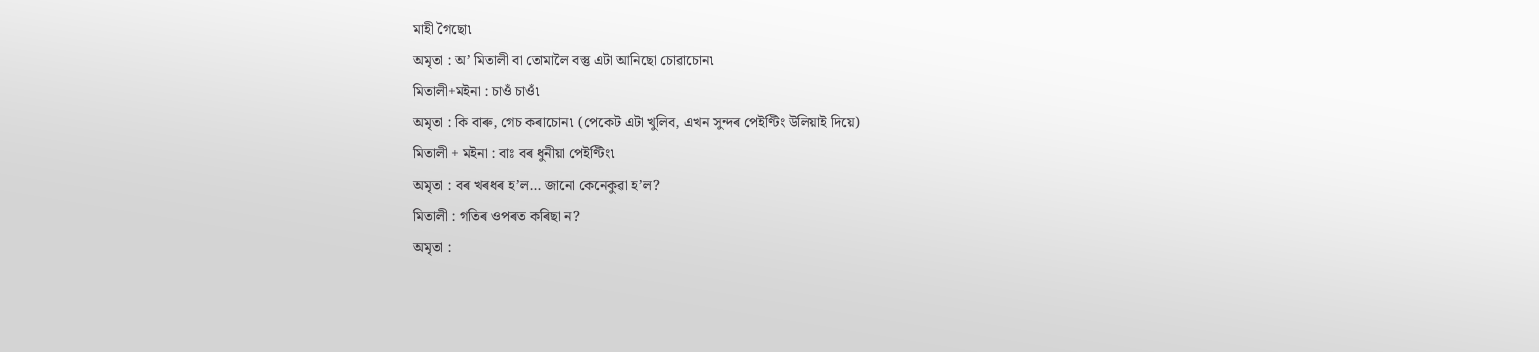মাহী গৈছো৷
অমৃতা : অ’ মিতালী বা তোমালৈ বস্তু এটা আনিছো চোৱাচোন৷
মিতালী+মইনা : চাওঁ চাওঁ৷
অমৃতা : কি বাৰু, গেচ কৰাচোন৷ (পেকেট এটা খুলিব, এখন সুন্দৰ পেইণ্টিং উলিয়াই দিয়ে)
মিতালী + মইনা : বাঃ বৰ ধুনীয়া পেইণ্টিং৷
অমৃতা : বৰ খৰধৰ হ’ল… জানো কেনেকুৱা হ’ল?
মিতালী : গতিৰ ওপৰত কৰিছা ন?
অমৃতা :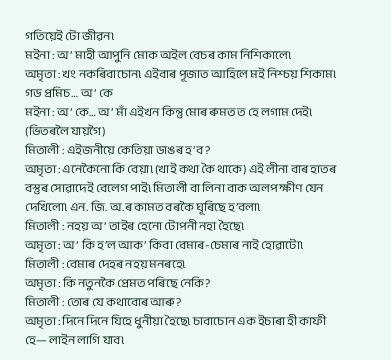গতিয়েই টো জীৱন৷
মইনা : অ’ মাহী আপুনি মোক অইল বেচৰ কাম নিশিকালে৷
অমৃতা : খং নকৰিবাচোন৷ এইবাৰ পূজাত আহিলে মই নিশ্চয় শিকাম৷ গড প্ৰমিচ… অ’ কে
মইনা : অ’ কে… অ’ মাঁ এইখন কিন্তু মোৰ ৰুমত ত হে লগাম দেই৷ (ভিতৰলৈ যায়গৈ)
মিতালী : এইজনীয়ে কেতিয়া ডাঙৰ হ’ব?
অমৃতা : এনেকৈনো কি বেয়া৷ (খাই কথা কৈ থাকে) এই লীনা বাৰ হাতৰ বস্তুৰ সোৱাদেই বেলেগ পাই৷ মিতালী বা লিনা বাক অলপ ক্ষীণ যেন দেখিলো৷ এন. জি. অ.ৰ কামত বৰকৈ ঘূৰিছে হ’বলা৷
মিতালী : নহয় অ’ তাইৰ হেনো টোপনী নহা হৈছে৷
অমৃতা : অ’ কি হ’ল আক’ কিবা বেমাৰ-চেমাৰ নাই হোৱাটো৷
মিতালী : বেমাৰ দেহৰ নহয় মনৰহে৷
অমৃতা : কি নতুনকৈ প্ৰেমত পৰিছে নেকি?
মিতালী : তোৰ যে কথাবোৰ আৰু?
অমৃতা : দিনে দিনে যিহে ধুনীয়া হৈছে৷ চাবাচোন এক ইচাৰা হী কাফী হে— লাইন লাগি যাব৷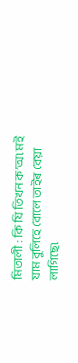মিতালী : কি যি তিখন ক’অ৷ মই যাম বুলিহে বোলে তাইৰ বেয়া লাগিছে৷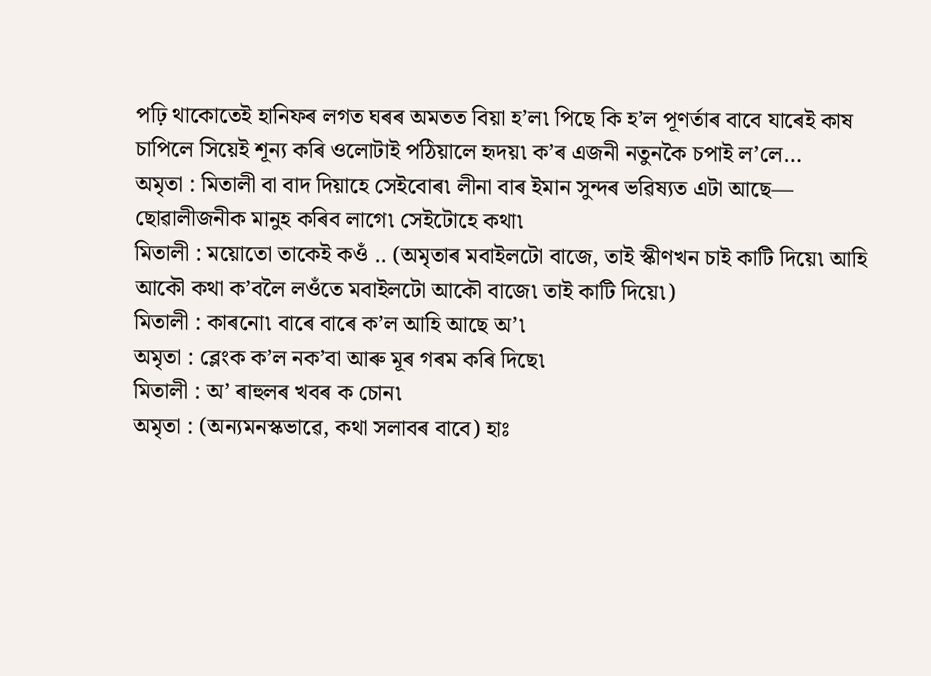পঢ়ি থাকোতেই হানিফৰ লগত ঘৰৰ অমতত বিয়া হ’ল৷ পিছে কি হ’ল পূণৰ্তাৰ বাবে যাৰেই কাষ চাপিলে সিয়েই শূন্য কৰি ওলোটাই পঠিয়ালে হৃদয়৷ ক’ৰ এজনী নতুনকৈ চপাই ল’লে…
অমৃতা : মিতালী বা বাদ দিয়াহে সেইবোৰ৷ লীনা বাৰ ইমান সুন্দৰ ভৱিষ্যত এটা আছে— ছোৱালীজনীক মানুহ কৰিব লাগে৷ সেইটোহে কথা৷
মিতালী : ময়োতো তাকেই কওঁ .. (অমৃতাৰ মবাইলটো বাজে, তাই স্কীণখন চাই কাটি দিয়ে৷ আহি আকৌ কথা ক’বলৈ লওঁতে মবাইলটো আকৌ বাজে৷ তাই কাটি দিয়ে৷)
মিতালী : কাৰনো৷ বাৰে বাৰে ক’ল আহি আছে অ’৷
অমৃতা : ব্লেংক ক’ল নক’বা আৰু মূৰ গৰম কৰি দিছে৷
মিতালী : অ’ ৰাহুলৰ খবৰ ক চোন৷
অমৃতা : (অন্যমনস্কভাৱে, কথা সলাবৰ বাবে) হাঃ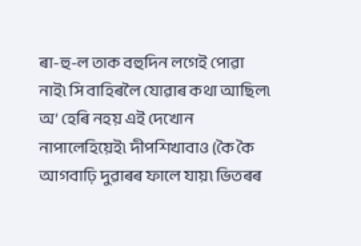ৰা-হু-ল তাক বহুদিন লগেই পোৱা নাই৷ সি বাহিৰলৈ যোৱাৰ কথা আছিল৷ অ’ হেৰি নহয় এই দেখোন নাপালেহিয়েই৷ দীপশিখাবাও (কৈ কৈ আগবাঢ়ি দুৱাৰৰ ফালে যায়৷ ভিতৰৰ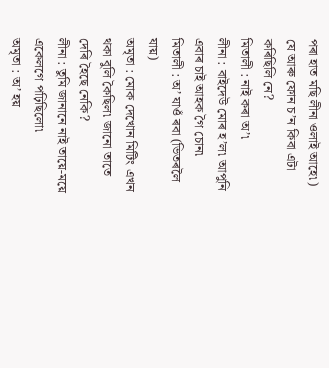পৰা হাত মছি লীনা ওলাই আহে৷) যে আৰু ফোন চ’ন কিবা এটা কৰিছিলি নে?
মিতালী : নাই কৰা অ’৷
লীনা : বাইদেউ মোৰ হ’ল৷ আপুনি এবাৰ চাই আহক গৈ চোন৷
মিতালী : অ’ যাওঁ ৰবা (ভিতৰলৈ যায়)
অমৃতা : মোক দেখোন মিটিং এখন থকা বুলি কৈছিল৷ জানো তাতে দেৰি হৈছে নেকি?
লীনা : তুমি জানানে নাই তায়ে-ময়ে একেলগে পঢ়িছিলো৷
অমৃতা : অ’ হয়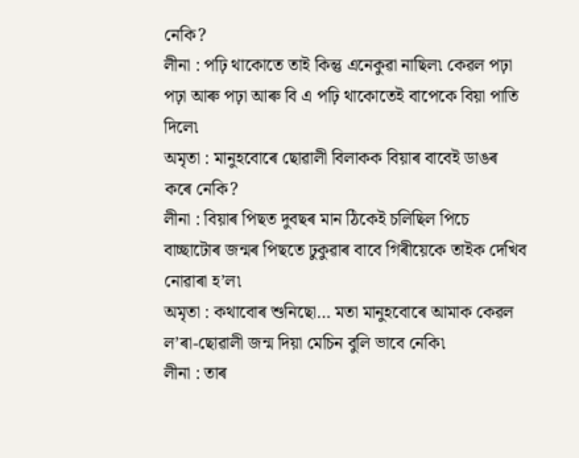নেকি?
লীনা : পঢ়ি থাকোতে তাই কিন্তু এনেকুৱা নাছিল৷ কেৱল পঢ়া পঢ়া আৰু পঢ়া আৰু বি এ পঢ়ি থাকোতেই বাপেকে বিয়া পাতি দিলে৷
অমৃতা : মানুহবোৰে ছোৱালী বিলাকক বিয়াৰ বাবেই ডাঙৰ কৰে নেকি?
লীনা : বিয়াৰ পিছত দুবছৰ মান ঠিকেই চলিছিল পিচে বাচ্ছাটোৰ জন্মৰ পিছতে ঢুকুৱাৰ বাবে গিৰীয়েকে তাইক দেখিব নোৱাৰা হ’ল৷
অমৃতা : কথাবোৰ শুনিছো… মতা মানুহবোৰে আমাক কেৱল ল’ৰা-ছোৱালী জন্ম দিয়া মেচিন বুলি ভাবে নেকি৷
লীনা : তাৰ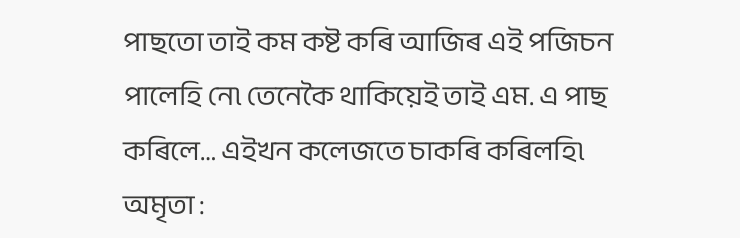পাছতো তাই কম কষ্ট কৰি আজিৰ এই পজিচন পালেহি নে৷ তেনেকৈ থাকিয়েই তাই এম. এ পাছ কৰিলে… এইখন কলেজতে চাকৰি কৰিলহি৷
অমৃতা :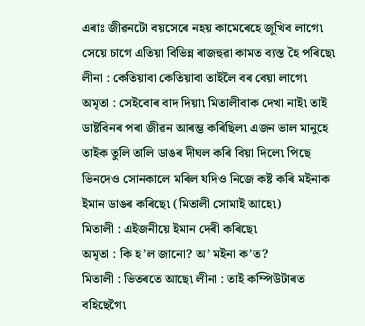এৰাঃ জীৱনটো বয়সেৰে নহয় কামেৰেহে জুখিব লাগে৷ সেয়ে চাগে এতিয়া বিভিন্ন ৰাজহুৱা কামত ব্যস্ত হৈ পৰিছে৷
লীনা : কেতিয়াবা কেতিয়াবা তাইলৈ বৰ বেয়া লাগে৷
অমৃতা : সেইবোৰ বাদ দিয়া৷ মিতালীবাক দেখা নাই৷ তাই ডাষ্টবিনৰ পৰা জীৱন আৰম্ভ কৰিছিল৷ এজন ভাল মানুহে তাইক তুলি তালি ডাঙৰ দীঘল কৰি বিয়া দিলে৷ পিছে ভিনদেও সোনকালে মৰিল যদিও নিজে কষ্ট কৰি মইনাক ইমান ডাঙৰ কৰিছে৷ (মিতালী সোমাই আহে৷)
মিতালী : এইজনীয়ে ইমান দেৰী কৰিছে৷
অমৃতা : কি হ’ল জানো? অ’ মইনা ক’ত?
মিতালী : ভিতৰতে আছে৷ লীনা : তাই কম্পিউটাৰত বহিছেগৈ৷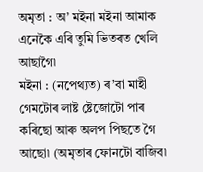অমৃতা : অ’ মইনা মইনা আমাক এনেকৈ এৰি তুমি ভিতৰত খেলি আছাগৈ৷
মইনা : (নপেথ্যত) ৰ’বা মাহী গেমটোৰ লাষ্ট ষ্টেজোটো পাৰ কৰিছো আৰু অলপ পিছতে গৈ আছো৷ (অমৃতাৰ ফোনটো বাজিব৷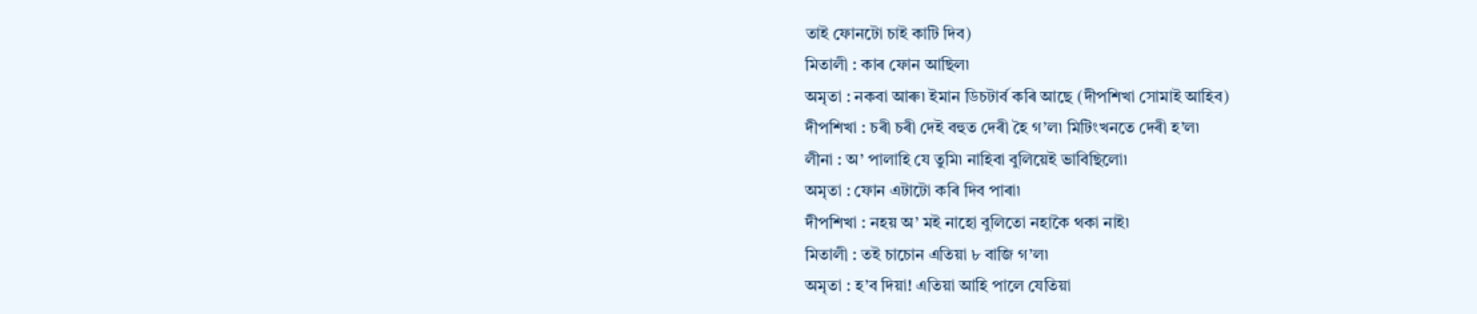তাই ফোনটো চাই কাটি দিব)
মিতালী : কাৰ ফোন আছিল৷
অমৃতা : নকবা আৰু৷ ইমান ডিচটাৰ্ব কৰি আছে (দীপশিখা সোমাই আহিব)
দীপশিখা : চৰী চৰী দেই বহুত দেৰী হৈ গ’ল৷ মিটিংখনতে দেৰী হ’ল৷
লীনা : অ’ পালাহি যে তুমি৷ নাহিবা বুলিয়েই ভাবিছিলো৷
অমৃতা : ফোন এটাটো কৰি দিব পাৰা৷
দীপশিখা : নহয় অ’ মই নাহো বুলিতো নহাকৈ থকা নাই৷
মিতালী : তই চাচোন এতিয়া ৮ বাজি গ’ল৷
অমৃতা : হ’ব দিয়া! এতিয়া আহি পালে যেতিয়া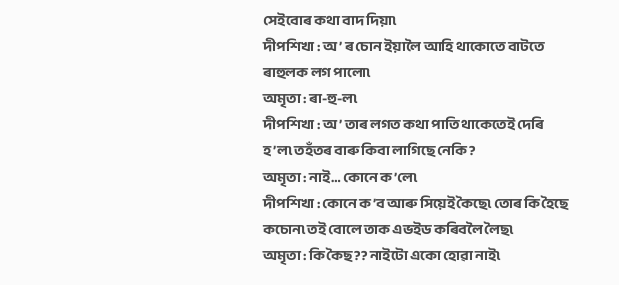সেইবোৰ কথা বাদ দিয়া৷
দীপশিখা : অ’ ৰ চোন ইয়ালৈ আহি থাকোতে বাটতে ৰাহুলক লগ পালো৷
অমৃতা : ৰা-হু-ল৷
দীপশিখা : অ’ তাৰ লগত কথা পাতি থাকেতেই দেৰি হ’ল৷ তহঁতৰ বাৰু কিবা লাগিছে নেকি?
অমৃতা : নাই… কোনে ক’লে৷
দীপশিখা : কোনে ক’ব আৰু সিয়েই কৈছে৷ তোৰ কি হৈছে কচোন৷ তই বোলে তাক এভইড কৰিবলৈ লৈছ৷
অমৃতা : কি কৈছ?? নাইটো একো হোৱা নাই৷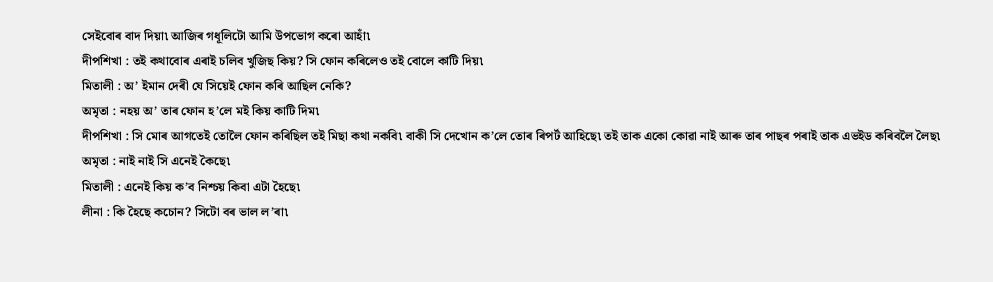সেইবোৰ বাদ দিয়া৷ আজিৰ গধূলিটো আমি উপভোগ কৰো আহাঁ৷
দীপশিখা : তই কথাবোৰ এৰাই চলিব খুজিছ কিয়? সি ফোন কৰিলেও তই বোলে কাটি দিয়৷
মিতালী : অ’ ইমান দেৰী যে সিয়েই ফোন কৰি আছিল নেকি?
অমৃতা : নহয় অ’ তাৰ ফোন হ’লে মই কিয় কাটি দিম৷
দীপশিখা : সি মোৰ আগতেই তোলৈ ফোন কৰিছিল তই মিছা কথা নকবি৷ বাকী সি দেখোন ক’লে তোৰ ৰিপৰ্ট আহিছে৷ তই তাক একো কোৱা নাই আৰু তাৰ পাছৰ পৰাই তাক এভইড কৰিবলৈ লৈছ৷
অমৃতা : নাই নাই সি এনেই কৈছে৷
মিতালী : এনেই কিয় ক’ব নিশ্চয় কিবা এটা হৈছে৷
লীনা : কি হৈছে কচোন? সিটো বৰ ভাল ল’ৰা৷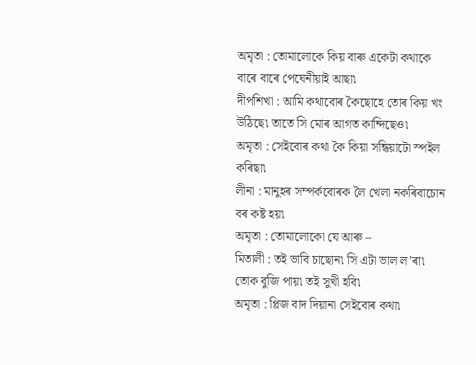অমৃতা : তোমালোকে কিয় বাৰু একেটা কথাকে বাৰে বাৰে পেঘেনীয়াই আছা৷
দীপশিখা : আমি কথাবোৰ কৈছোহে তোৰ কিয় খং উঠিছে৷ তাতে সি মোৰ আগত কান্দিছেও৷
অমৃতা : সেইবোৰ কথা কৈ কিয়া সন্ধিয়াটো স্পইল কৰিছা৷
লীনা : মানুহৰ সম্পৰ্কবোৰক লৈ খেলা নকৰিবাচোন বৰ কষ্ট হয়৷
অমৃতা : তোমালোকো যে আৰু –
মিতালী : তই ভাবি চাছোন৷ সি এটা ভাল ল’ৰা৷ তোক বুজি পায়৷ তই সুখী হবি৷
অমৃতা : প্লিজ বাদ দিয়ানা সেইবোৰ কথা৷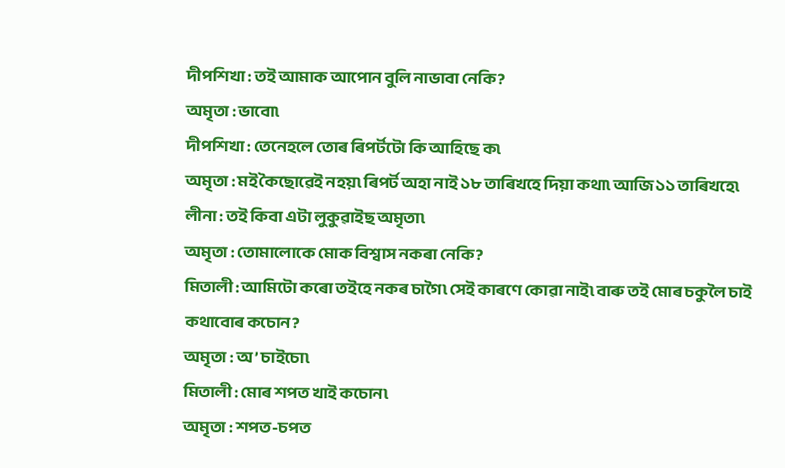দীপশিখা : তই আমাক আপোন বুলি নাভাবা নেকি?
অমৃতা : ভাবো৷
দীপশিখা : তেনেহলে তোৰ ৰিপৰ্টটো কি আহিছে ক৷
অমৃতা : মই কৈছোৱেই নহয়৷ ৰিপৰ্ট অহা নাই ১৮ তাৰিখহে দিয়া কথা৷ আজি ১১ তাৰিখহে৷
লীনা : তই কিবা এটা লুকুৱাইছ অমৃতা৷
অমৃতা : তোমালোকে মোক বিশ্বাস নকৰা নেকি?
মিতালী : আমিটো কৰো তইহে নকৰ চাগৈ৷ সেই কাৰণে কোৱা নাই৷ বাৰু তই মোৰ চকুলৈ চাই কথাবোৰ কচোন?
অমৃতা : অ’ চাইচো৷
মিতালী : মোৰ শপত খাই কচোন৷
অমৃতা : শপত-চপত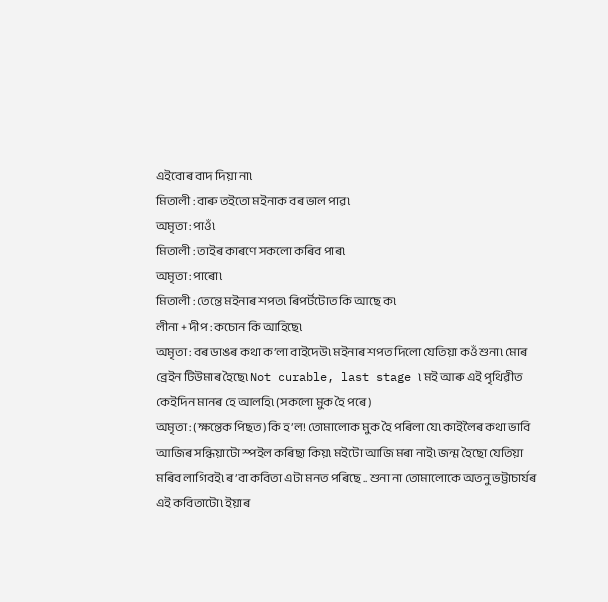এইবোৰ বাদ দিয়া না৷
মিতালী : বাৰু তইতো মইনাক বৰ ভাল পাৱ৷
অমৃতা : পাওঁ৷
মিতালী : তাইৰ কাৰণে সকলো কৰিব পাৰ৷
অমৃতা : পাৰো৷
মিতালী : তেন্তে মইনাৰ শপত৷ ৰিপৰ্টটোত কি আছে ক৷
লীনা + দীপ : কচোন কি আহিছে৷
অমৃতা : বৰ ডাঙৰ কথা ক’লা বাইদেউ৷ মইনাৰ শপত দিলো যেতিয়া কওঁ শুনা৷ মোৰ ব্ৰেইন টিউমাৰ হৈছে৷ Not curable, last stage ৷ মই আৰু এই পৃথিৱীত কেইদিন মানৰ হে আলহি৷ (সকলো মুক হৈ পৰে)
অমৃতা : (ক্ষন্তেক পিছত)কি হ’ল! তোমালোক মুক হৈ পৰিলা যে৷ কাইলৈৰ কথা ভাবি আজিৰ সন্ধিয়াটো স্পইল কৰিছা কিয়৷ মইটো আজি মৰা নাই৷ জন্ম হৈছো যেতিয়া মৰিব লাগিবই৷ ৰ’বা কবিতা এটা মনত পৰিছে .. শুনা না তোমালোকে অতনু ভট্টাচাৰ্যৰ এই কবিতাটো৷ ইয়াৰ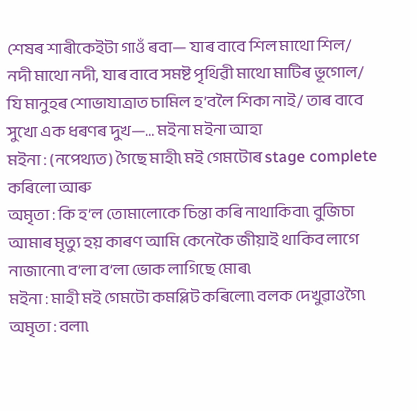শেষৰ শাৰীকেইটা গাওঁ ৰবা— যাৰ বাবে শিল মাথো শিল/ নদী মাথো নদী, যাৰ বাবে সমষ্ট পৃথিৱী মাথো মাটিৰ ভূগোল/ যি মানুহৰ শোভাযাত্ৰাত চামিল হ’বলৈ শিকা নাই/ তাৰ বাবে সুখো এক ধৰণৰ দুখ—… মইনা মইনা আহা
মইনা : (নপেথ্যত) গৈছে মাহী৷ মই গেমটোৰ stage complete কৰিলো আৰু
অমৃতা : কি হ’ল তোমালোকে চিন্তা কৰি নাথাকিবা৷ বুজিচা আমাৰ মৃত্যু হয় কাৰণ আমি কেনেকৈ জীয়াই থাকিব লাগে নাজানো৷ ব’লা ব’লা ভোক লাগিছে মোৰ৷
মইনা : মাহী মই গেমটো কমপ্লিট কৰিলো৷ বলক দেখুৱাওগৈ৷
অমৃতা : বলা৷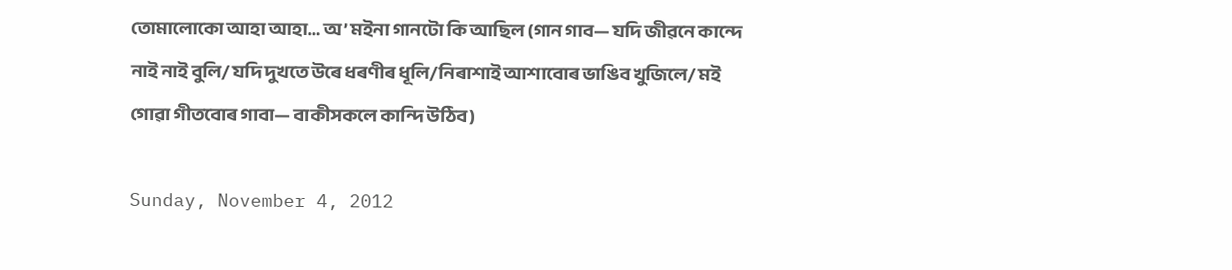তোমালোকো আহা আহা… অ’ মইনা গানটো কি আছিল (গান গাব— যদি জীৱনে কান্দে নাই নাই বুলি/ যদি দুখতে উৰে ধৰণীৰ ধূলি/নিৰাশাই আশাবোৰ ভাঙিব খুজিলে/ মই গোৱা গীতবোৰ গাবা— বাকীসকলে কান্দি উঠিব)

Sunday, November 4, 2012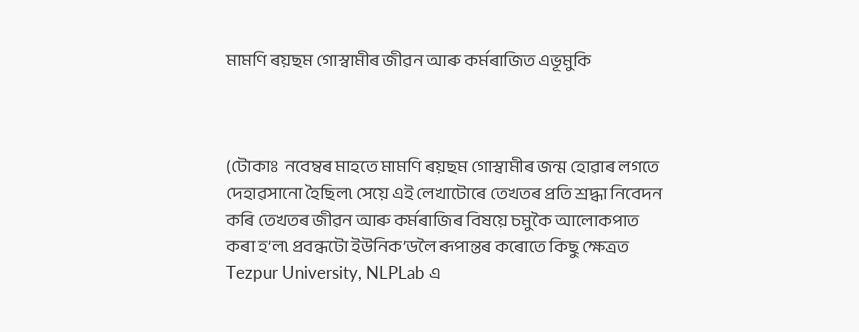মামণি ৰয়ছম গোস্বামীৰ জীৱন আৰু কৰ্মৰাজিত এভূমুকি



(টোকাঃ  নবেম্বৰ মাহতে মামণি ৰয়ছম গোস্বামীৰ জন্ম হোৱাৰ লগতে দেহাৱসানো হৈছিল৷ সেয়ে এই লেখাটোৰে তেখতৰ প্ৰতি শ্ৰদ্ধা নিবেদন কৰি তেখতৰ জীৱন আৰু কৰ্মৰাজিৰ বিষয়ে চমুকৈ আলোকপাত কৰা হ’ল৷ প্ৰবন্ধটো ইউনিক’ডলৈ ৰূপান্তৰ কৰোতে কিছু ক্ষেত্ৰত Tezpur University, NLPLab এ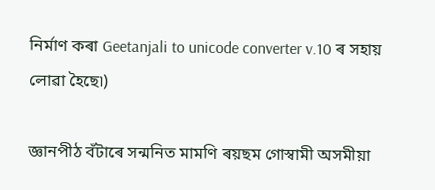নিৰ্মাণ কৰা Geetanjali to unicode converter v.10 ৰ সহায় লোৱা হৈছে৷)

জ্ঞানপীঠ বঁটাৰে সন্মনিত মামণি ৰয়ছম গোস্বামী অসমীয়া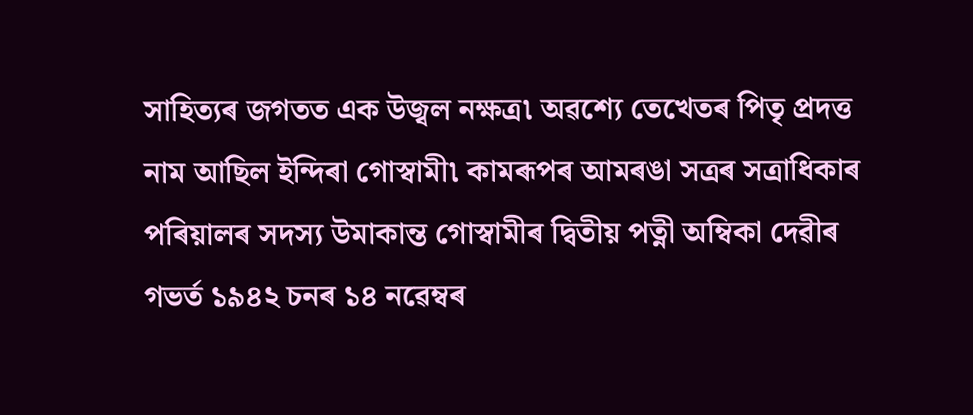সাহিত্যৰ জগতত এক উজ্বল নক্ষত্ৰ৷ অৱশ্যে তেখেতৰ পিতৃ প্ৰদত্ত নাম আছিল ইন্দিৰা গোস্বামী৷ কামৰূপৰ আমৰঙা সত্ৰৰ সত্ৰাধিকাৰ পৰিয়ালৰ সদস্য উমাকান্ত গোস্বামীৰ দ্বিতীয় পত্নী অম্বিকা দেৱীৰ গভৰ্ত ১৯৪২ চনৰ ১৪ নৱেম্বৰ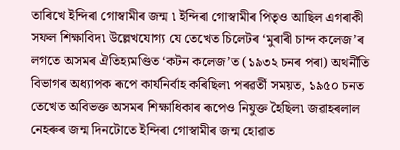তাৰিখে ইন্দিৰা গোস্বামীৰ জন্ম ৷ ইন্দিৰা গোস্বামীৰ পিতৃও আছিল এগৰাকী সফল শিক্ষাবিদ৷ উল্লেখযোগ্য যে তেখেত চিলেটৰ ‘মুৰাৰী চান্দ কলেজ’ৰ লগতে অসমৰ ঐতিহ্যমণ্ডিত ‘কটন কলেজ’ত (১৯৩২ চনৰ পৰা) অথৰ্নীতি বিভাগৰ অধ্যাপক ৰূপে কাৰ্যনিৰ্বাহ কৰিছিল৷ পৰৱৰ্তী সময়ত, ১৯৫০ চনত তেখেত অবিভক্ত অসমৰ শিক্ষাধিকাৰ ৰূপেও নিযুক্ত হৈছিল৷ জৱাহৰলাল নেহৰুৰ জন্ম দিনটোতে ইন্দিৰা গোস্বামীৰ জন্ম হোৱাত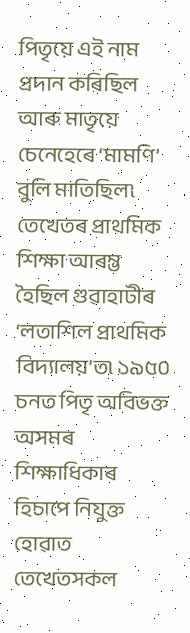পিতৃয়ে এই নাম প্ৰদান কৰিছিল আৰু মাতৃয়ে চেনেহেৰে ‘মামণি’ বুলি মাতিছিল৷ তেখেতৰ প্ৰাথমিক শিক্ষা আৰম্ভ হৈছিল গুৱাহাটীৰ ‘লতাশিল প্ৰাথমিক বিদ্যালয়’ত৷ ১৯৫০ চনত পিতৃ অবিভক্ত অসমৰ শিক্ষাধিকাৰ হিচাপে নিযুক্ত হোৱাত তেখেতসকল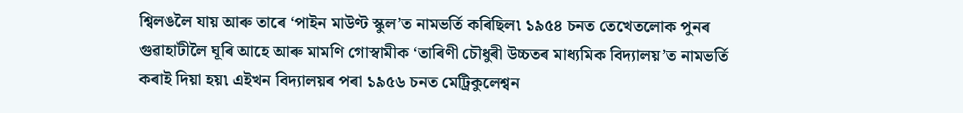শ্বিলঙলৈ যায় আৰু তাৰে ‘পাইন মাউণ্ট স্কুল’ত নামভৰ্তি কৰিছিল৷ ১৯৫৪ চনত তেখেতলোক পুনৰ গুৱাহাটীলৈ ঘূৰি আহে আৰু মামণি গোস্বামীক ‘তাৰিণী চৌধুৰী উচ্চতৰ মাধ্যমিক বিদ্যালয়’ত নামভৰ্তি কৰাই দিয়া হয়৷ এইখন বিদ্যালয়ৰ পৰা ১৯৫৬ চনত মেট্ৰিকুলেশ্বন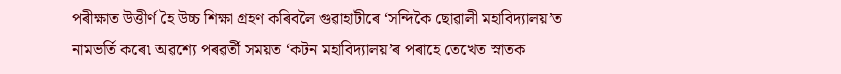পৰীক্ষাত উত্তীৰ্ণ হৈ উচ্চ শিক্ষা গ্ৰহণ কৰিবলৈ গুৱাহাটীৰে ‘সন্দিকৈ ছোৱালী মহাবিদ্যালয়’ত নামভৰ্তি কৰে৷ অৱশ্যে পৰৱৰ্তী সময়ত ‘কটন মহাবিদ্যালয়’ৰ পৰাহে তেখেত স্নাতক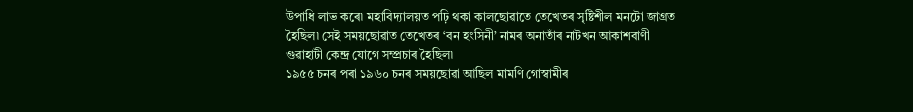উপাধি লাভ কৰে৷ মহাবিদ্যালয়ত পঢ়ি থকা কালছোৱাতে তেখেতৰ সৃষ্টিশীল মনটো জাগ্ৰত হৈছিল৷ সেই সময়ছোৱাত তেখেতৰ ‘বন হংসিনী’ নামৰ অনাতাঁৰ নাটখন আকাশবাণী গুৱাহাটী কেন্দ্ৰ যোগে সম্প্ৰচাৰ হৈছিল৷
১৯৫৫ চনৰ পৰা ১৯৬০ চনৰ সময়ছোৱা আছিল মামণি গোস্বামীৰ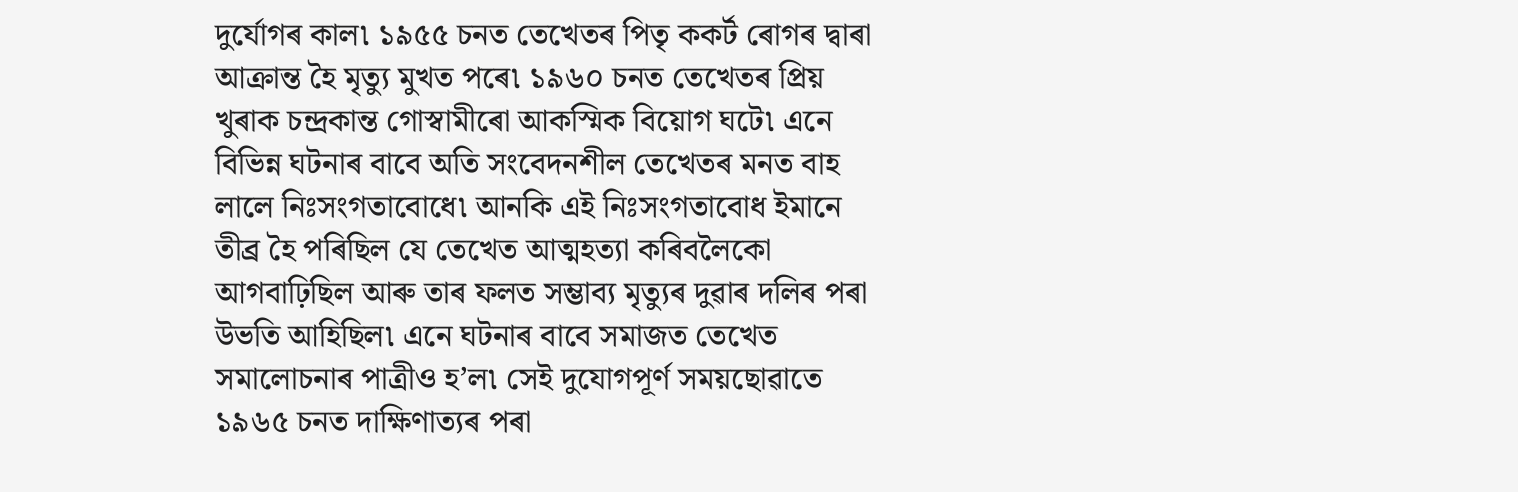দুৰ্যোগৰ কাল৷ ১৯৫৫ চনত তেখেতৰ পিতৃ ককৰ্ট ৰোগৰ দ্বাৰা আক্ৰান্ত হৈ মৃত্যু মুখত পৰে৷ ১৯৬০ চনত তেখেতৰ প্ৰিয় খুৰাক চন্দ্ৰকান্ত গোস্বামীৰো আকস্মিক বিয়োগ ঘটে৷ এনে বিভিন্ন ঘটনাৰ বাবে অতি সংবেদনশীল তেখেতৰ মনত বাহ লালে নিঃসংগতাবোধে৷ আনকি এই নিঃসংগতাবোধ ইমানে তীব্ৰ হৈ পৰিছিল যে তেখেত আত্মহত্যা কৰিবলৈকো আগবাঢ়িছিল আৰু তাৰ ফলত সম্ভাব্য মৃত্যুৰ দুৱাৰ দলিৰ পৰা উভতি আহিছিল৷ এনে ঘটনাৰ বাবে সমাজত তেখেত সমালোচনাৰ পাত্ৰীও হ’ল৷ সেই দুযোগপূৰ্ণ সময়ছোৱাতে ১৯৬৫ চনত দাক্ষিণাত্যৰ পৰা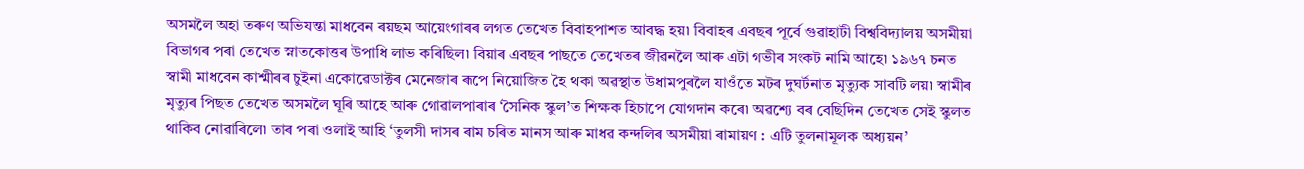অসমলৈ অহা তৰুণ অভিযন্তা মাধবেন ৰয়ছম আয়েংগাৰৰ লগত তেখেত বিবাহপাশত আবদ্ধ হয়৷ বিবাহৰ এবছৰ পূৰ্বে গুৱাহাটী বিশ্ববিদ্যালয় অসমীয়া বিভাগৰ পৰা তেখেত স্নাতকোত্তৰ উপাধি লাভ কৰিছিল৷ বিয়াৰ এবছৰ পাছতে তেখেতৰ জীৱনলৈ আৰু এটা গভীৰ সংকট নামি আহে৷ ১৯৬৭ চনত স্বামী মাধবেন কাশ্মীৰৰ চুইনা একোৱেডাক্টৰ মেনেজাৰ ৰূপে নিয়োজিত হৈ থকা অৱস্থাত উধামপুৰলৈ যাওঁতে মটৰ দুঘৰ্টনাত মৃত্যুক সাবটি লয়৷ স্বামীৰ মৃত্যুৰ পিছত তেখেত অসমলৈ ঘূৰি আহে আৰু গোৱালপাৰাৰ ‘সৈনিক স্কুল’ত শিক্ষক হিচাপে যোগদান কৰে৷ অৱশ্যে বৰ বেছিদিন তেখেত সেই স্কুলত থাকিব নোৱাৰিলে৷ তাৰ পৰা ওলাই আহি ‘তুলসী দাসৰ ৰাম চৰিত মানস আৰু মাধৱ কন্দলিৰ অসমীয়া ৰামায়ণ : এটি তুলনামূলক অধ্যয়ন’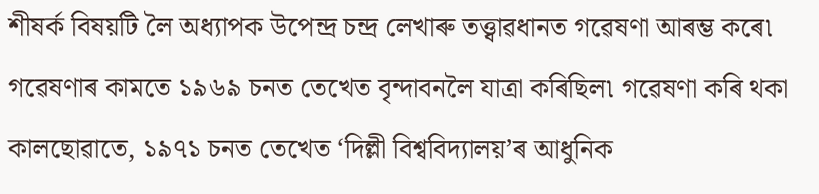শীষৰ্ক বিষয়টি লৈ অধ্যাপক উপেন্দ্ৰ চন্দ্ৰ লেখাৰু তত্ত্বাৱধানত গৱেষণা আৰম্ভ কৰে৷ গৱেষণাৰ কামতে ১৯৬৯ চনত তেখেত বৃন্দাবনলৈ যাত্ৰা কৰিছিল৷ গৱেষণা কৰি থকা কালছোৱাতে, ১৯৭১ চনত তেখেত ‘দিল্লী বিশ্ববিদ্যালয়’ৰ আধুনিক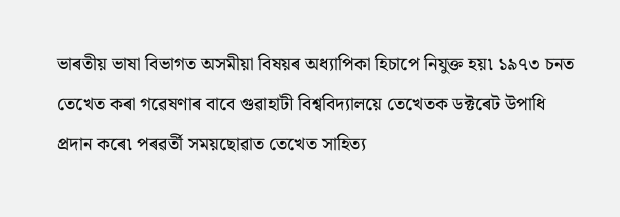ভাৰতীয় ভাষা বিভাগত অসমীয়া বিষয়ৰ অধ্যাপিকা হিচাপে নিযুক্ত হয়৷ ১৯৭৩ চনত তেখেত কৰা গৱেষণাৰ বাবে গুৱাহাটী বিশ্ববিদ্যালয়ে তেখেতক ডক্টৰেট উপাধি প্ৰদান কৰে৷ পৰৱৰ্তী সময়ছোৱাত তেখেত সাহিত্য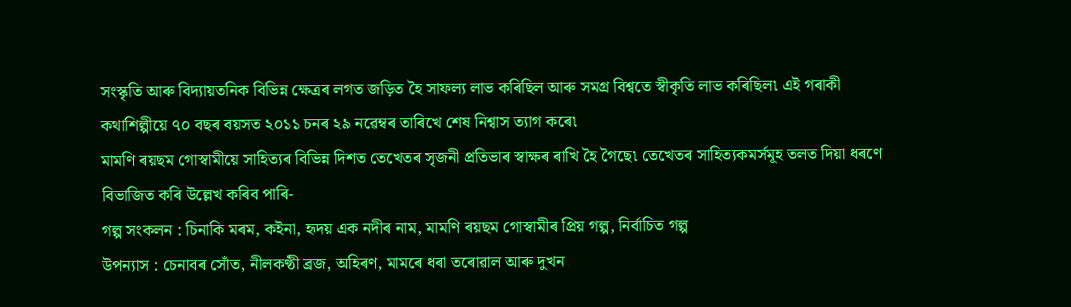সংস্কৃতি আৰু বিদ্যায়তনিক বিভিন্ন ক্ষেত্ৰৰ লগত জড়িত হৈ সাফল্য লাভ কৰিছিল আৰু সমগ্ৰ বিশ্বতে স্বীকৃতি লাভ কৰিছিল৷ এই গৰাকী কথাশিল্পীয়ে ৭০ বছৰ বয়সত ২০১১ চনৰ ২৯ নৱেম্বৰ তাৰিখে শেষ নিশ্বাস ত্যাগ কৰে৷
মামণি ৰয়ছম গোস্বামীয়ে সাহিত্যৰ বিভিন্ন দিশত তেখেতৰ সৃজনী প্ৰতিভাৰ স্বাক্ষৰ ৰাখি হৈ গৈছে৷ তেখেতৰ সাহিত্যকমৰ্সমূহ তলত দিয়া ধৰণে বিভাজিত কৰি উল্লেখ কৰিব পাৰি-
গল্প সংকলন : চিনাকি মৰম, কইনা, হৃদয় এক নদীৰ নাম, মামণি ৰয়ছম গোস্বামীৰ প্ৰিয় গল্প, নিৰ্বাচিত গল্প
উপন্যাস : চেনাবৰ সোঁত, নীলকণ্ঠী ব্ৰজ, অহিৰণ, মামৰে ধৰা তৰোৱাল আৰু দুখন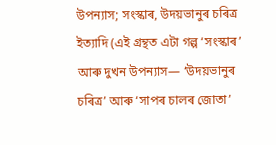উপন্যাস; সংস্কাৰ, উদয়ভানুৰ চৰিত্ৰ ইত্যাদি (এই গ্ৰন্থত এটা গল্প ‘সংস্কাৰ’ আৰু দুখন উপন্যাস— ‘উদয়ভানুৰ চৰিত্ৰ’ আৰু ‘সাপৰ চালৰ জোতা’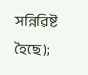সন্নিৱিষ্ট হৈছে);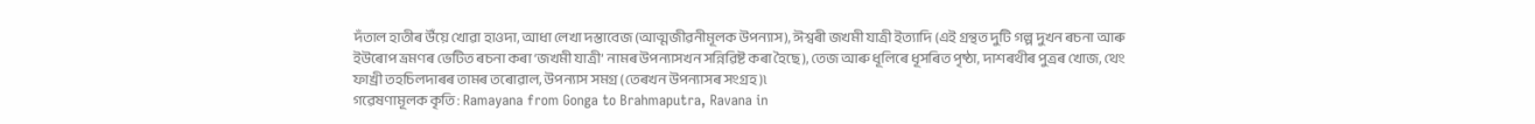দঁতাল হাতীৰ উঁয়ে খোৱা হাওদা, আধা লেখা দস্তাবেজ (আত্মজীৱনীমূলক উপন্যাস), ঈশ্বৰী জখমী যাত্ৰী ইত্যাদি (এই গ্ৰন্থত দুটি গল্প দুখন ৰচনা আৰু ইউৰোপ ভ্ৰমণৰ ভেটিত ৰচনা কৰা ‘জখমী যাত্ৰী’ নামৰ উপন্যাসখন সন্নিৱিষ্ট কৰা হৈছে), তেজ আৰু ধূলিৰে ধূসৰিত পৃষ্ঠা, দাশৰথীৰ পুত্ৰৰ খোজ, থেং ফাখ্ৰী তহচিলদাৰৰ তামৰ তৰোৱাল, উপন্যাস সমগ্ৰ (তেৰখন উপন্যাসৰ সংগ্ৰহ)৷
গৱেষণামূলক কৃতি : Ramayana from Gonga to Brahmaputra, Ravana in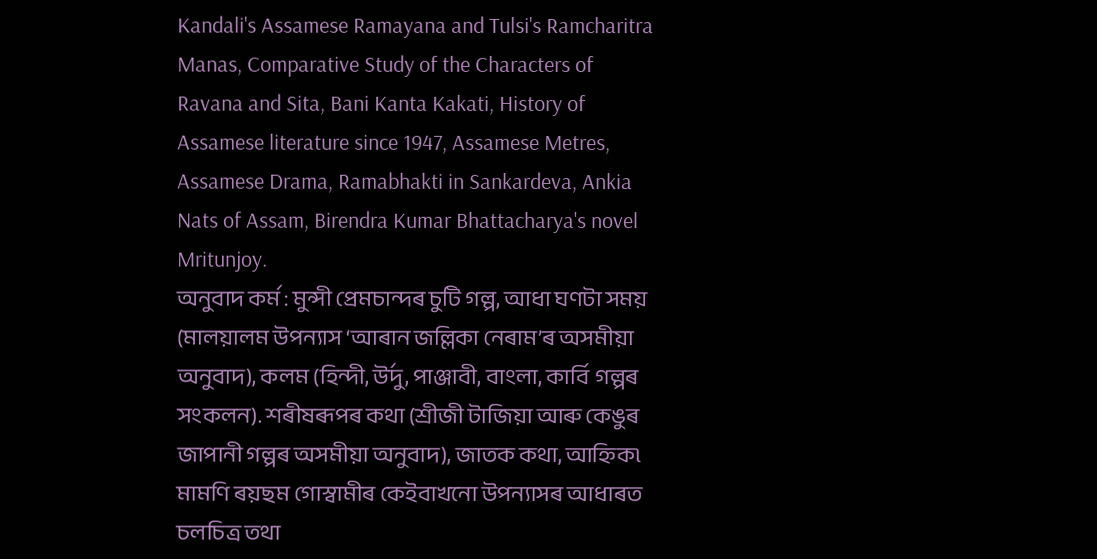Kandali's Assamese Ramayana and Tulsi's Ramcharitra Manas, Comparative Study of the Characters of Ravana and Sita, Bani Kanta Kakati, History of Assamese literature since 1947, Assamese Metres, Assamese Drama, Ramabhakti in Sankardeva, Ankia Nats of Assam, Birendra Kumar Bhattacharya's novel Mritunjoy.
অনুবাদ কৰ্ম : মুন্সী প্ৰেমচান্দৰ চুটি গল্প, আধা ঘণটা সময় (মালয়ালম উপন্যাস ‘আৰান জল্লিকা নেৰাম’ৰ অসমীয়া অনুবাদ), কলম (হিন্দী, উৰ্দু, পাঞ্জাবী, বাংলা, কাৰ্বি গল্পৰ সংকলন). শৰীষৰূপৰ কথা (শ্ৰীজী টাজিয়া আৰু কেঙুৰ জাপানী গল্পৰ অসমীয়া অনুবাদ), জাতক কথা, আহ্নিক৷
মামণি ৰয়ছম গোস্বামীৰ কেইবাখনো উপন্যাসৰ আধাৰত চলচিত্ৰ তথা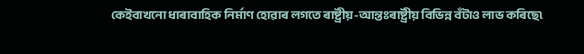কেইবাখনো ধাৰাবাহিক নিৰ্মাণ হোৱাৰ লগতে ৰাষ্ট্ৰীয়-আন্তঃৰাষ্ট্ৰীয় বিভিন্ন বঁটাও লাভ কৰিছে৷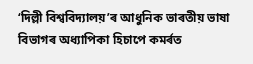‘দিল্লী বিশ্ববিদ্যালয়’ৰ আধুনিক ভাৰতীয় ভাষা বিভাগৰ অধ্যাপিকা হিচাপে কমৰ্ৰত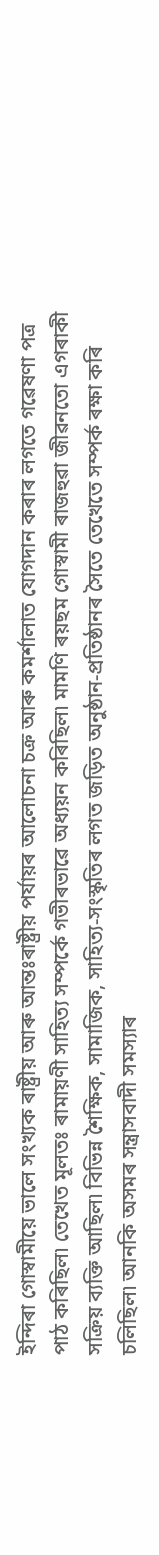ইন্দিৰা গোস্বামীয়ে ভালে সংখ্যক ৰাষ্ট্ৰীয় আৰু আন্তঃৰাষ্ট্ৰীয় পৰ্যায়ৰ আলোচনা চক্ৰ আৰু কমৰ্শালাত যোগদান কৰাৰ লগতে গৱেষণা পত্ৰ পাঠ কৰিছিল৷ তেখেত মূলতঃ ৰামায়ণী সাহিত্য সম্পৰ্কে গভীৰভাৱে অধ্যয়ন কৰিছিল৷ মামণি ৰয়ছম গোস্বামী ৰাজহুৱা জীৱনতো এগৰাকী সক্ৰিয় ব্যক্তি আছিল৷ বিভিন্ন শৈক্ষিক, সামাজিক, সাহিত্য-সংস্কৃতিৰ লগত জড়িত অনুষ্ঠান-প্ৰতিষ্ঠানৰ সৈতে তেখেতে সম্পৰ্ক ৰক্ষা কৰি চলিছিল৷ আনকি অসমৰ সন্ত্ৰাসবাদী সমস্যাৰ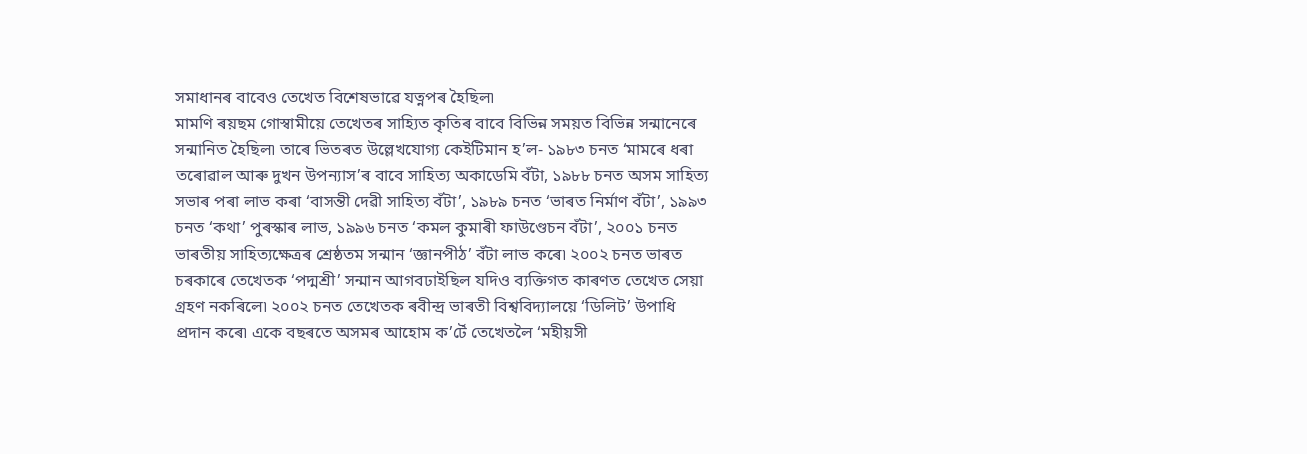সমাধানৰ বাবেও তেখেত বিশেষভাৱে যত্নপৰ হৈছিল৷
মামণি ৰয়ছম গোস্বামীয়ে তেখেতৰ সাহ্যিত কৃতিৰ বাবে বিভিন্ন সময়ত বিভিন্ন সন্মানেৰে সন্মানিত হৈছিল৷ তাৰে ভিতৰত উল্লেখযোগ্য কেইটিমান হ’ল- ১৯৮৩ চনত ‘মামৰে ধৰা তৰোৱাল আৰু দুখন উপন্যাস’ৰ বাবে সাহিত্য অকাডেমি বঁটা, ১৯৮৮ চনত অসম সাহিত্য সভাৰ পৰা লাভ কৰা ‘বাসন্তী দেৱী সাহিত্য বঁটা’, ১৯৮৯ চনত ‘ভাৰত নিৰ্মাণ বঁটা’, ১৯৯৩ চনত ‘কথা’ পুৰস্কাৰ লাভ, ১৯৯৬ চনত ‘কমল কুমাৰী ফাউণ্ডেচন বঁটা’, ২০০১ চনত ভাৰতীয় সাহিত্যক্ষেত্ৰৰ শ্ৰেষ্ঠতম সন্মান ‘জ্ঞানপীঠ’ বঁটা লাভ কৰে৷ ২০০২ চনত ভাৰত চৰকাৰে তেখেতক ‘পদ্মশ্ৰী’ সন্মান আগবঢাইছিল যদিও ব্যক্তিগত কাৰণত তেখেত সেয়া গ্ৰহণ নকৰিলে৷ ২০০২ চনত তেখেতক ৰবীন্দ্ৰ ভাৰতী বিশ্ববিদ্যালয়ে ‘ডিলিট’ উপাধি প্ৰদান কৰে৷ একে বছৰতে অসমৰ আহোম ক’ৰ্টে তেখেতলৈ ‘মহীয়সী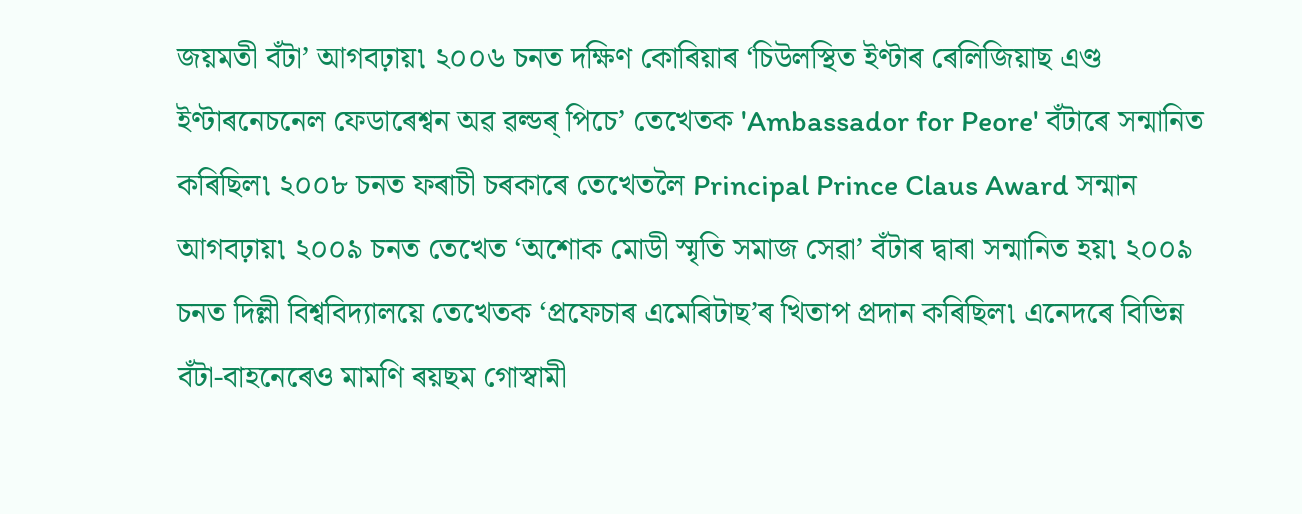জয়মতী বঁটা’ আগবঢ়ায়৷ ২০০৬ চনত দক্ষিণ কোৰিয়াৰ ‘চিউলস্থিত ইণ্টাৰ ৰেলিজিয়াছ এণ্ড ইণ্টাৰনেচনেল ফেডাৰেশ্বন অৱ ৱল্ডৰ্ পিচে’ তেখেতক 'Ambassador for Peore' বঁটাৰে সন্মানিত কৰিছিল৷ ২০০৮ চনত ফৰাচী চৰকাৰে তেখেতলৈ Principal Prince Claus Award সন্মান আগবঢ়ায়৷ ২০০৯ চনত তেখেত ‘অশোক মোডী স্মৃতি সমাজ সেৱা’ বঁটাৰ দ্বাৰা সন্মানিত হয়৷ ২০০৯ চনত দিল্লী বিশ্ববিদ্যালয়ে তেখেতক ‘প্ৰফেচাৰ এমেৰিটাছ’ৰ খিতাপ প্ৰদান কৰিছিল৷ এনেদৰে বিভিন্ন বঁটা-বাহনেৰেও মামণি ৰয়ছম গোস্বামী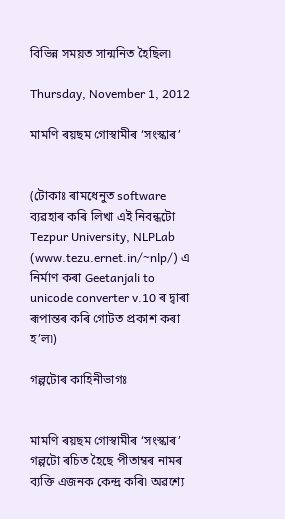বিভিন্ন সময়ত সান্মনিত হৈছিল৷

Thursday, November 1, 2012

মামণি ৰয়ছম গোস্বামীৰ ‘সংস্কাৰ’


(টোকাঃ ৰামধেনুত software ব্যৱহাৰ কৰি লিখা এই নিবন্ধটো Tezpur University, NLPLab (www.tezu.ernet.in/~nlp/) এ নিৰ্মাণ কৰা Geetanjali to unicode converter v.10 ৰ দ্বাৰা ৰূপান্তৰ কৰি গোটত প্ৰকাশ কৰা হ’ল৷)

গল্পটোৰ কাহিনীভাগঃ


মামণি ৰয়ছম গোস্বামীৰ ‘সংস্কাৰ’ গল্পটো ৰচিত হৈছে পীতাম্বৰ নামৰ ব্যক্তি এজনক কেন্দ্ৰ কৰি৷ অৱশ্যে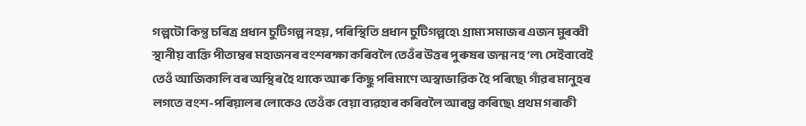গল্পটো কিন্তু চৰিত্ৰ প্ৰধান চুটিগল্প নহয়, পৰিস্থিতি প্ৰধান চুটিগল্পহে৷ গ্ৰাম্য সমাজৰ এজন মুৰব্বী স্থানীয় ব্যক্তি পীতাম্বৰ মহাজনৰ বংশৰক্ষা কৰিবলৈ তেওঁৰ উত্তৰ পুৰুষৰ জন্ম নহ’ল৷ সেইবাবেই তেওঁ আজিকালি বৰ অস্থিৰ হৈ থাকে আৰু কিছু পৰিমাণে অস্বাভাৱিক হৈ পৰিছে৷ গাঁৱৰ মানুহৰ লগতে বংশ-পৰিয়ালৰ লোকেও তেওঁক বেয়া ব্যৱহাৰ কৰিবলৈ আৰম্ভ কৰিছে৷ প্ৰথম গৰাকী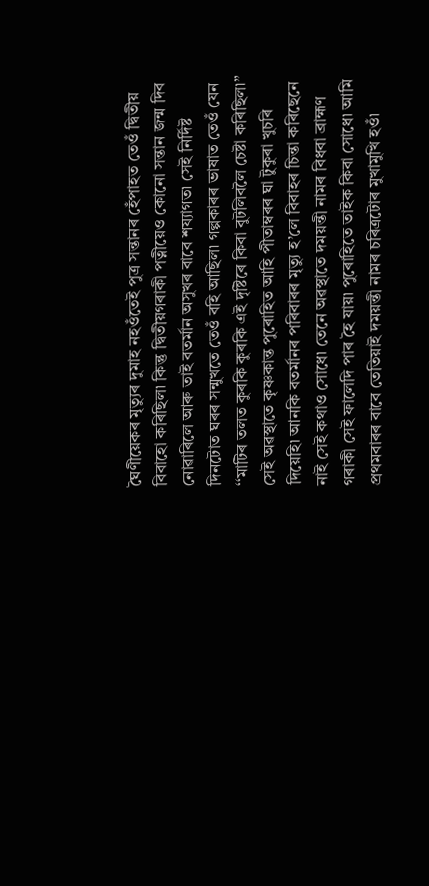ঘৈণীয়েকৰ মৃত্যুৰ দুমাহ নহওঁতেই পুত্ৰ সন্তানৰ হেঁপাহত তেওঁ দ্বিতীয় বিবাহো কৰিছিল৷ কিন্তু দ্বিতীয়গৰাকী পত্নীয়েও কোনো সন্তান জন্ম দিব নোৱাৰিলে আৰু তাই বতৰ্মান অসুখৰ বাবে শয্যাগত৷ সেই নিৰ্দিষ্ট দিনটোত ঘৰৰ সন্মুখতে তেওঁ বহি আছিল৷ গল্পকাৰৰ ভাষাত তেওঁ যেন ‘‘মাটিৰ তলত কুৰকি কুৰকি এই দৃষ্টিৰে কিবা বুটলিবলৈ চেষ্টা কৰিছিল৷’’ সেই অৱস্থাতে কৃষ্ণকান্ত পুৰোহিত আহি পীতাম্বৰৰ ঘা টুকুৰা খুচৰি দিয়েহি৷ আনকি বতৰ্মানৰ পৰিবাৰৰ মৃত্যু হ’লে বিবাহৰ চিন্তা কৰিছেনে নাই সেই কথাও সোধে৷ তেনে অৱস্থাতে দময়ন্তী নামৰ বিধবা ব্ৰাহ্মণ গৰাকী সেই ফালেদি পাৰ হৈ যায়৷ পুৰোহিতে তাইক কিবা সোধে৷ আমি প্ৰথমবাৰৰ বাবে তেতিয়াই দময়ন্তী নামৰ চৰিত্ৰটোৰ মুখামুখি হওঁ৷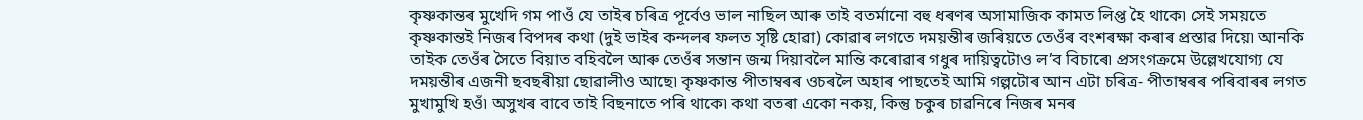কৃষ্ণকান্তৰ মুখেদি গম পাওঁ যে তাইৰ চৰিত্ৰ পূৰ্বেও ভাল নাছিল আৰু তাই বতৰ্মানো বহু ধৰণৰ অসামাজিক কামত লিপ্ত হৈ থাকে৷ সেই সময়তে কৃষ্ণকান্তই নিজৰ বিপদৰ কথা (দুই ভাইৰ কন্দলৰ ফলত সৃষ্টি হোৱা) কোৱাৰ লগতে দময়ন্তীৰ জৰিয়তে তেওঁৰ বংশৰক্ষা কৰাৰ প্ৰস্তাৱ দিয়ে৷ আনকি তাইক তেওঁৰ সৈতে বিয়াত বহিবলৈ আৰু তেওঁৰ সন্তান জন্ম দিয়াবলৈ মান্তি কৰোৱাৰ গধুৰ দায়িত্বটোও ল’ব বিচাৰে৷ প্ৰসংগক্ৰমে উল্লেখযোগ্য যে দময়ন্তীৰ এজনী ছবছৰীয়া ছোৱালীও আছে৷ কৃষ্ণকান্ত পীতাম্বৰৰ ওচৰলৈ অহাৰ পাছতেই আমি গল্পটোৰ আন এটা চৰিত্ৰ- পীতাম্বৰৰ পৰিবাৰৰ লগত মুখামুখি হওঁ৷ অসুখৰ বাবে তাই বিছনাতে পৰি থাকে৷ কথা বতৰা একো নকয়, কিন্তু চকুৰ চাৱনিৰে নিজৰ মনৰ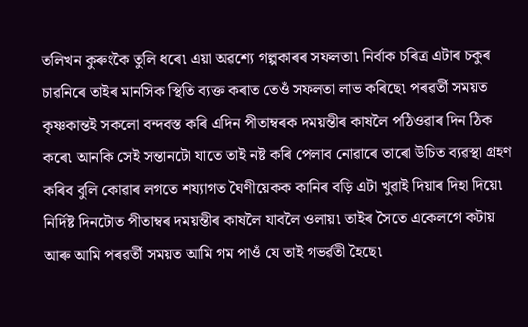তলিখন কুৰুংকৈ তুলি ধৰে৷ এয়া অৱশ্যে গল্পকাৰৰ সফলতা৷ নিৰ্বাক চৰিত্ৰ এটাৰ চকুৰ চাৱনিৰে তাইৰ মানসিক স্থিতি ব্যক্ত কৰাত তেওঁ সফলতা লাভ কৰিছে৷ পৰৱৰ্তী সময়ত কৃষ্ণকান্তই সকলো বন্দবস্ত কৰি এদিন পীতাম্বৰক দময়ন্তীৰ কাষলৈ পঠিওৱাৰ দিন ঠিক কৰে৷ আনকি সেই সন্তানটো যাতে তাই নষ্ট কৰি পেলাব নোৱাৰে তাৰো উচিত ব্যৱস্থা গ্ৰহণ কৰিব বুলি কোৱাৰ লগতে শয্যাগত ঘৈণীয়েকক কানিৰ বড়ি এটা খুৱাই দিয়াৰ দিহা দিয়ে৷ নিৰ্দিষ্ট দিনটোত পীতাম্বৰ দময়ন্তীৰ কাষলৈ যাবলৈ ওলায়৷ তাইৰ সৈতে একেলগে কটায় আৰু আমি পৰৱৰ্তী সময়ত আমি গম পাওঁ যে তাই গভৰ্ৱতী হৈছে৷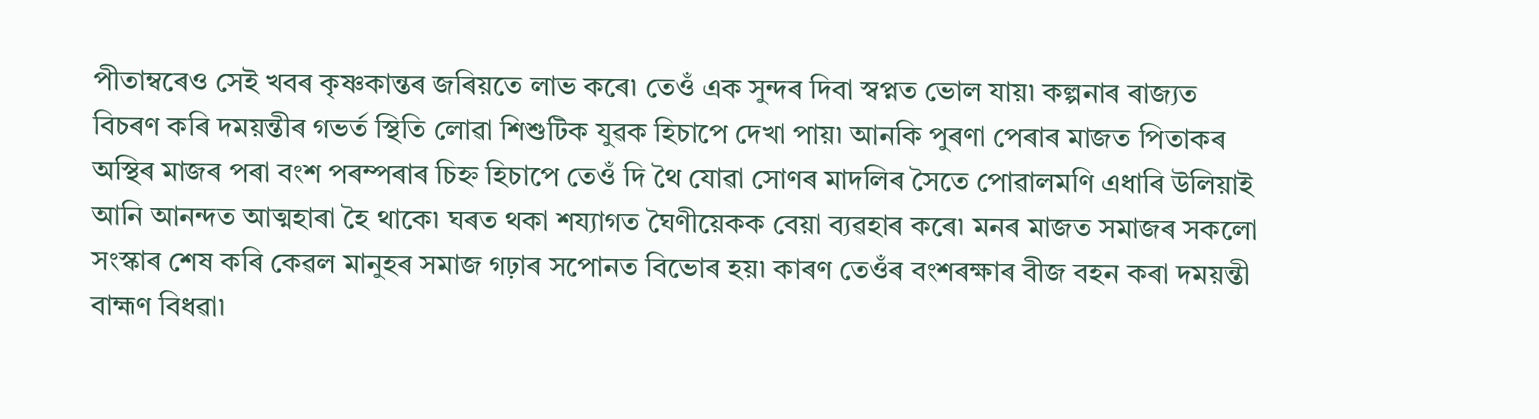পীতাম্বৰেও সেই খবৰ কৃষ্ণকান্তৰ জৰিয়তে লাভ কৰে৷ তেওঁ এক সুন্দৰ দিবা স্বপ্নত ভোল যায়৷ কল্পনাৰ ৰাজ্যত বিচৰণ কৰি দময়ন্তীৰ গভৰ্ত স্থিতি লোৱা শিশুটিক যুৱক হিচাপে দেখা পায়৷ আনকি পুৰণা পেৰাৰ মাজত পিতাকৰ অস্থিৰ মাজৰ পৰা বংশ পৰম্পৰাৰ চিহ্ন হিচাপে তেওঁ দি থৈ যোৱা সোণৰ মাদলিৰ সৈতে পোৱালমণি এধাৰি উলিয়াই আনি আনন্দত আত্মহাৰা হৈ থাকে৷ ঘৰত থকা শয্যাগত ঘৈণীয়েকক বেয়া ব্যৱহাৰ কৰে৷ মনৰ মাজত সমাজৰ সকলো সংস্কাৰ শেষ কৰি কেৱল মানুহৰ সমাজ গঢ়াৰ সপোনত বিভোৰ হয়৷ কাৰণ তেওঁৰ বংশৰক্ষাৰ বীজ বহন কৰা দময়ন্তী বাহ্মণ বিধৱা৷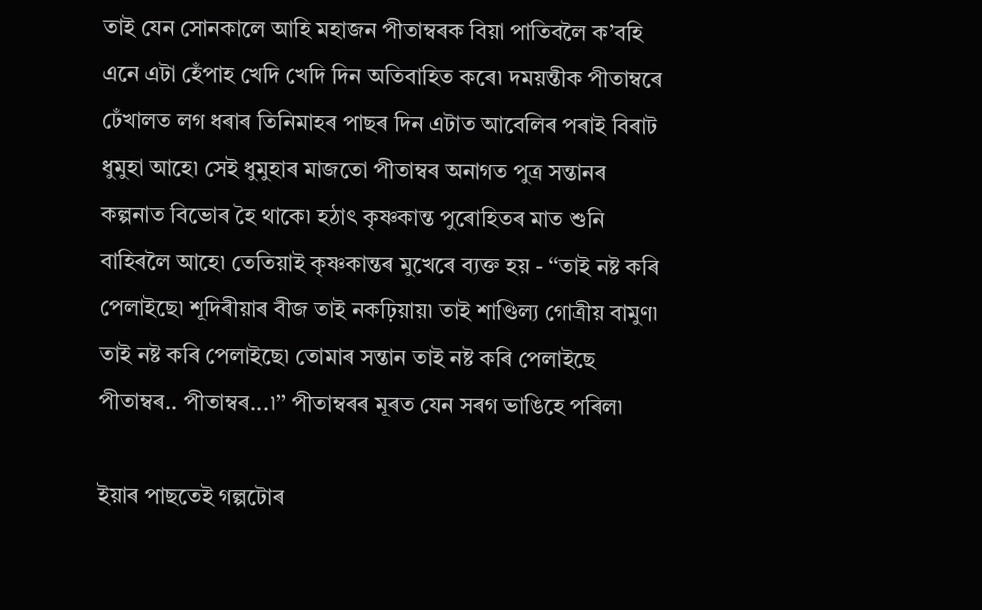তাই যেন সোনকালে আহি মহাজন পীতাম্বৰক বিয়া পাতিবলৈ ক’বহি এনে এটা হেঁপাহ খেদি খেদি দিন অতিবাহিত কৰে৷ দময়ন্তীক পীতাম্বৰে ঢেঁখালত লগ ধৰাৰ তিনিমাহৰ পাছৰ দিন এটাত আবেলিৰ পৰাই বিৰাট ধুমুহা আহে৷ সেই ধুমুহাৰ মাজতো পীতাম্বৰ অনাগত পুত্ৰ সন্তানৰ কল্পনাত বিভোৰ হৈ থাকে৷ হঠাৎ কৃষ্ণকান্ত পুৰোহিতৰ মাত শুনি বাহিৰলৈ আহে৷ তেতিয়াই কৃষ্ণকান্তৰ মুখেৰে ব্যক্ত হয় - ‘‘তাই নষ্ট কৰি পেলাইছে৷ শূদিৰীয়াৰ বীজ তাই নকঢ়িয়ায়৷ তাই শাণ্ডিল্য গোত্ৰীয় বামুণ৷ তাই নষ্ট কৰি পেলাইছে৷ তোমাৰ সন্তান তাই নষ্ট কৰি পেলাইছে পীতাম্বৰ.. পীতাম্বৰ...৷’’ পীতাম্বৰৰ মূৰত যেন সৰগ ভাঙিহে পৰিল৷

ইয়াৰ পাছতেই গল্পটোৰ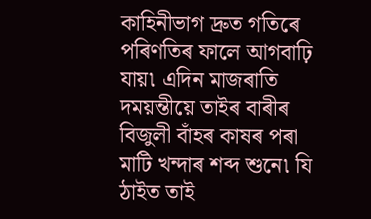কাহিনীভাগ দ্ৰুত গতিৰে পৰিণতিৰ ফালে আগবাঢ়ি যায়৷ এদিন মাজৰাতি দময়ন্তীয়ে তাইৰ বাৰীৰ বিজুলী বাঁহৰ কাষৰ পৰা মাটি খন্দাৰ শব্দ শুনে৷ যি ঠাইত তাই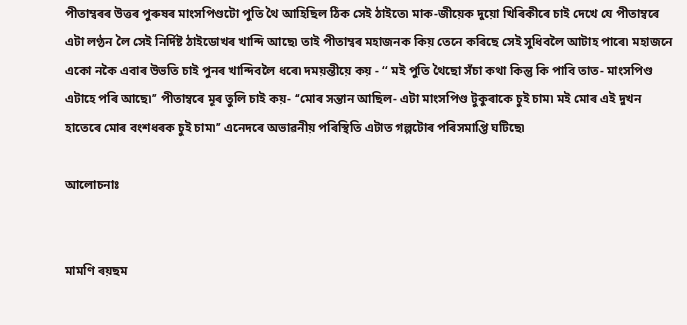পীতাম্বৰৰ উত্তৰ পুৰুষৰ মাংসপিণ্ডটো পুতি থৈ আহিছিল ঠিক সেই ঠাইতে৷ মাক-জীয়েক দুয়ো খিৰিকীৰে চাই দেখে যে পীতাম্বৰে এটা লণ্ঠন লৈ সেই নিৰ্দিষ্ট ঠাইডোখৰ খান্দি আছে৷ তাই পীতাম্বৰ মহাজনক কিয় তেনে কৰিছে সেই সুধিবলৈ আটাহ পাৰে৷ মহাজনে একো নকৈ এবাৰ উভতি চাই পুনৰ খান্দিবলৈ ধৰে৷ দময়ন্তীয়ে কয় - ‘‘ মই পুতি থৈছো সঁচা কথা কিন্তু কি পাবি তাত- মাংসপিণ্ড এটাহে পৰি আছে৷’’ পীতাম্বৰে মূৰ তুলি চাই কয়- ‘‘মোৰ সন্তান আছিল- এটা মাংসপিণ্ড টুকুৰাকে চুই চাম৷ মই মোৰ এই দুখন হাতেৰে মোৰ বংশধৰক চুই চাম৷’’ এনেদৰে অভাৱনীয় পৰিস্থিতি এটাত গল্পটোৰ পৰিসমাপ্তি ঘটিছে৷

আলোচনাঃ


মামণি ৰয়ছম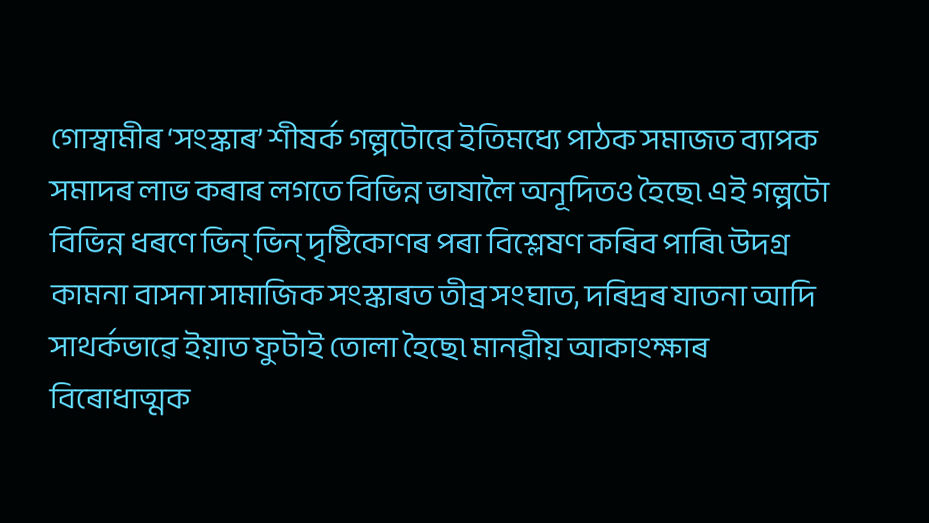গোস্বামীৰ ‘সংস্কাৰ’ শীষৰ্ক গল্পটোৱে ইতিমধ্যে পাঠক সমাজত ব্যাপক সমাদৰ লাভ কৰাৰ লগতে বিভিন্ন ভাষালৈ অনূদিতও হৈছে৷ এই গল্পটো বিভিন্ন ধৰণে ভিন্ ভিন্ দৃষ্টিকোণৰ পৰা বিশ্লেষণ কৰিব পাৰি৷ উদগ্ৰ কামনা বাসনা সামাজিক সংস্কাৰত তীব্ৰ সংঘাত, দৰিদ্ৰৰ যাতনা আদি সাথৰ্কভাৱে ইয়াত ফুটাই তোলা হৈছে৷ মানৱীয় আকাংক্ষাৰ বিৰোধাত্মক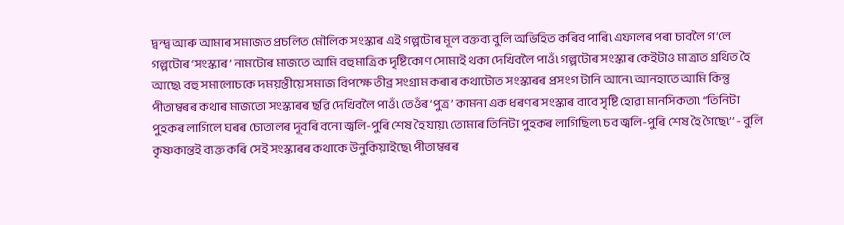দ্বন্দ্ব আৰু আমাৰ সমাজত প্ৰচলিত মৌলিক সংস্কাৰ এই গল্পটোৰ মূল বক্তব্য বুলি অভিহিত কৰিব পাৰি৷ এফালৰ পৰা চাবলৈ গ’লে গল্পটোৰ ‘সংস্কাৰ’ নামটোৰ মাজতে আমি বহুমাত্ৰিক দৃষ্টিকোণ সোমাই থকা দেখিবলৈ পাওঁ৷ গল্পটোৰ সংস্কাৰ কেইটাও মাত্ৰাত গ্ৰথিত হৈ আছে৷ বহু সমালোচকে দময়ন্তীয়ে সমাজ বিপক্ষে তীব্ৰ সংগ্ৰাম কৰাৰ কথাটোত সংস্কাৰৰ প্ৰসংগ টানি আনে৷ আনহাতে আমি কিন্তু পীতাম্বৰৰ কথাৰ মাজতো সংস্কাৰৰ ছৱি দেখিবলৈ পাওঁ৷ তেওঁৰ ‘পুত্ৰ’ কামনা এক ধৰণৰ সংস্কাৰ বাবে সৃষ্টি হোৱা মানসিকতা৷ ‘‘তিনিটা পুহকৰ লাগিলে ঘৰৰ চোতালৰ দূবৰি বনো জ্বলি-পুৰি শেষ হৈ যায়৷ তোমাৰ তিনিটা পুহকৰ লাগিছিল৷ চব জ্বলি-পুৰি শেষ হৈ গৈছে৷’’ - বুলি কৃষ্ণকান্তই ব্যক্ত কৰি সেই সংস্কাৰৰ কথাকে উনুকিয়াইছে৷ পীতাম্বৰৰ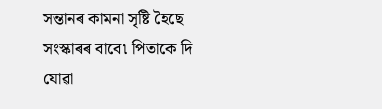সন্তানৰ কামনা সৃষ্টি হৈছে সংস্কাৰৰ বাবে৷ পিতাকে দি যোৱা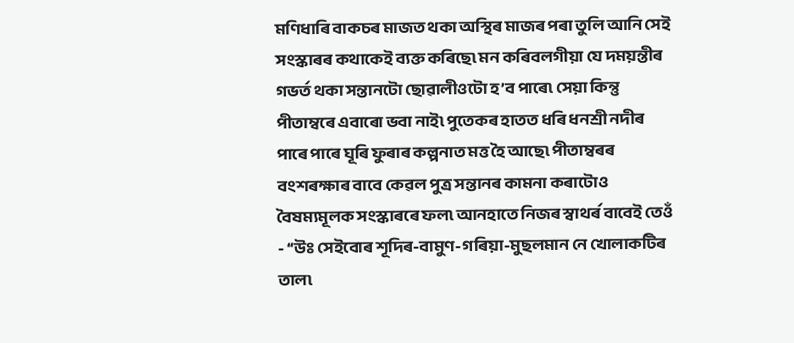মণিধাৰি বাকচৰ মাজত থকা অস্থিৰ মাজৰ পৰা তুলি আনি সেই সংস্কাৰৰ কথাকেই ব্যক্ত কৰিছে৷ মন কৰিবলগীয়া যে দময়ন্তীৰ গভৰ্ত থকা সন্তানটো ছোৱালীওটো হ’ব পাৰে৷ সেয়া কিন্তু পীতাম্বৰে এবাৰো ভবা নাই৷ পুতেকৰ হাতত ধৰি ধনশ্ৰী নদীৰ পাৰে পাৰে ঘূৰি ফুৰাৰ কল্পনাত মত্ত হৈ আছে৷ পীতাম্বৰৰ বংশৰক্ষাৰ বাবে কেৱল পুত্ৰ সন্তানৰ কামনা কৰাটোও বৈষম্যমূলক সংস্কাৰৰে ফল৷ আনহাতে নিজৰ স্বাথৰ্ৰ বাবেই তেওঁ - ‘‘উঃ সেইবোৰ শূদিৰ-বামুণ-গৰিয়া-মুছলমান নে খোলাকটিৰ তাল৷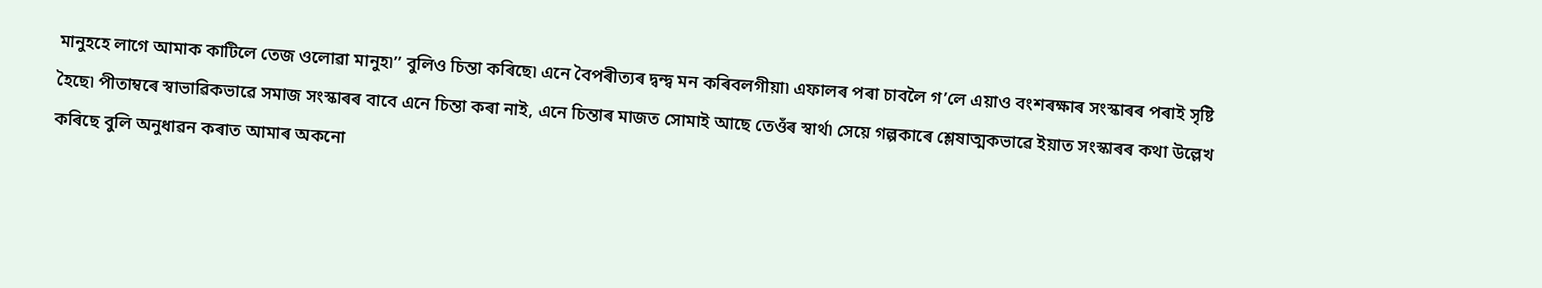মানুহহে লাগে আমাক কাটিলে তেজ ওলোৱা মানুহ৷’’ বুলিও চিন্তা কৰিছে৷ এনে বৈপৰীত্যৰ দ্বন্দ্ব মন কৰিবলগীয়া৷ এফালৰ পৰা চাবলৈ গ’লে এয়াও বংশৰক্ষাৰ সংস্কাৰৰ পৰাই সৃষ্টি হৈছে৷ পীতাম্বৰে স্বাভাৱিকভাৱে সমাজ সংস্কাৰৰ বাবে এনে চিন্তা কৰা নাই, এনে চিন্তাৰ মাজত সোমাই আছে তেওঁৰ স্বাৰ্থ৷ সেয়ে গল্পকাৰে শ্লেষাত্মকভাৱে ইয়াত সংস্কাৰৰ কথা উল্লেখ কৰিছে বুলি অনুধাৱন কৰাত আমাৰ অকনো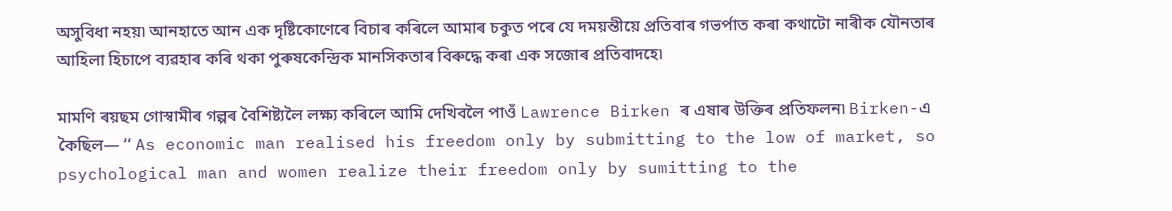অসুবিধা নহয়৷ আনহাতে আন এক দৃষ্টিকোণেৰে বিচাৰ কৰিলে আমাৰ চকুত পৰে যে দময়ন্তীয়ে প্ৰতিবাৰ গভৰ্পাত কৰা কথাটো নাৰীক যৌনতাৰ আহিলা হিচাপে ব্যৱহাৰ কৰি থকা পুৰুষকেন্দ্ৰিক মানসিকতাৰ বিৰুদ্ধে কৰা এক সজোৰ প্ৰতিবাদহে৷

মামণি ৰয়ছম গোস্বামীৰ গল্পৰ বৈশিষ্ট্যলৈ লক্ষ্য কৰিলে আমি দেখিবলৈ পাওঁ Lawrence Birken ৰ এষাৰ উক্তিৰ প্ৰতিফলন৷ Birken-এ কৈছিল— ‘‘ As economic man realised his freedom only by submitting to the low of market, so psychological man and women realize their freedom only by sumitting to the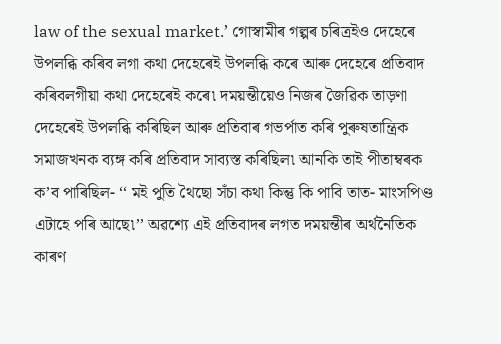law of the sexual market.’ গোস্বামীৰ গল্পৰ চৰিত্ৰইও দেহেৰে উপলব্ধি কৰিব লগা কথা দেহেৰেই উপলব্ধি কৰে আৰু দেহেৰে প্ৰতিবাদ কৰিবলগীয়া কথা দেহেৰেই কৰে৷ দময়ন্তীয়েও নিজৰ জৈৱিক তাড়ণা দেহেৰেই উপলব্ধি কৰিছিল আৰু প্ৰতিবাৰ গভৰ্পাত কৰি পুৰুষতান্ত্ৰিক সমাজখনক ব্যঙ্গ কৰি প্ৰতিবাদ সাব্যস্ত কৰিছিল৷ আনকি তাই পীতাম্বৰক ক’ব পাৰিছিল- ‘‘ মই পুতি থৈছো সঁচা কথা কিন্তু কি পাবি তাত- মাংসপিণ্ড এটাহে পৰি আছে৷’’ অৱশ্যে এই প্ৰতিবাদৰ লগত দময়ন্তীৰ অৰ্থনৈতিক কাৰণ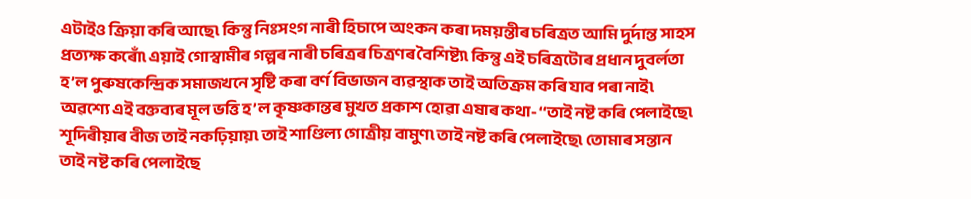এটাইও ক্ৰিয়া কৰি আছে৷ কিন্তু নিঃসংগ নাৰী হিচাপে অংকন কৰা দময়ন্তীৰ চৰিত্ৰত আমি দুৰ্দান্ত সাহস প্ৰত্যক্ষ কৰোঁ৷ এয়াই গোস্বামীৰ গল্পৰ নাৰী চৰিত্ৰৰ চিত্ৰণৰ বৈশিষ্ট্য৷ কিন্তু এই চৰিত্ৰটোৰ প্ৰধান দুবৰ্লতা হ’ল পুৰুষকেন্দ্ৰিক সমাজখনে সৃষ্টি কৰা বৰ্ণ বিভাজন ব্যৱস্থাক তাই অতিক্ৰম কৰি যাব পৰা নাই৷ অৱশ্যে এই বক্তব্যৰ মূল ভত্তি হ’ল কৃষ্ণকান্তৰ মুখত প্ৰকাশ হোৱা এষাৰ কথা- ‘‘তাই নষ্ট কৰি পেলাইছে৷ শূদিৰীয়াৰ বীজ তাই নকঢ়িয়ায়৷ তাই শাণ্ডিল্য গোত্ৰীয় বামুণ৷ তাই নষ্ট কৰি পেলাইছে৷ তোমাৰ সন্তান তাই নষ্ট কৰি পেলাইছে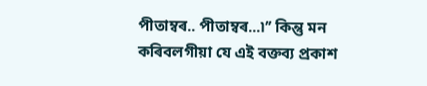পীতাম্বৰ.. পীতাম্বৰ...৷’’ কিন্তু মন কৰিবলগীয়া যে এই বক্তব্য প্ৰকাশ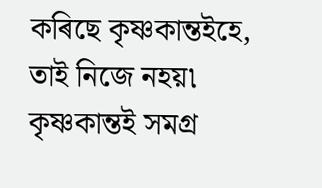কৰিছে কৃষ্ণকান্তইহে, তাই নিজে নহয়৷ কৃষ্ণকান্তই সমগ্ৰ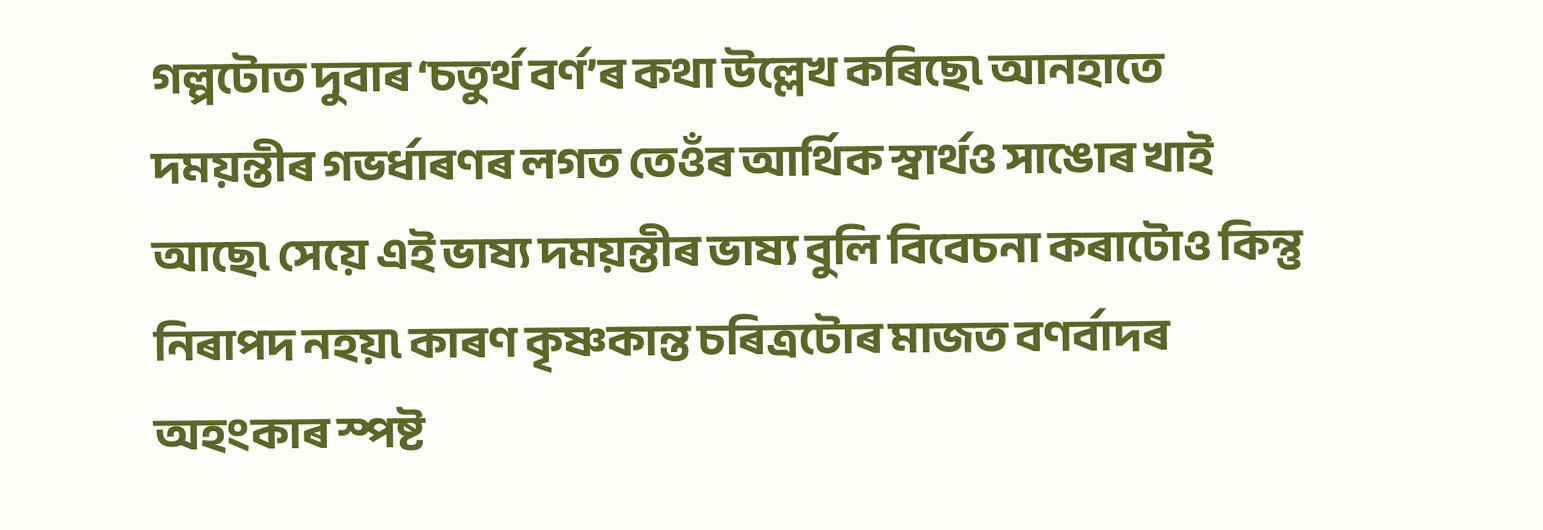গল্পটোত দুবাৰ ‘চতুৰ্থ বৰ্ণ’ৰ কথা উল্লেখ কৰিছে৷ আনহাতে দময়ন্তীৰ গভৰ্ধাৰণৰ লগত তেওঁৰ আৰ্থিক স্বাৰ্থও সাঙোৰ খাই আছে৷ সেয়ে এই ভাষ্য দময়ন্তীৰ ভাষ্য বুলি বিবেচনা কৰাটোও কিন্তু নিৰাপদ নহয়৷ কাৰণ কৃষ্ণকান্ত চৰিত্ৰটোৰ মাজত বণৰ্বাদৰ অহংকাৰ স্পষ্ট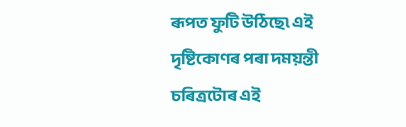ৰূপত ফুটি উঠিছে৷ এই দৃষ্টিকোণৰ পৰা দময়ন্তী চৰিত্ৰটোৰ এই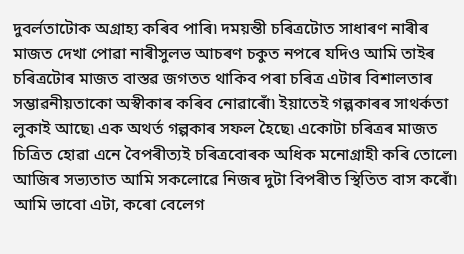দুবৰ্লতাটোক অগ্ৰাহ্য কৰিব পাৰি৷ দময়ন্তী চৰিত্ৰটোত সাধাৰণ নাৰীৰ মাজত দেখা পোৱা নাৰীসুলভ আচৰণ চকুত নপৰে যদিও আমি তাইৰ চৰিত্ৰটোৰ মাজত বাস্তৱ জগতত থাকিব পৰা চৰিত্ৰ এটাৰ বিশালতাৰ সম্ভাৱনীয়তাকো অস্বীকাৰ কৰিব নোৱাৰোঁ৷ ইয়াতেই গল্পকাৰৰ সাথৰ্কতা লুকাই আছে৷ এক অথৰ্ত গল্পকাৰ সফল হৈছে৷ একোটা চৰিত্ৰৰ মাজত চিত্ৰিত হোৱা এনে বৈপৰীত্যই চৰিত্ৰবোৰক অধিক মনোগ্ৰাহী কৰি তোলে৷ আজিৰ সভ্যতাত আমি সকলোৱে নিজৰ দুটা বিপৰীত স্থিতিত বাস কৰোঁ৷ আমি ভাবো এটা, কৰো বেলেগ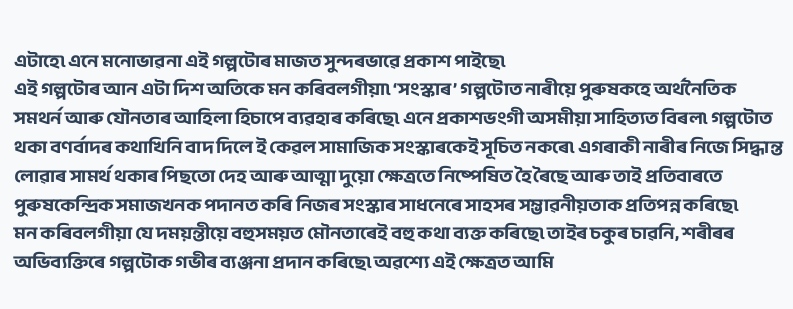এটাহে৷ এনে মনোভাৱনা এই গল্পটোৰ মাজত সুন্দৰভাৱে প্ৰকাশ পাইছে৷
এই গল্পটোৰ আন এটা দিশ অতিকে মন কৰিবলগীয়া৷ ‘সংস্কাৰ’ গল্পটোত নাৰীয়ে পুৰুষকহে অৰ্থনৈতিক সমথৰ্ন আৰু যৌনতাৰ আহিলা হিচাপে ব্যৱহাৰ কৰিছে৷ এনে প্ৰকাশভংগী অসমীয়া সাহিত্যত বিৰল৷ গল্পটোত থকা বণৰ্বাদৰ কথাখিনি বাদ দিলে ই কেৱল সামাজিক সংস্কাৰকেই সূচিত নকৰে৷ এগৰাকী নাৰীৰ নিজে সিদ্ধান্ত লোৱাৰ সামৰ্থ থকাৰ পিছতো দেহ আৰু আত্মা দুয়ো ক্ষেত্ৰতে নিষ্পেষিত হৈ ৰৈছে আৰু তাই প্ৰতিবাৰতে পুৰুষকেন্দ্ৰিক সমাজখনক পদানত কৰি নিজৰ সংস্কাৰ সাধনেৰে সাহসৰ সম্ভাৱনীয়তাক প্ৰতিপন্ন কৰিছে৷
মন কৰিবলগীয়া যে দময়ন্তীয়ে বহুসময়ত মৌনতাৰেই বহু কথা ব্যক্ত কৰিছে৷ তাইৰ চকুৰ চাৱনি, শৰীৰৰ অভিব্যক্তিৰে গল্পটোক গভীৰ ব্যঞ্জনা প্ৰদান কৰিছে৷ অৱশ্যে এই ক্ষেত্ৰত আমি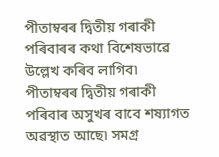পীতাম্বৰৰ দ্বিতীয় গৰাকী পৰিবাৰৰ কথা বিশেষভাৱে উল্লেখ কৰিব লাগিব৷ পীতাম্বৰৰ দ্বিতীয় গৰাকী পৰিবাৰ অসুখৰ বাবে শষ্যাগত অৱস্থাত আছে৷ সমগ্ৰ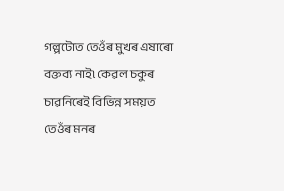গল্পটোত তেওঁৰ মুখৰ এষাৰো বক্তব্য নাই৷ কেৱল চকুৰ চাৱনিৰেই বিভিন্ন সময়ত তেওঁৰ মনৰ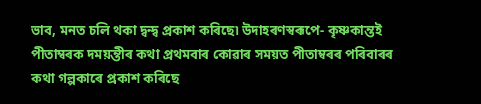ভাব, মনত চলি থকা দ্বন্দ্ব প্ৰকাশ কৰিছে৷ উদাহৰণস্বৰূপে- কৃষ্ণকান্তই পীতাম্বৰক দময়ন্তীৰ কথা প্ৰথমবাৰ কোৱাৰ সময়ত পীতাম্বৰৰ পৰিবাৰৰ কথা গল্পকাৰে প্ৰকাশ কৰিছে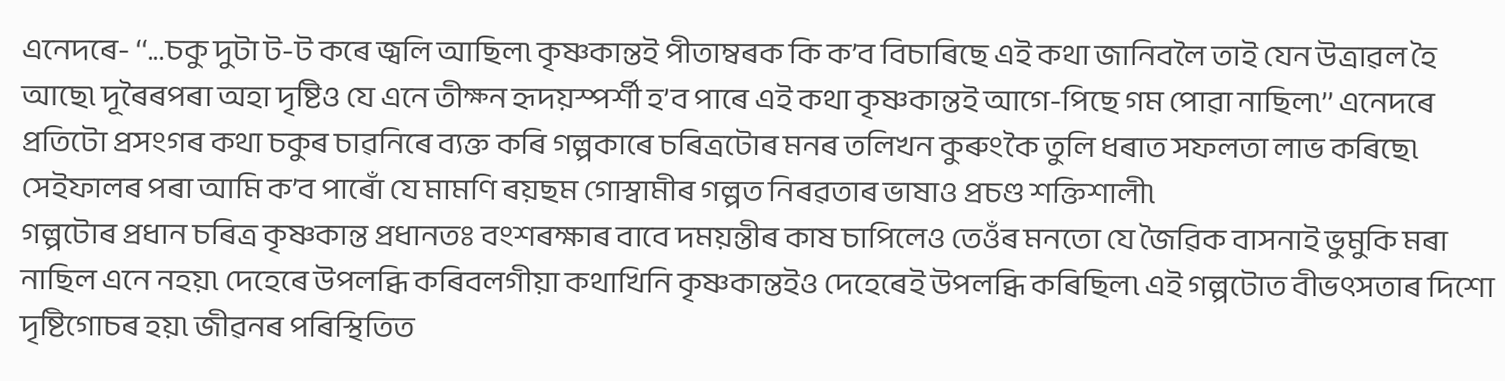এনেদৰে- ‘‘...চকু দুটা ট-ট কৰে জ্বলি আছিল৷ কৃষ্ণকান্তই পীতাম্বৰক কি ক’ব বিচাৰিছে এই কথা জানিবলৈ তাই যেন উত্ৰাৱল হৈ আছে৷ দূৰৈৰপৰা অহা দৃষ্টিও যে এনে তীক্ষ্ন হৃদয়স্পৰ্শী হ’ব পাৰে এই কথা কৃষ্ণকান্তই আগে-পিছে গম পোৱা নাছিল৷’’ এনেদৰে প্ৰতিটো প্ৰসংগৰ কথা চকুৰ চাৱনিৰে ব্যক্ত কৰি গল্পকাৰে চৰিত্ৰটোৰ মনৰ তলিখন কুৰুংকৈ তুলি ধৰাত সফলতা লাভ কৰিছে৷ সেইফালৰ পৰা আমি ক’ব পাৰোঁ যে মামণি ৰয়ছম গোস্বামীৰ গল্পত নিৰৱতাৰ ভাষাও প্ৰচণ্ড শক্তিশালী৷
গল্পটোৰ প্ৰধান চৰিত্ৰ কৃষ্ণকান্ত প্ৰধানতঃ বংশৰক্ষাৰ বাবে দময়ন্তীৰ কাষ চাপিলেও তেওঁৰ মনতো যে জৈৱিক বাসনাই ভুমুকি মৰা নাছিল এনে নহয়৷ দেহেৰে উপলব্ধি কৰিবলগীয়া কথাখিনি কৃষ্ণকান্তইও দেহেৰেই উপলব্ধি কৰিছিল৷ এই গল্পটোত বীভৎসতাৰ দিশো দৃষ্টিগোচৰ হয়৷ জীৱনৰ পৰিস্থিতিত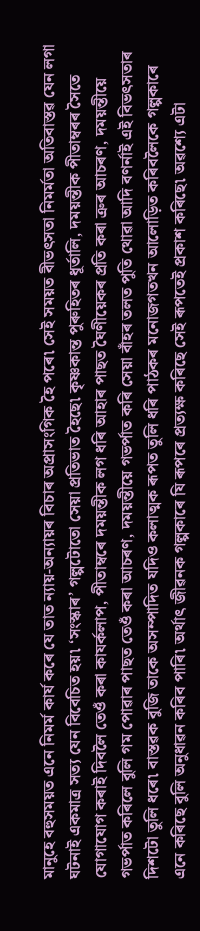মানুহে বহুসময়ত এনে নিমৰ্ম কাৰ্য কৰে যে তাত ন্যায়-অন্যায়ৰ বিচাৰ অপ্ৰাসংগিক হৈ পৰে৷ সেই সময়ত বীভৎসতা নিমৰ্মতা অতিবাস্তৱ যেন লগা ঘটনাই একমাত্ৰ সত্য যেন বিবেচিত হয়৷ ‘সংস্কাৰ’ গল্পটোতো সেয়া প্ৰতিভাত হৈছে৷ কৃষ্ণকান্ত পুৰুহিতৰ ধূৰ্তালি, দময়ন্তীক পীতাম্বৰৰ সৈতে যোগাযোগ কৰাই দিবলৈ তেওঁ কৰা কাযৰ্কলাপ, পীতাম্বৰে দময়ন্তীক লগ ধৰি আহাৰ পাছত ঘৈণীয়েকৰ প্ৰতি কৰা ত্ৰুৰ আচৰণ, দময়ন্তীয়ে গভৰ্পাত কৰিলে বুলি গম পোৱাৰ পাছত তেওঁ কৰা আচৰণ, দময়ন্তীয়ে গভৰ্পাত কৰি সেয়া বাঁহৰ তলত পুতি থোৱা আদি বণৰ্নাই এই বিভৎসতাৰ দিশটো তুলি ধৰে৷ বাস্তৱক বুজি তাকে অসম্পাদিত যদিও কলাত্মক ৰূপত তুলি ধৰি পাঠকৰ মনোজগতখন আলোড়িত কৰিবলৈকে গল্পকাৰে এনে কৰিছে বুলি অনুধাৱন কৰিব পাৰি৷ অৰ্থাৎ জীৱনক গল্পকাৰে যি ৰূপৰে প্ৰত্যক্ষ কৰিছে সেই ৰূপতেই প্ৰকাশ কৰিছে৷ অৱশ্যে এটা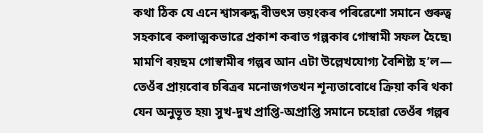কথা ঠিক যে এনে শ্বাসৰুদ্ধ বীভৎস ভয়ংকৰ পৰিৱেশো সমানে গুৰুত্ব সহকাৰে কলাত্মকভাৱে প্ৰকাশ কৰাত গল্পকাৰ গোস্বামী সফল হৈছে৷
মামণি ৰয়ছম গোস্বামীৰ গল্পৰ আন এটা উল্লেখযোগ্য বৈশিষ্ট্য হ’ল— তেওঁৰ প্ৰায়বোৰ চৰিত্ৰৰ মনোজগতখন শূন্যতাবোধে ক্ৰিয়া কৰি থকা যেন অনুভূত হয়৷ সুখ-দুখ প্ৰাপ্তি-অপ্ৰাপ্তি সমানে চহোৱা তেওঁৰ গল্পৰ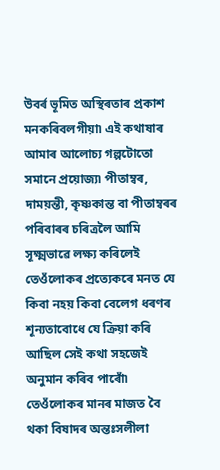উবৰ্ৰ ভূমিত অস্থিৰতাৰ প্ৰকাশ মনকৰিবলগীয়া৷ এই কথাষাৰ আমাৰ আলোচ্য গল্পটোতো সমানে প্ৰয়োজ্য৷ পীতাম্বৰ, দাময়ন্তী, কৃষ্ণকান্ত বা পীতাম্বৰৰ পৰিবাৰৰ চৰিত্ৰলৈ আমি সূক্ষ্মভাৱে লক্ষ্য কৰিলেই তেওঁলোকৰ প্ৰত্যেকৰে মনত যে কিবা নহয় কিবা বেলেগ ধৰণৰ শূন্যতাবোধে যে ক্ৰিয়া কৰি আছিল সেই কথা সহজেই অনুমান কৰিব পাৰোঁ৷ তেওঁলোকৰ মানৰ মাজত বৈ থকা বিষাদৰ অন্তঃসলীলা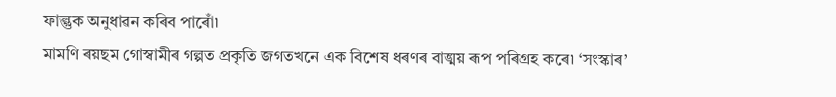ফাল্গুক অনুধাৱন কৰিব পাৰোঁ৷
মামণি ৰয়ছম গোস্বামীৰ গল্পত প্ৰকৃতি জগতখনে এক বিশেষ ধৰণৰ বাঙ্ময় ৰূপ পৰিগ্ৰহ কৰে৷ ‘সংস্কাৰ’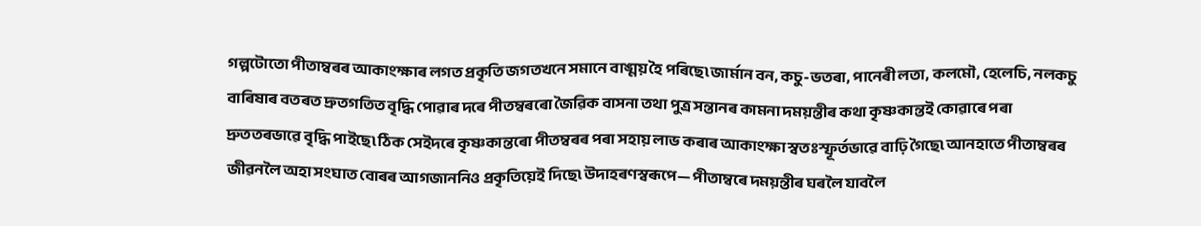গল্পটোতো পীতাম্বৰৰ আকাংক্ষাৰ লগত প্ৰকৃতি জগতখনে সমানে বাঙ্ময় হৈ পৰিছে৷ জাৰ্মান বন, কচু-ভতৰা, পানেৰী লতা, কলমৌ, হেলেচি, নলকচু বাৰিষাৰ বতৰত দ্ৰুতগতিত বৃদ্ধি পোৱাৰ দৰে পীতম্বৰৰো জৈৱিক বাসনা তথা পুত্ৰ সন্তানৰ কামনা দময়ন্তীৰ কথা কৃষ্ণকান্তই কোৱাৰে পৰা দ্ৰুততৰভাৱে বৃদ্ধি পাইছে৷ ঠিক সেইদৰে কৃষ্ণকান্তৰো পীতম্বৰৰ পৰা সহায় লাভ কৰাৰ আকাংক্ষা স্বতঃস্ফূৰ্তভাৱে বাঢ়ি গৈছে৷ আনহাতে পীতাম্বৰৰ জীৱনলৈ অহা সংঘাত বোৰৰ আগজাননিও প্ৰকৃতিয়েই দিছে৷ উদাহৰণস্বৰূপে— পীতাম্বৰে দময়ন্তীৰ ঘৰলৈ যাবলৈ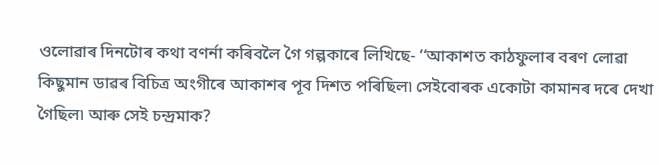ওলোৱাৰ দিনটোৰ কথা বণৰ্না কৰিবলৈ গৈ গল্পকাৰে লিখিছে- ‘‘আকাশত কাঠফুলাৰ বৰণ লোৱা কিছুমান ডাৱৰ বিচিত্ৰ অংগীৰে আকাশৰ পূব দিশত পৰিছিল৷ সেইবোৰক একোটা কামানৰ দৰে দেখা গৈছিল৷ আৰু সেই চন্দ্ৰমাক?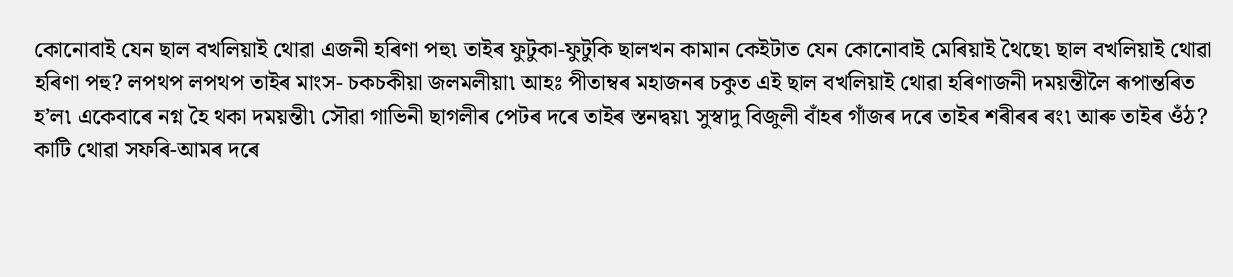কোনোবাই যেন ছাল বখলিয়াই থোৱা এজনী হৰিণা পহু৷ তাইৰ ফুটুকা-ফুটুকি ছালখন কামান কেইটাত যেন কোনোবাই মেৰিয়াই থৈছে৷ ছাল বখলিয়াই থোৱা হৰিণা পহু? লপথপ লপথপ তাইৰ মাংস- চকচকীয়া জলমলীয়া৷ আহঃ পীতাম্বৰ মহাজনৰ চকুত এই ছাল বখলিয়াই থোৱা হৰিণাজনী দময়ন্তীলৈ ৰূপান্তৰিত হ’ল৷ একেবাৰে নগ্ন হৈ থকা দময়ন্তী৷ সৌৱা গাভিনী ছাগলীৰ পেটৰ দৰে তাইৰ স্তনদ্বয়৷ সুস্বাদু বিজুলী বাঁহৰ গাঁজৰ দৰে তাইৰ শৰীৰৰ ৰং৷ আৰু তাইৰ ওঁঠ? কাটি থোৱা সফৰি-আমৰ দৰে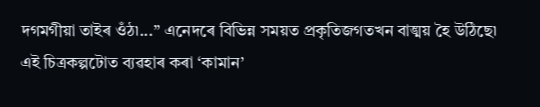দগমগীয়া তাইৰ ওঁঠ৷...’’ এনেদৰে বিভিন্ন সময়ত প্ৰকৃতিজগতখন বাঙ্ময় হৈ উঠিছে৷ এই চিত্ৰকল্পটোত ব্যৱহাৰ কৰা ‘কামান’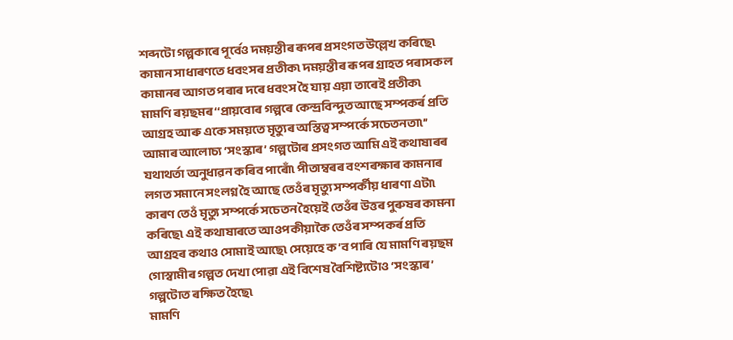শব্দটো গল্পকাৰে পূৰ্বেও দময়ন্তীৰ ৰূপৰ প্ৰসংগত উল্লেখ কৰিছে৷ কামান সাধাৰণতে ধবংসৰ প্ৰতীক৷ দময়ন্তীৰ ৰূপৰ গ্ৰাহত পৰাসকল কামানৰ আগত পৰাৰ দৰে ধবংস হৈ যায় এয়া তাৰেই প্ৰতীক৷
মামণি ৰয়ছমৰ ‘‘প্ৰায়বোৰ গল্পৰে কেন্দ্ৰবিন্দুত আছে সম্পকৰ্ৰ প্ৰতি আগ্ৰহ আৰু একে সময়তে মৃত্যুৰ অস্তিত্ব সম্পৰ্কে সচেতনতা৷’’ আমাৰ আলোচ্য ‘সংস্কাৰ’ গল্পটোৰ প্ৰসংগত আমি এই কথাষাৰৰ যথাথৰ্তা অনুধাৱন কৰিব পাৰোঁ৷ পীতাম্বৰৰ বংশৰক্ষাৰ কামনাৰ লগত সমানে সংলগ্ন হৈ আছে তেওঁৰ মৃত্যু সম্পৰ্কীয় ধাৰণা এটা৷ কাৰণ তেওঁ মৃত্যু সম্পৰ্কে সচেতন হৈয়েই তেওঁৰ উত্তৰ পুৰুষৰ কামনা কৰিছে৷ এই কথাষাৰতে আওপকীয়াকৈ তেওঁৰ সম্পকৰ্ৰ প্ৰতি আগ্ৰহৰ কথাও সোমাই আছে৷ সেয়েহে ক’ব পাৰি যে মামণি ৰয়ছম গোস্বামীৰ গল্পত দেখা পোৱা এই বিশেষ বৈশিষ্ট্যটোও ‘সংস্কাৰ’ গল্পটোত ৰক্ষিত হৈছে৷
মামণি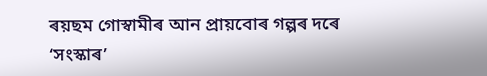ৰয়ছম গোস্বামীৰ আন প্ৰায়বোৰ গল্পৰ দৰে ‘সংস্কাৰ’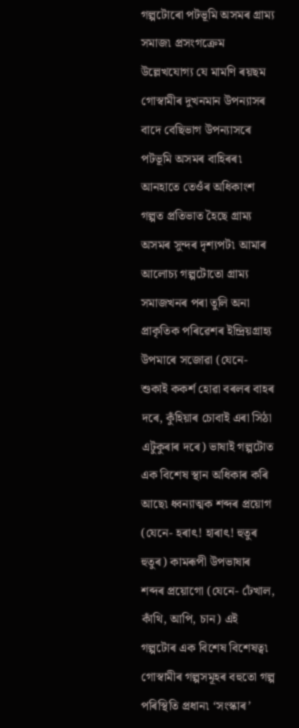গল্পটোৰো পটভূমি অসমৰ গ্ৰাম্য সমাজ৷ প্ৰসংগক্ৰেম উল্লেখযোগ্য যে মামণি ৰয়ছম গোস্বামীৰ দুখনমান উপন্যাসৰ বাদে বেছিভাগ উপন্যাসৰে পটভূমি অসমৰ বাহিৰৰ৷ আনহাতে তেওঁৰ অধিকাংশ গল্পত প্ৰতিভাত হৈছে গ্ৰাম্য অসমৰ সুন্দৰ দৃশ্যপট৷ আমাৰ আলোচ্য গল্পটোতো গ্ৰাম্য সমাজখনৰ পৰা তুলি অনা প্ৰাকৃতিক পৰিৱেশৰ ইন্দ্ৰিয়গ্ৰাহ্য উপমাৰে সজোৱা (যেনে- শুকাই ককৰ্শ হোৱা বৰলৰ বাহৰ দৰে, কুঁহিয়াৰ চোবাই এৰা সিঠা এটুকুৰাৰ দৰে) ভাষাই গল্পটোত এক বিশেষ স্থান অধিকাৰ কৰি আছে৷ ধ্বন্যাত্মক শব্দৰ প্ৰয়োগ (যেনে- হৰাৎ! হাৰাৎ! হুতুৰ হুতুৰ) কামৰূপী উপভাষাৰ শব্দৰ প্ৰয়োগো (যেনে- ঢেঁখাল, কাঁথি, আপি, চান) এই গল্পটোৰ এক বিশেষ বিশেষত্ব৷
গোস্বামীৰ গল্পসমূহৰ বহুতো গল্প পৰিস্থিতি প্ৰধান৷ ‘সংস্কাৰ’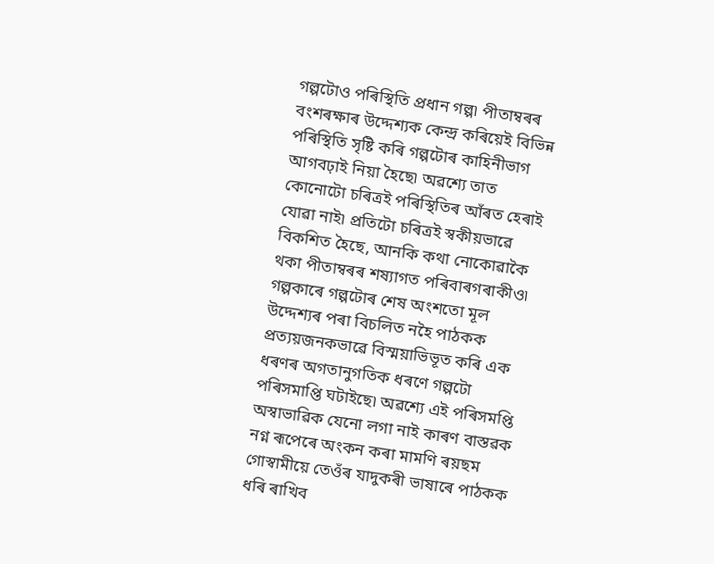গল্পটোও পৰিস্থিতি প্ৰধান গল্প৷ পীতাম্বৰৰ বংশৰক্ষাৰ উদ্দেশ্যক কেন্দ্ৰ কৰিয়েই বিভিন্ন পৰিস্থিতি সৃষ্টি কৰি গল্পটোৰ কাহিনীভাগ আগবঢ়াই নিয়া হৈছে৷ অৱশ্যে তাত কোনোটো চৰিত্ৰই পৰিস্থিতিৰ আঁৰত হেৰাই যোৱা নাই৷ প্ৰতিটো চৰিত্ৰই স্বকীয়ভাৱে বিকশিত হৈছে, আনকি কথা নোকোৱাকৈ থকা পীতাম্বৰৰ শষ্যাগত পৰিবাৰগৰাকীও৷
গল্পকাৰে গল্পটোৰ শেষ অংশতো মূল উদ্দেশ্যৰ পৰা বিচলিত নহৈ পাঠকক প্ৰত্যয়জনকভাৱে বিস্ময়াভিভূত কৰি এক ধৰণৰ অগতানুগতিক ধৰণে গল্পটো পৰিসমাপ্তি ঘটাইছে৷ অৱশ্যে এই পৰিসমপ্তি অস্বাভাৱিক যেনো লগা নাই কাৰণ বাস্তৱক নগ্ন ৰূপেৰে অংকন কৰা মামণি ৰয়ছম গোস্বামীয়ে তেওঁৰ যাদুকৰী ভাষাৰে পাঠকক ধৰি ৰাখিব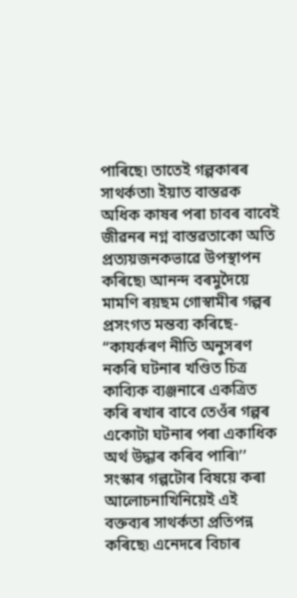পাৰিছে৷ তাতেই গল্পকাৰৰ সাথৰ্কতা৷ ইয়াত বাস্তৱক অধিক কাষৰ পৰা চাবৰ বাবেই জীৱনৰ নগ্ন বাস্তৱতাকো অতি প্ৰত্যয়জনকভাৱে উপস্থাপন কৰিছে৷ আনন্দ বৰমুদৈয়ে মামণি ৰয়ছম গোস্বামীৰ গল্পৰ প্ৰসংগত মন্তব্য কৰিছে- ‘‘কাযৰ্কৰণ নীতি অনুসৰণ নকৰি ঘটনাৰ খণ্ডিত চিত্ৰ কাব্যিক ব্যঞ্জনাৰে একত্ৰিত কৰি ৰখাৰ বাবে তেওঁৰ গল্পৰ একোটা ঘটনাৰ পৰা একাধিক অৰ্থ উদ্ধাৰ কৰিব পাৰি৷’’ সংস্কাৰ গল্পটোৰ বিষয়ে কৰা আলোচনাখিনিয়েই এই বক্তব্যৰ সাথৰ্কতা প্ৰতিপন্ন কৰিছে৷ এনেদৰে বিচাৰ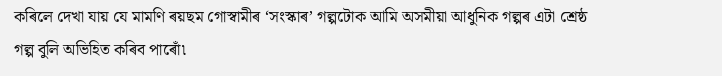কৰিলে দেখা যায় যে মামণি ৰয়ছম গোস্বামীৰ ‘সংস্কাৰ’ গল্পটোক আমি অসমীয়া আধুনিক গল্পৰ এটা শ্ৰেষ্ঠ গল্প বুলি অভিহিত কৰিব পাৰোঁ৷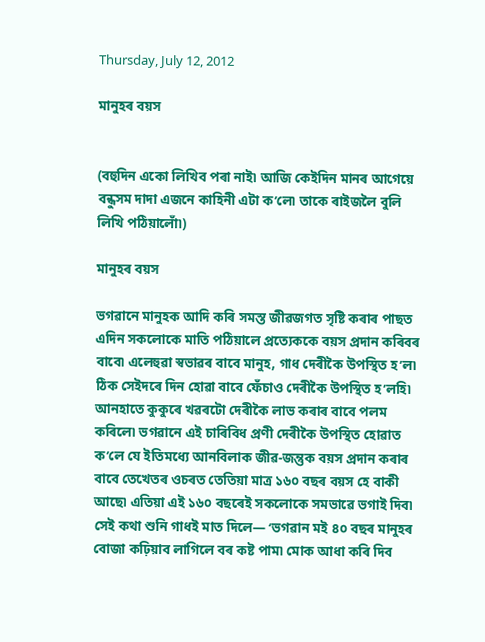Thursday, July 12, 2012

মানুহৰ বয়স


(বহুদিন একো লিখিব পৰা নাই৷ আজি কেইদিন মানৰ আগেয়ে বন্ধুসম দাদা এজনে কাহিনী এটা ক’লে৷ তাকে ৰাইজলৈ বুলি লিখি পঠিয়ালোঁ৷)

মানুহৰ বয়স

ভগৱানে মানুহক আদি কৰি সমস্ত জীৱজগত সৃষ্টি কৰাৰ পাছত এদিন সকলোকে মাতি পঠিয়ালে প্ৰত্যেককে বয়স প্ৰদান কৰিবৰ বাবে৷ এলেহুৱা স্বভাৱৰ বাবে মানুহ, গাধ দেৰীকৈ উপস্থিত হ’ল৷ ঠিক সেইদৰে দিন হোৱা বাবে ফেঁচাও দেৰীকৈ উপস্থিত হ’লহি৷ আনহাতে কুকুৰে খৱৰটো দেৰীকৈ লাভ কৰাৰ বাবে পলম কৰিলে৷ ভগৱানে এই চাৰিবিধ প্ৰণী দেৰীকৈ উপস্থিত হোৱাত ক’লে যে ইতিমধ্যে আনবিলাক জীৱ-জন্তুক বয়স প্ৰদান কৰাৰ বাবে তেখেতৰ ওচৰত তেতিয়া মাত্ৰ ১৬০ বছৰ বয়স হে বাকী আছে৷ এতিয়া এই ১৬০ বছৰেই সকলোকে সমভাৱে ভগাই দিব৷ সেই কথা শুনি গাধই মাত দিলে— ‘ভগৱান মই ৪০ বছৰ মানুহৰ বোজা কঢ়িয়াব লাগিলে বৰ কষ্ট পাম৷ মোক আধা কৰি দিব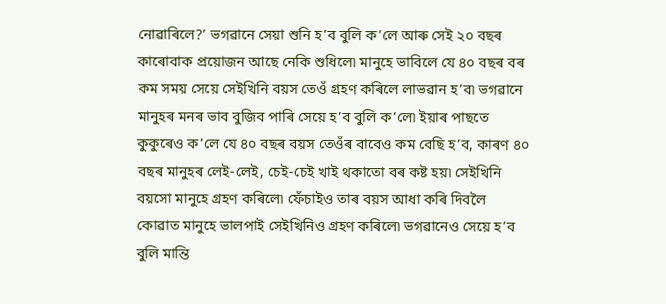নোৱাৰিলে?’ ভগৱানে সেয়া শুনি হ’ব বুলি ক’লে আৰু সেই ২০ বছৰ কাৰোবাক প্ৰয়োজন আছে নেকি শুধিলে৷ মানুহে ভাবিলে যে ৪০ বছৰ বৰ কম সময় সেয়ে সেইখিনি বয়স তেওঁ গ্ৰহণ কৰিলে লাভৱান হ’ব৷ ভগৱানে মানুহৰ মনৰ ভাব বুজিব পাৰি সেয়ে হ’ব বুলি ক’লে৷ ইয়াৰ পাছতে কুকুৰেও ক’লে যে ৪০ বছৰ বয়স তেওঁৰ বাবেও কম বেছি হ’ব, কাৰণ ৪০ বছৰ মানুহৰ লেই-লেই, চেই-চেই খাই থকাতো বৰ কষ্ট হয়৷ সেইখিনি বয়সো মানুহে গ্ৰহণ কৰিলে৷ ফেঁচাইও তাৰ বয়স আধা কৰি দিবলৈ কোৱাত মানুহে ভালপাই সেইখিনিও গ্ৰহণ কৰিলে৷ ভগৱানেও সেয়ে হ’ব বুলি মান্তি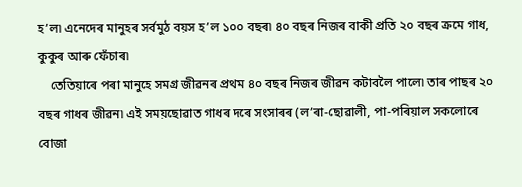হ’ল৷ এনেদেৰ মানুহৰ সৰ্বমুঠ বয়স হ’ল ১০০ বছৰ৷ ৪০ বছৰ নিজৰ বাকী প্ৰতি ২০ বছৰ ক্ৰমে গাধ, কুকুৰ আৰু ফেঁচাৰ৷
    তেতিয়াৰে পৰা মানুহে সমগ্ৰ জীৱনৰ প্ৰথম ৪০ বছৰ নিজৰ জীৱন কটাবলৈ পালে৷ তাৰ পাছৰ ২০ বছৰ গাধৰ জীৱন৷ এই সময়ছোৱাত গাধৰ দৰে সংসাৰৰ (ল’ৰা-ছোৱালী, পা-পৰিয়াল সকলোৰে বোজা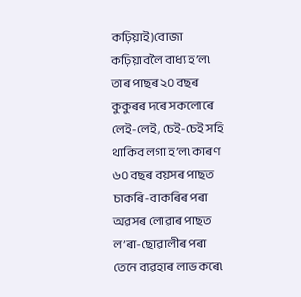কঢ়িয়াই)বোজা কঢ়িয়াবলৈ বাধ্য হ’ল৷ তাৰ পাছৰ ২০ বছৰ কুকুৰৰ দৰে সকলোৰে লেই-লেই, চেই-চেই সহি থাকিব লগা হ’ল৷ কাৰণ ৬০ বছৰ বয়সৰ পাছত চাকৰি-বাকৰিৰ পৰা অৱসৰ লোৱাৰ পাছত ল’ৰা-ছোৱালীৰ পৰা তেনে ব্যৱহাৰ লাভ কৰে৷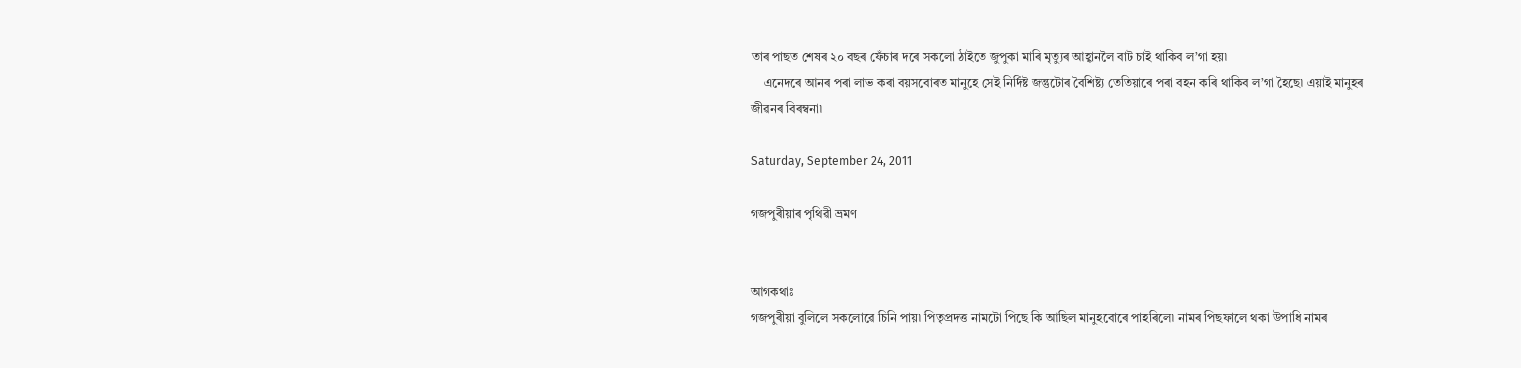তাৰ পাছত শেষৰ ২০ বছৰ ফেঁচাৰ দৰে সকলো ঠাইতে জুপুকা মাৰি মৃত্যুৰ আহ্বানলৈ বাট চাই থাকিব ল’গা হয়৷
    এনেদৰে আনৰ পৰা লাভ কৰা বয়সবোৰত মানুহে সেই নিৰ্দিষ্ট জন্তুটোৰ বৈশিষ্ট্য তেতিয়াৰে পৰা বহন কৰি থাকিব ল’গা হৈছে৷ এয়াই মানুহৰ জীৱনৰ বিৰম্বনা৷

Saturday, September 24, 2011

গজপুৰীয়াৰ পৃথিৱী ভ্ৰমণ


আগকথাঃ
গজপুৰীয়া বুলিলে সকলোৱে চিনি পায়৷ পিতৃপ্ৰদত্ত নামটো পিছে কি আছিল মানুহবোৰে পাহৰিলে৷ নামৰ পিছফালে থকা উপাধি নামৰ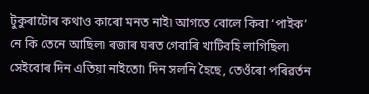টুকুৰাটোৰ কথাও কাৰো মনত নাই৷ আগতে বোলে কিবা ‘পাইক’ নে কি তেনে আছিল৷ ৰজাৰ ঘৰত গেবাৰি খাটিবহি লাগিছিল৷ সেইবোৰ দিন এতিয়া নাইতো৷ দিন সলনি হৈছে, তেওঁৰো পৰিৱৰ্তন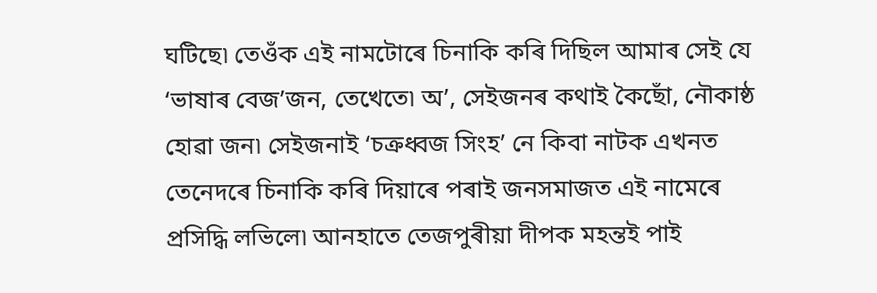ঘটিছে৷ তেওঁক এই নামটোৰে চিনাকি কৰি দিছিল আমাৰ সেই যে ‘ভাষাৰ বেজ’জন, তেখেতে৷ অ’, সেইজনৰ কথাই কৈছোঁ, নৌকাষ্ঠ হোৱা জন৷ সেইজনাই ‘চক্ৰধ্বজ সিংহ’ নে কিবা নাটক এখনত তেনেদৰে চিনাকি কৰি দিয়াৰে পৰাই জনসমাজত এই নামেৰে প্ৰসিদ্ধি লভিলে৷ আনহাতে তেজপুৰীয়া দীপক মহন্তই পাই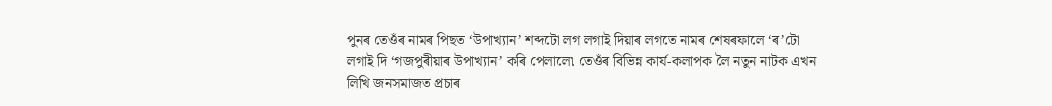পুনৰ তেওঁৰ নামৰ পিছত ‘উপাখ্যান’ শব্দটো লগ লগাই দিয়াৰ লগতে নামৰ শেষৰফালে ‘ৰ’টো লগাই দি ‘গজপুৰীয়াৰ উপাখ্যান’ কৰি পেলালে৷ তেওঁৰ বিভিন্ন কাৰ্য-কলাপক লৈ নতুন নাটক এখন লিখি জনসমাজত প্ৰচাৰ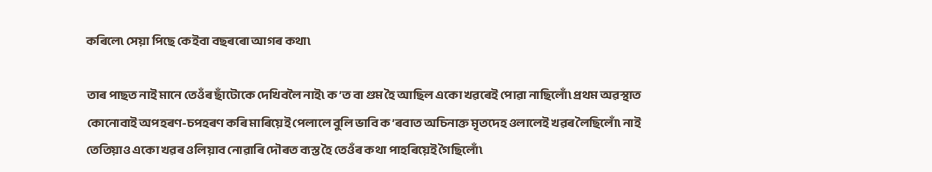কৰিলে৷ সেয়া পিছে কেইবা বছৰৰো আগৰ কথা৷

তাৰ পাছত নাই মানে তেওঁৰ ছাঁটোকে দেখিবলৈ নাই৷ ক’ত বা গুম হৈ আছিল একো খৱৰেই পোৱা নাছিলোঁ৷ প্ৰথম অৱস্থাত কোনোবাই অপহৰণ-চপহৰণ কৰি মাৰিয়েই পেলালে বুলি ভাবি ক’ৰবাত অচিনাক্ত মৃতদেহ ওলালেই খৱৰ লৈছিলোঁ৷ নাই তেতিয়াও একো খৱৰ ওলিয়াব নোৱাৰি দৌৰত ব্যস্ত হৈ তেওঁৰ কথা পাহৰিয়েই গৈছিলোঁ৷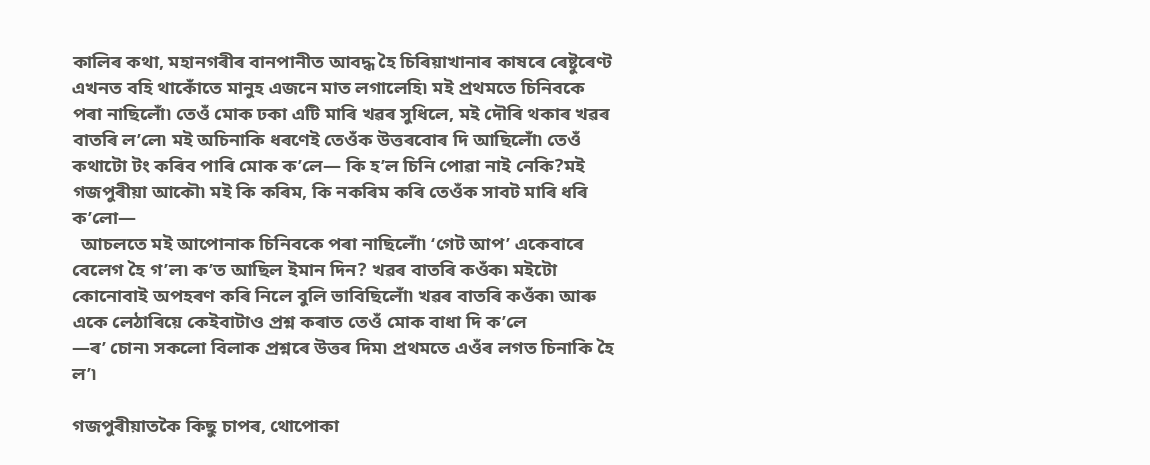কালিৰ কথা, মহানগৰীৰ বানপানীত আবদ্ধ হৈ চিৰিয়াখানাৰ কাষৰে ৰেষ্টুৰেণ্ট এখনত বহি থাকোঁতে মানুহ এজনে মাত লগালেহি৷ মই প্ৰথমতে চিনিবকে পৰা নাছিলোঁ৷ তেওঁ মোক ঢকা এটি মাৰি খৱৰ সুধিলে, মই দৌৰি থকাৰ খৱৰ বাতৰি ল’লে৷ মই অচিনাকি ধৰণেই তেওঁক উত্তৰবোৰ দি আছিলোঁ৷ তেওঁ কথাটো টং কৰিব পাৰি মোক ক’লে— কি হ’ল চিনি পোৱা নাই নেকি?মই গজপুৰীয়া আকৌ৷ মই কি কৰিম, কি নকৰিম কৰি তেওঁক সাবট মাৰি ধৰি ক’লো—
  আচলতে মই আপোনাক চিনিবকে পৰা নাছিলোঁ৷ ‘গেট আপ’ একেবাৰে বেলেগ হৈ গ’ল৷ ক’ত আছিল ইমান দিন? খৱৰ বাতৰি কওঁক৷ মইটো কোনোবাই অপহৰণ কৰি নিলে বুলি ভাবিছিলোঁ৷ খৱৰ বাতৰি কওঁক৷ আৰু
একে লেঠাৰিয়ে কেইবাটাও প্ৰশ্ন কৰাত তেওঁ মোক বাধা দি ক’লে
—ৰ’ চোন৷ সকলো বিলাক প্ৰশ্নৰে উত্তৰ দিম৷ প্ৰথমতে এওঁৰ লগত চিনাকি হৈ ল’৷

গজপুৰীয়াতকৈ কিছু চাপৰ, থোপোকা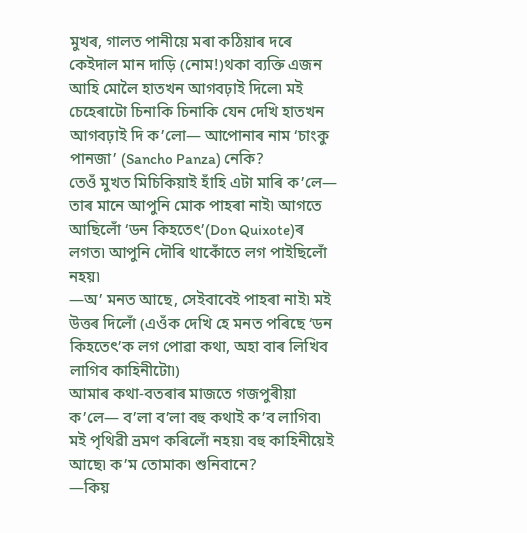মুখৰ, গালত পানীয়ে মৰা কঠিয়াৰ দৰে কেইদাল মান দাড়ি (নোম!)থকা ব্যক্তি এজন আহি মোলৈ হাতখন আগবঢ়াই দিলে৷ মই চেহেৰাটো চিনাকি চিনাকি যেন দেখি হাতখন আগবঢ়াই দি ক’লো— আপোনাৰ নাম ‘চাংকু পানজা’ (Sancho Panza) নেকি?
তেওঁ মুখত মিচিকিয়াই হাঁহি এটা মাৰি ক’লে— তাৰ মানে আপুনি মোক পাহৰা নাই৷ আগতে আছিলোঁ ‘ডন কিহতেৎ’(Don Quixote)ৰ লগত৷ আপুনি দৌৰি থাকোঁতে লগ পাইছিলোঁ নহয়৷
—অ’ মনত আছে, সেইবাবেই পাহৰা নাই৷ মই উত্তৰ দিলোঁ (এওঁক দেখি হে মনত পৰিছে ‘ডন কিহতেৎ’ক লগ পোৱা কথা, অহা বাৰ লিখিব লাগিব কাহিনীটো৷)
আমাৰ কথা-বতৰাৰ মাজতে গজপুৰীয়া ক’লে— ব’লা ব’লা বহু কথাই ক’ব লাগিব৷ মই পৃথিৱী ভ্ৰমণ কৰিলোঁ নহয়৷ বহু কাহিনীয়েই আছে৷ ক’ম তোমাক৷ শুনিবানে?
—কিয়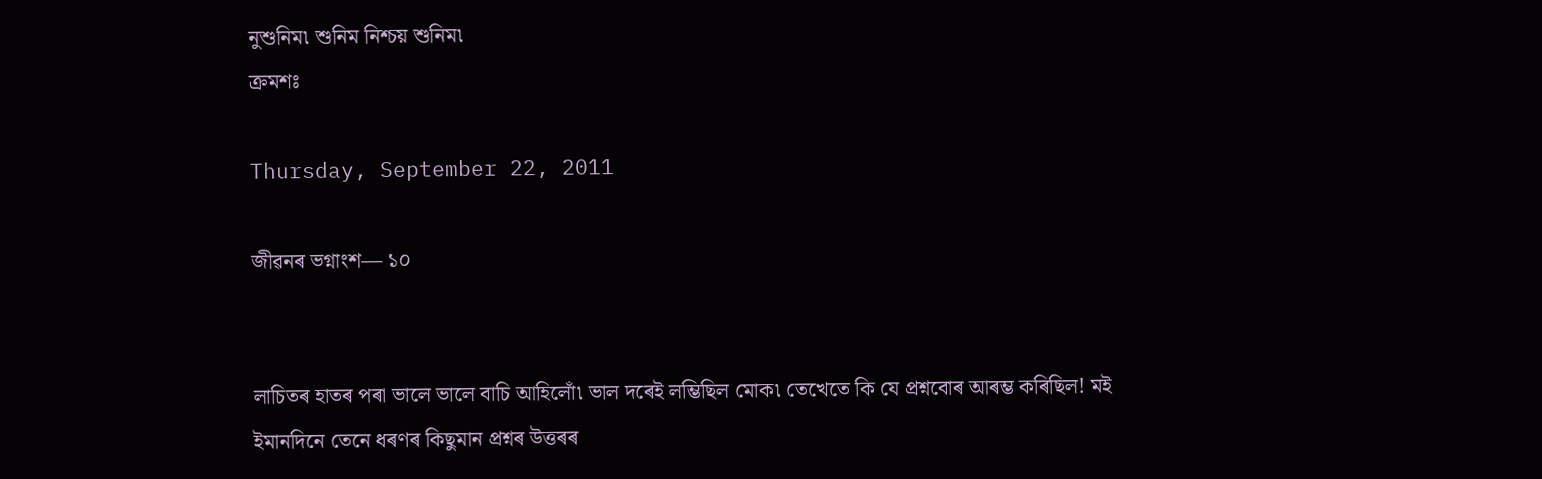নুশুনিম৷ শুনিম নিশ্চয় শুনিম৷
ক্ৰমশঃ

Thursday, September 22, 2011

জীৱনৰ ভগ্নাংশ— ১০


লাচিতৰ হাতৰ পৰা ভালে ভালে বাচি আহিলোঁ৷ ভাল দৰেই লম্ভিছিল মোক৷ তেখেতে কি যে প্ৰশ্নবোৰ আৰম্ভ কৰিছিল! মই ইমানদিনে তেনে ধৰণৰ কিছুমান প্ৰশ্নৰ উত্তৰৰ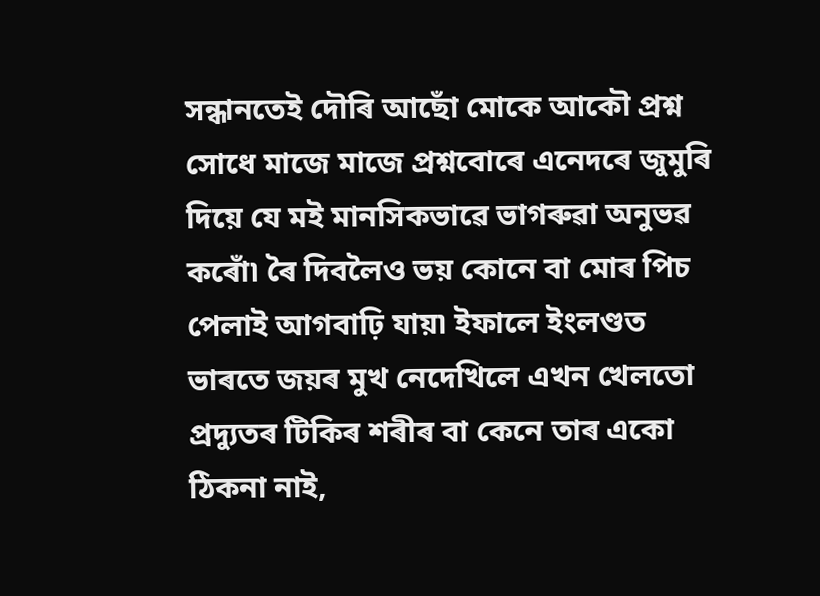সন্ধানতেই দৌৰি আছোঁ মোকে আকৌ প্ৰশ্ন সোধে মাজে মাজে প্ৰশ্নবোৰে এনেদৰে জুমুৰি দিয়ে যে মই মানসিকভাৱে ভাগৰুৱা অনুভৱ কৰোঁ৷ ৰৈ দিবলৈও ভয় কোনে বা মোৰ পিচ পেলাই আগবাঢ়ি যায়৷ ইফালে ইংলণ্ডত ভাৰতে জয়ৰ মুখ নেদেখিলে এখন খেলতো প্ৰদ্যুতৰ টিকিৰ শৰীৰ বা কেনে তাৰ একো ঠিকনা নাই,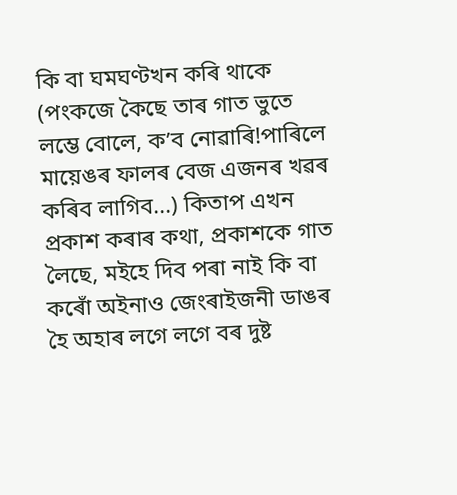কি বা ঘমঘণ্টখন কৰি থাকে (পংকজে কৈছে তাৰ গাত ভুতে লম্ভে বোলে, ক’ব নোৱাৰি!পাৰিলে মায়েঙৰ ফালৰ বেজ এজনৰ খৱৰ কৰিব লাগিব...) কিতাপ এখন প্ৰকাশ কৰাৰ কথা, প্ৰকাশকে গাত লৈছে, মইহে দিব পৰা নাই কি বা কৰোঁ অইনাও জেংৰাইজনী ডাঙৰ হৈ অহাৰ লগে লগে বৰ দুষ্ট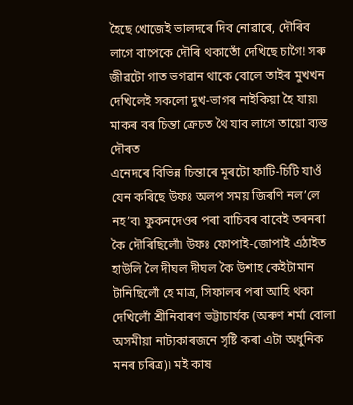হৈছে খোজেই ভালদৰে দিব নোৱাৰে, দৌৰিব লাগে বাপেকে দৌৰি থকাতোঁ দেখিছে চাগৈ! সৰু জীৱটো গাত ভগৱান থাকে বোলে তাইৰ মুখখন দেখিলেই সকলো দুখ-ভাগৰ নাইকিয়া হৈ যায়৷ মাকৰ বৰ চিন্তা ক্ৰেচত থৈ যাব লাগে তায়ো ব্যস্ত দৌৰত
এনেদৰে বিভিন্ন চিন্তাৰে মূৰটো ফাটি-চিটি যাওঁ যেন কৰিছে উফঃ অলপ সময় জিৰণি নল’লে নহ’ব৷ ফুকনদেওৰ পৰা বাচিবৰ বাবেই তৰনৰা কৈ দৌৰিছিলোঁ৷ উফঃ ফোপাই-জোপাই এঠাইত হাউলি লৈ দীঘল দীঘল কৈ উশাহ কেইটামান টানিছিলোঁ হে মাত্ৰ, সিফালৰ পৰা আহি থকা দেখিলোঁ শ্ৰীনিবাৰণ ভট্টাচাৰ্যক (অৰুণ শৰ্মা বোলা অসমীয়া নাট্যকাৰজনে সৃষ্টি কৰা এটা অধুনিক মনৰ চৰিত্ৰ)৷ মই কাষ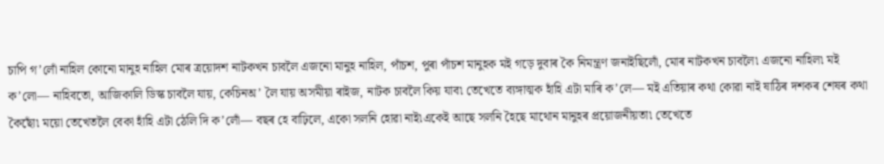চাপি গ’লোঁ নাহিল কোনো মানুহ নাহিল মোৰ ত্ৰয়োদশ নাটকখন চাবলৈ এজনো মানুহ নাহিল, পাঁচশ, পুৰা পাঁচশ মানুহক মই গড়ে দুবাৰ কৈ নিমন্ত্ৰণ জনাইছিলোঁ, মোৰ নাটকখন চাবলৈ৷ এজনো নাহিল৷ মই ক’লো— নাহিবতো, আজিকালি ডিস্ক চাবলৈ যায়, কেচিনঅ’ লৈ যায় অসমীয়া ৰাইজ, নাটক চাবলৈ কিয় যাব৷ তেখেতে ব্যঙ্গাত্মক হাঁহি এটা মাৰি ক’লে— মই এতিয়াৰ কথা কোৱা নাই ষাঠিৰ দশকৰ শেষৰ কথা কৈছোঁ৷ ময়ো তেখেতলৈ বেকা হাঁহি এটা ঠেলি দি ক’লোঁ— বছৰ হে বাঢ়িলে, একো সলনি হোৱা নাই৷একেই আছে সলনি হৈছে মাথোন মানুহৰ প্ৰয়োজনীয়তা৷ তেখেতে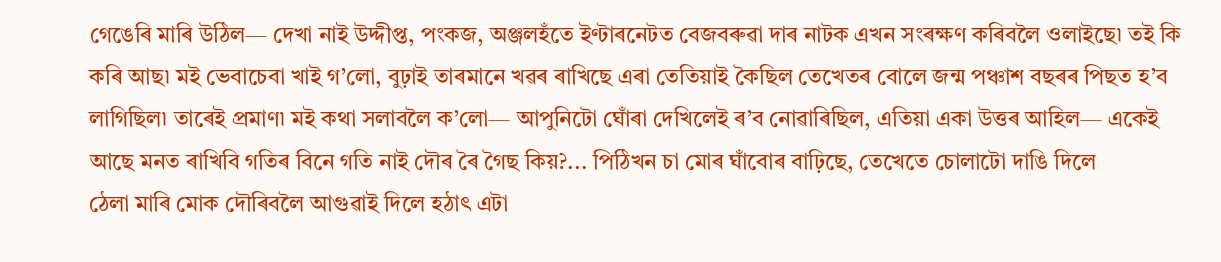গেঙেৰি মাৰি উঠিল— দেখা নাই উদ্দীপ্ত, পংকজ, অঞ্জলহঁতে ইণ্টাৰনেটত বেজবৰুৱা দাৰ নাটক এখন সংৰক্ষণ কৰিবলৈ ওলাইছে৷ তই কি কৰি আছ৷ মই ভেবাচেবা খাই গ’লো, বুঢ়াই তাৰমানে খৱৰ ৰাখিছে এৰা তেতিয়াই কৈছিল তেখেতৰ বোলে জন্ম পঞ্চাশ বছৰৰ পিছত হ’ব লাগিছিল৷ তাৰেই প্ৰমাণ৷ মই কথা সলাবলৈ ক’লো— আপুনিটো ঘোঁৰা দেখিলেই ৰ’ব নোৱাৰিছিল, এতিয়া একা উত্তৰ আহিল— একেই আছে মনত ৰাখিবি গতিৰ বিনে গতি নাই দৌৰ ৰৈ গৈছ কিয়?... পিঠিখন চা মোৰ ঘাঁবোৰ বাঢ়িছে, তেখেতে চোলাটো দাঙি দিলে
ঠেলা মাৰি মোক দৌৰিবলৈ আগুৱাই দিলে হঠাৎ এটা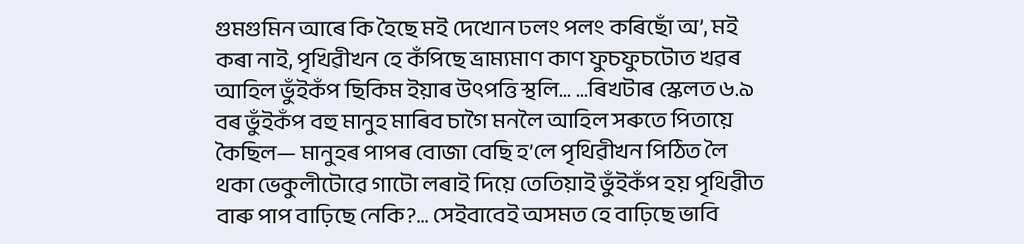গুমগুমিন আৰে কি হৈছে মই দেখোন ঢলং পলং কৰিছোঁ অ’, মই কৰা নাই, পৃখিৱীখন হে কঁপিছে ভ্ৰাম্যমাণ কাণ ফুচফুচটোত খৱৰ আহিল ভুঁইকঁপ ছিকিম ইয়াৰ উৎপত্তি স্থলি... ...ৰিখটাৰ স্কেলত ৬.৯ বৰ ভুঁইকঁপ বহু মানুহ মাৰিব চাগৈ মনলৈ আহিল সৰুতে পিতায়ে কৈছিল— মানুহৰ পাপৰ বোজা বেছি হ’লে পৃথিৱীখন পিঠিত লৈ থকা ভেকুলীটোৱে গাটো লৰাই দিয়ে তেতিয়াই ভুঁইকঁপ হয় পৃথিৱীত বাৰু পাপ বাঢ়িছে নেকি?... সেইবাবেই অসমত হে বাঢ়িছে ভাবি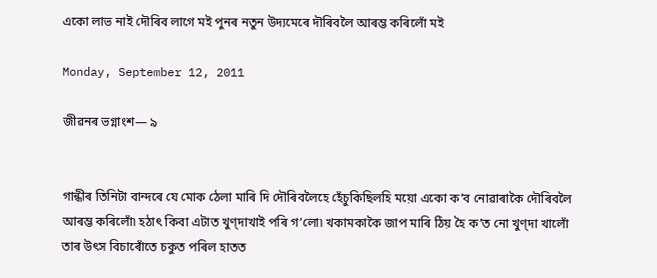একো লাভ নাই দৌৰিব লাগে মই পুনৰ নতুন উদ্যমেৰে দৗৰিবলৈ আৰম্ভ কৰিলোঁ মই

Monday, September 12, 2011

জীৱনৰ ভগ্নাংশ— ৯


গান্ধীৰ তিনিটা বান্দৰে যে মোক ঠেলা মাৰি দি দৌৰিবলৈহে হেঁচুকিছিলহি ময়ো একো ক’ব নোৱাৰাকৈ দৌৰিবলৈ আৰম্ভ কৰিলোঁ৷ হঠাৎ কিবা এটাত খুণ্দাখাই পৰি গ’লো৷ খকামকাকৈ জাপ মাৰি ঠিয় হৈ ক’ত নো খুণ্দা খালোঁ তাৰ উৎস বিচাৰোঁতে চকুত পৰিল হাতত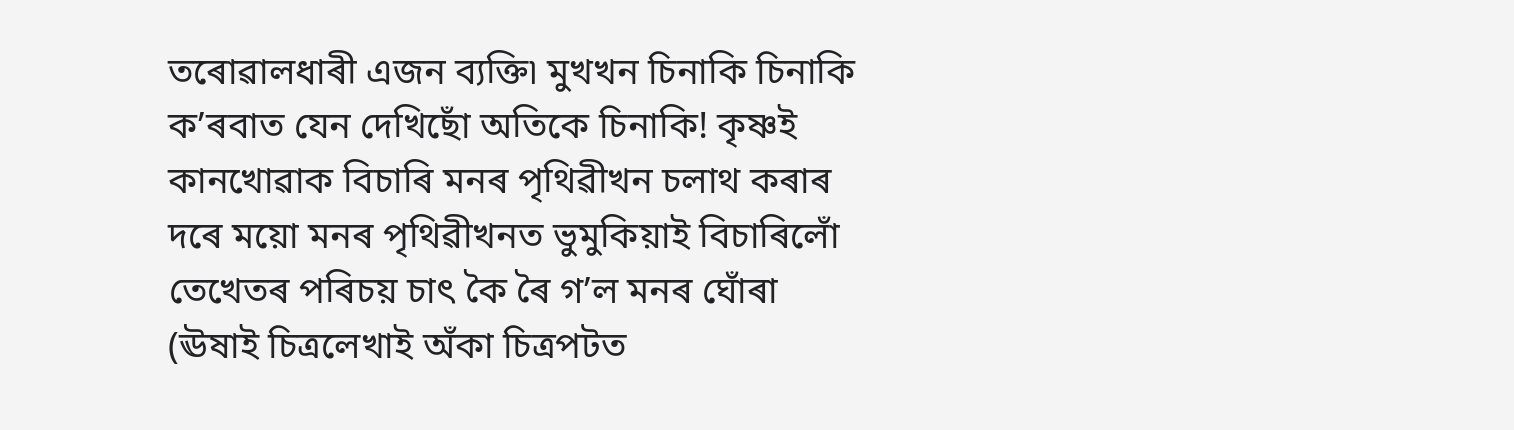তৰোৱালধাৰী এজন ব্যক্তি৷ মুখখন চিনাকি চিনাকি ক’ৰবাত যেন দেখিছোঁ অতিকে চিনাকি! কৃষ্ণই কানখোৱাক বিচাৰি মনৰ পৃথিৱীখন চলাথ কৰাৰ দৰে ময়ো মনৰ পৃথিৱীখনত ভুমুকিয়াই বিচাৰিলোঁ তেখেতৰ পৰিচয় চাৎ কৈ ৰৈ গ’ল মনৰ ঘোঁৰা (ঊষাই চিত্ৰলেখাই অঁকা চিত্ৰপটত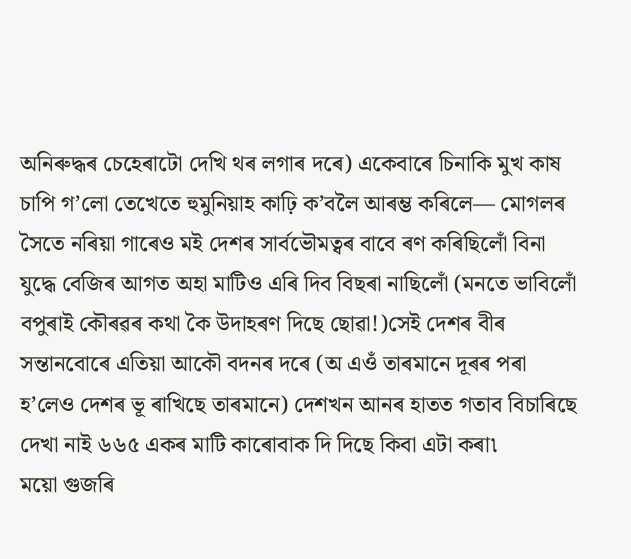অনিৰুদ্ধৰ চেহেৰাটো দেখি থৰ লগাৰ দৰে) একেবাৰে চিনাকি মুখ কাষ চাপি গ’লো তেখেতে হুমুনিয়াহ কাঢ়ি ক’বলৈ আৰম্ভ কৰিলে— মোগলৰ সৈতে নৰিয়া গাৰেও মই দেশৰ সাৰ্বভৌমত্বৰ বাবে ৰণ কৰিছিলোঁ বিনা যুদ্ধে বেজিৰ আগত অহা মাটিও এৰি দিব বিছৰা নাছিলোঁ (মনতে ভাবিলোঁ বপুৰাই কৌৰৱৰ কথা কৈ উদাহৰণ দিছে ছোৱা!)সেই দেশৰ বীৰ সন্তানবোৰে এতিয়া আকৌ বদনৰ দৰে (অ এওঁ তাৰমানে দূৰৰ পৰা হ’লেও দেশৰ ভূ ৰাখিছে তাৰমানে) দেশখন আনৰ হাতত গতাব বিচাৰিছে দেখা নাই ৬৬৫ একৰ মাটি কাৰোবাক দি দিছে কিবা এটা কৰা৷
ময়ো গুজৰি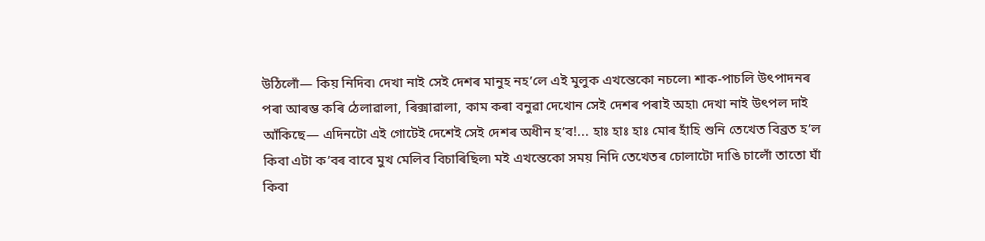উঠিলোঁ— কিয় নিদিব৷ দেখা নাই সেই দেশৰ মানুহ নহ’লে এই মুলুক এখন্তেকো নচলে৷ শাক-পাচলি উৎপাদনৰ পৰা আৰম্ভ কৰি ঠেলাৱালা, ৰিক্সাৱালা, কাম কৰা বনুৱা দেখোন সেই দেশৰ পৰাই অহা৷ দেখা নাই উৎপল দাই আঁকিছে— এদিনটো এই গোটেই দেশেই সেই দেশৰ অধীন হ’ব!... হাঃ হাঃ হাঃ মোৰ হাঁহি শুনি তেখেত বিব্ৰত হ’ল কিবা এটা ক’বৰ বাবে মুখ মেলিব বিচাৰিছিল৷ মই এখন্তেকো সময় নিদি তেখেতৰ চোলাটো দাঙি চালোঁ তাতো ঘাঁ কিবা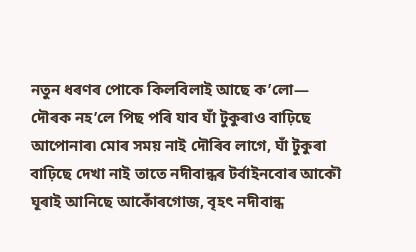নতুন ধৰণৰ পোকে কিলবিলাই আছে ক’লো— দৌৰক নহ’লে পিছ পৰি যাব ঘাঁ টুকুৰাও বাঢ়িছে আপোনাৰ৷ মোৰ সময় নাই দৌৰিব লাগে, ঘাঁ টুকুৰা বাঢ়িছে দেখা নাই তাতে নদীবান্ধৰ টৰ্বাইনবোৰ আকৌ ঘূৰাই আনিছে আকোঁৰগোজ, বৃহৎ নদীবান্ধ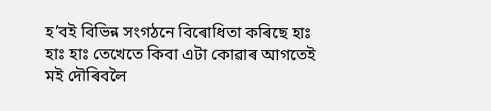হ’বই বিভিন্ন সংগঠনে বিৰোধিতা কৰিছে হাঃ হাঃ হাঃ তেখেতে কিবা এটা কোৱাৰ আগতেই মই দৌৰিবলৈ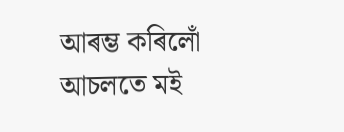আৰম্ভ কৰিলোঁ আচলতে মই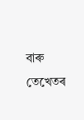বাৰু তেখেতৰ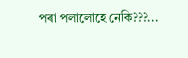পৰা পলালোহে নেকি???...